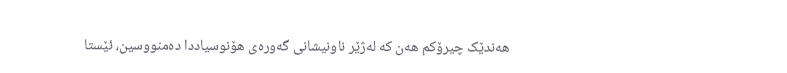هەندێک چیرۆکم هەن کە لەژێر ناونیشانی گەورەی هۆنوسیاددا دەمنووسین، ئێستا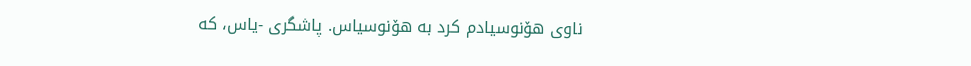ناوی هۆنوسیادم کرد بە هۆنوسیاس. پاشگری -یاس، کە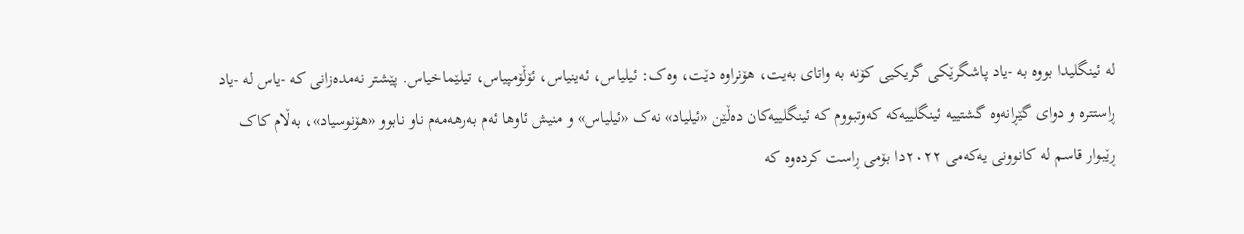لە ئینگلیدا بووە بە -یاد پاشگرێکی گریکیی کۆنە بە واتای بەیت، ھۆنراوە دێت، وەک: ئیلیاس، ئەینیاس، ئۆڵۆمپیاس، تیلێماخیاس. پێشتر نەمدەزانی کە -یاس لە -یاد ڕاستترە و دوای گێڕانەوە گشتییە ئینگلییەکە کەوتبووم کە ئینگلییەکان دەڵێن «ئیلیاد» نەک «ئیلیاس» و منیش ئاوھا ئەم بەرھەمەم ناو نابوو «ھۆنوسیاد»، بەڵام کاک ڕێبوار قاسم لە کانوونی یەکەمی ٢٠٢٢دا بۆمی ڕاست کردەوە کە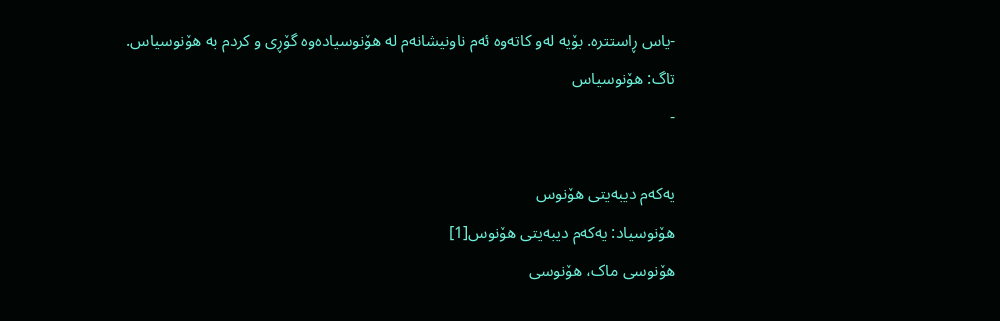-یاس ڕاستترە. بۆیە لەو کاتەوە ئەم ناونیشانەم لە ھۆنوسیادەوە گۆڕی و کردم بە ھۆنوسیاس.
تاگ: هۆنوسیاس
-

یەکەم دیبەیتی هۆنوس
هۆنوسیاد: یەکەم دیبەیتی هۆنوس[1]
هۆنوسی ماک، هۆنوسی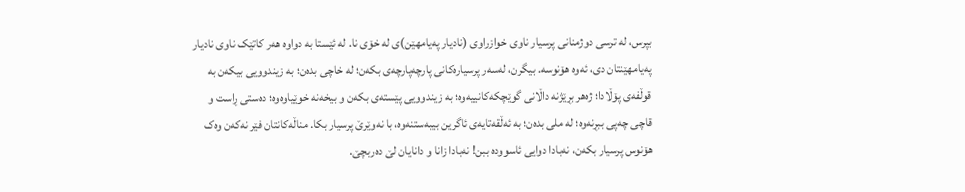بپرس، لە ترسی دوژمنانی پرسیار ناوی خوازراوی (نادیار پەیامهێن)ی لە خۆی نا. لە ئێستا بە دواوە هەر کاتێک ناوی نادیار پەیامهێنتان دی، ئەوە هۆنوسە. بیگرن، لەسەر پرسیارەکانی پارچەپارچەی بکەن؛ لە خاچی بدەن؛ بە زیندوویی بیکەن بە قوڵفەی پۆڵادا؛ ژەهر بڕێژنە داڵانی گوێچکەکانییەوە؛ بە زیندوویی پێستەی بکەن و بیخەنە خوێیاوەوە؛ دەستی ڕاست و قاچی چەپی ببڕنەوە؛ لە ملی بدەن؛ بە ئەڵقەتایەی ئاگرین بیبەستنەوە، با نەوێرێ پرسیار بکا. مناڵەکانتان فێر نەکەن وەک هۆنوس پرسیار بکەن، نەبادا دوایی ئاسوودە ببن! نەبادا زانا و دانایان لێ دەربچێ.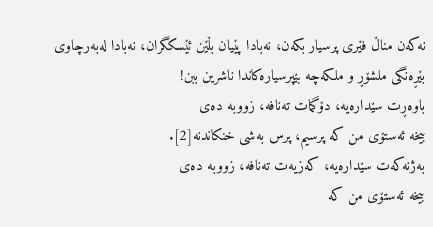نەکەن مناڵ فێری پرسیار بکەن، نەبادا پێیان بڵێن ئێسکگران، نەبادا لەبەرچاوی بێڕەنگی ملشۆڕ و ملکەچە بێپرسیارەکاندا ناشرین ببن!
باوەڕت سێدارەیە، دۆگمات تەنافە، زووبە دەی
بیخە ئەستۆی من کە پرسیم، پرس بەشی خنکاندنە[2].
بەژنەکەت سێدارەیە، کەزیەت تەنافە، زووبە دەی
بیخە ئەستۆی من کە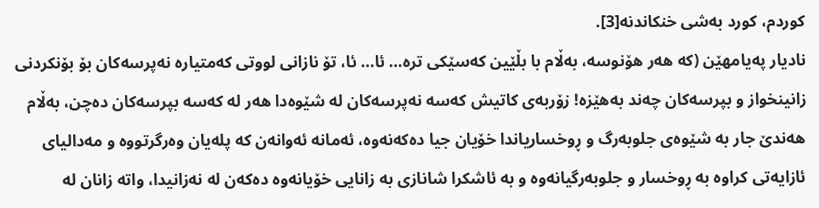کوردم، کورد بەشی خنکاندنە[3].
نادیار پەیامهێن (کە هەر هۆنوسە، بەڵام با بڵێین کەسێکی ترە… ئا… ئا، تۆ نازانی لووتی کەمتیارە نەپرسەکان بۆ بۆنکردنی زانینخواز و بپرسەکان چەند بەهێزە! زۆربەی کاتیش کەسە نەپرسەکان لە شێوەدا هەر لە کەسە بپرسەکان دەچن، بەڵام هەندێ جار بە شێوەی جلوبەرگ و ڕوخساریاندا خۆیان جیا دەکەنەوە، ئەمانە ئەوانەن کە پلەیان وەرگرتووە و مەدالیای ئازایەتی کراوە بە ڕوخسار و جلوبەرگیانەوە و بە ئاشکرا شانازی بە زانایی خۆیانەوە دەکەن لە نەزانیدا، واتە زانان لە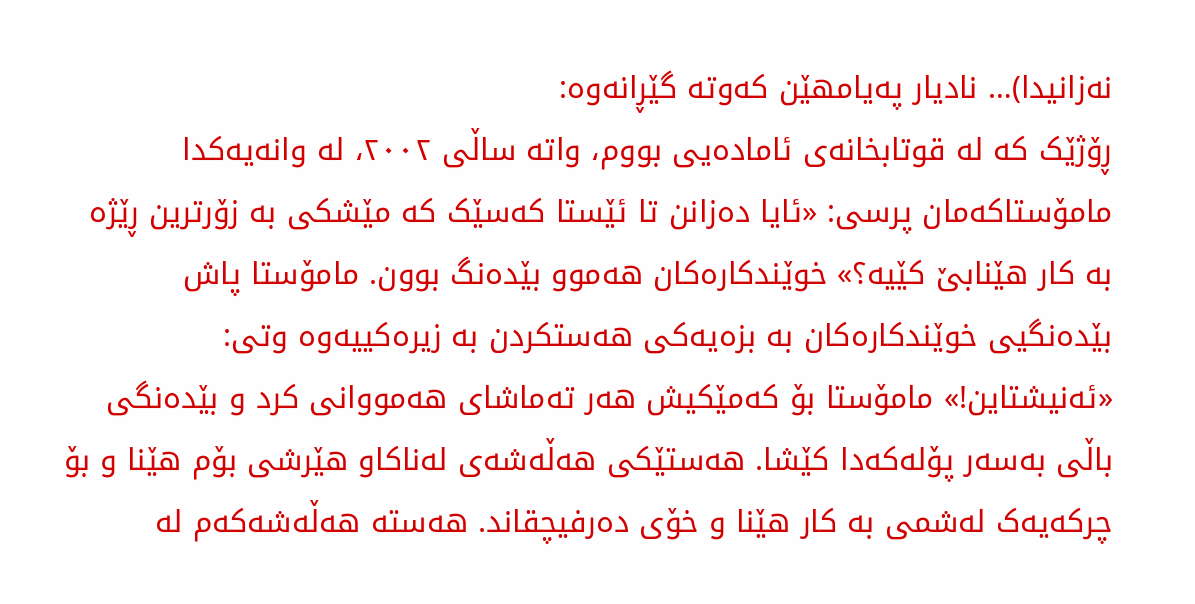نەزانیدا)… نادیار پەیامهێن کەوتە گێڕانەوە:
ڕۆژێک کە لە قوتابخانەی ئامادەیی بووم، واتە ساڵی ٢٠٠٢، لە وانەیەکدا مامۆستاکەمان پرسی: «ئایا دەزانن تا ئێستا کەسێک کە مێشکی بە زۆرترین ڕێژە بە کار هێنابێ کێیە؟» خوێندکارەکان هەموو بێدەنگ بوون. مامۆستا پاش بێدەنگیی خوێندکارەکان بە بزەیەکی هەستکردن بە زیرەکییەوە وتی: «ئەنیشتاین!» مامۆستا بۆ کەمێکیش هەر تەماشای هەمووانی کرد و بێدەنگی باڵی بەسەر پۆلەکەدا کێشا. هەستێکی هەڵەشەی لەناکاو هێرشی بۆم هێنا و بۆ چرکەیەک لەشمی بە کار هێنا و خۆی دەرفیچقاند. هەستە هەڵەشەکەم لە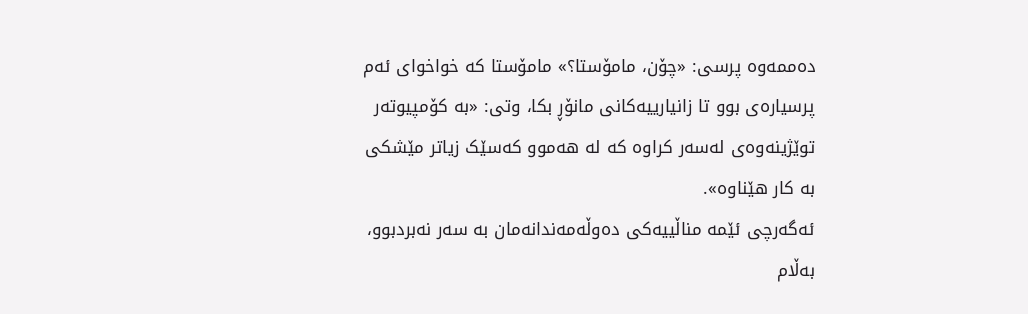دەممەوە پرسی: «چۆن، مامۆستا؟» مامۆستا کە خواخوای ئەم پرسیارەی بوو تا زانیارییەکانی مانۆڕ بکا، وتی: «بە کۆمپیوتەر توێژینەوەی لەسەر کراوە کە لە هەموو کەسێک زیاتر مێشکی بە کار هێناوە».
ئەگەرچی ئێمە مناڵییەکی دەوڵەمەندانەمان بە سەر نەبردبوو، بەڵام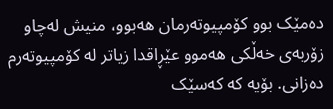دەمێک بوو کۆمپیوتەرمان هەبوو، منیش لەچاو زۆربەی خەڵکی هەموو عێڕاقدا زیاتر لە کۆمپیوتەرم دەزانی. بۆیە کە کەسێک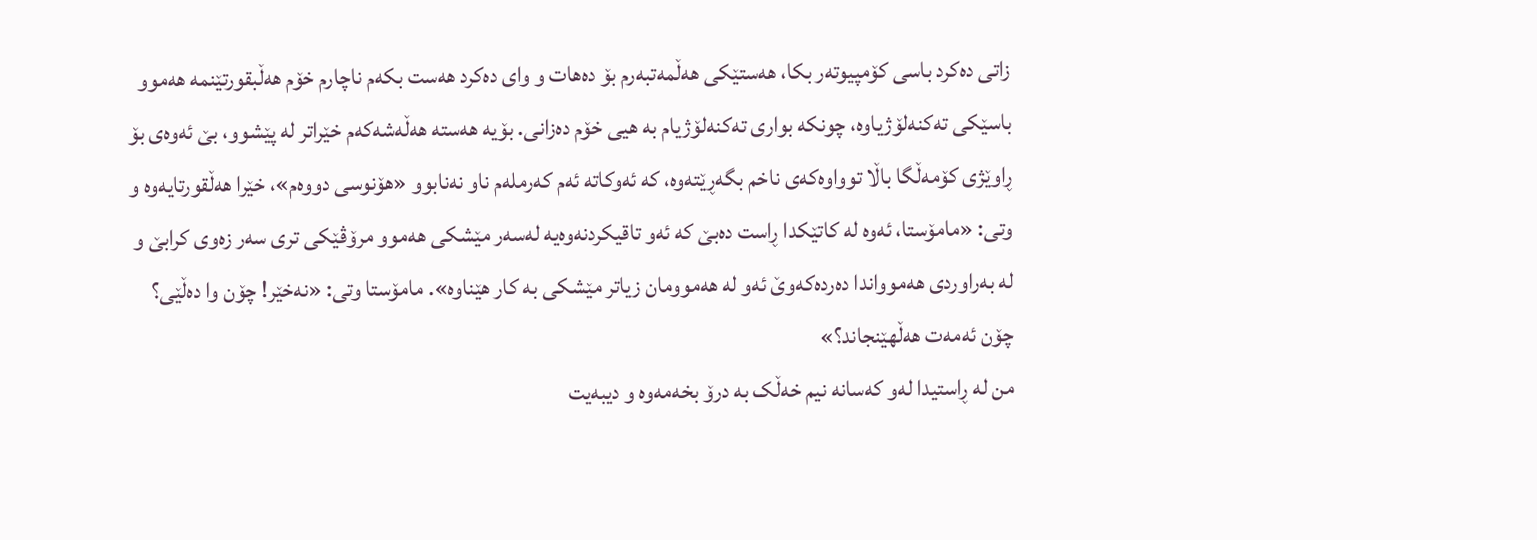زاتی دەکرد باسی کۆمپیوتەر بکا، هەستێکی هەڵمەتبەرم بۆ دەهات و وای دەکرد هەست بکەم ناچارم خۆم هەڵبقورتێنمە هەموو باسێکی تەکنەلۆژیاوە، چونکە بواری تەکنەلۆژیام بە هیی خۆم دەزانی. بۆیە هەستە هەڵەشەکەم خێراتر لە پێشوو، بێ ئەوەی بۆ ڕاوێژی کۆمەڵگا باڵا توواوەکەی ناخم بگەڕێتەوە، کە ئەوکاتە ئەم کەرملەم ناو نەنابوو «هۆنوسی دووەم»، خێرا هەڵقورتایەوە و وتی: «مامۆستا، ئەوە لە کاتێکدا ڕاست دەبێ کە ئەو تاقیکردنەوەیە لەسەر مێشکی هەموو مرۆڤێکی تری سەر زەوی کرابێ و لە بەراوردی هەموواندا دەردەکەوێ ئەو لە هەموومان زیاتر مێشکی بە کار هێناوە». مامۆستا وتی: «نەخێر! چۆن وا دەڵێی؟ چۆن ئەمەت هەڵهێنجاند؟»
من لە ڕاستیدا لەو کەسانە نیم خەڵک بە درۆ بخەمەوە و دیبەیت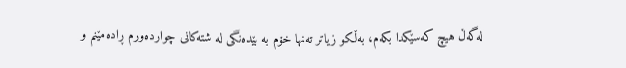لەگەڵ هیچ کەسێکدا بکەم، بەڵکو زیاتر تەنها خۆم بە بێدەنگی لە شتەکانی چواردەورم ڕادەمێنم و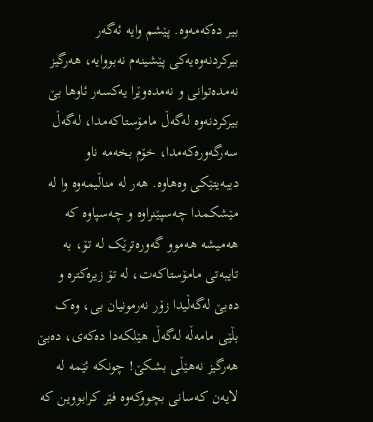بیر دەکەمەوە. پێشم وایە ئەگەر بیرکردنەوەیەکی پێشینەم نەبووایە، هەرگیز نەمدەتوانی و نەمدەوێرا یەکسەر ئاوها بێ بیرکردنەوە لەگەڵ مامۆستاکەمدا، لەگەڵ سەرگەورەکەمدا، خۆم بخەمە ناو دیبەیتێکی وەهاوە. هەر لە مناڵیمەوە وا لە مێشکمدا چەسپێنراوە و چەسپاوە کە هەمیشە هەموو گەورەترێک لە تۆ، بە تایبەتی مامۆستاکەت، لە تۆ زیرەکترە و دەبێ لەگەڵیدا زۆر نەرمونیان بی، وەک بڵێی مامەڵە لەگەڵ هێلکەدا دەکەی، دەبێ هەرگیز نەهێڵی بشکێ! چونکە ئێمە لە لایەن کەسانی بچووکەوە فێر کرابووین کە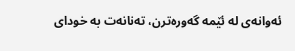ئەوانەی لە ئێمە گەورەترن، تەنانەت بە خودای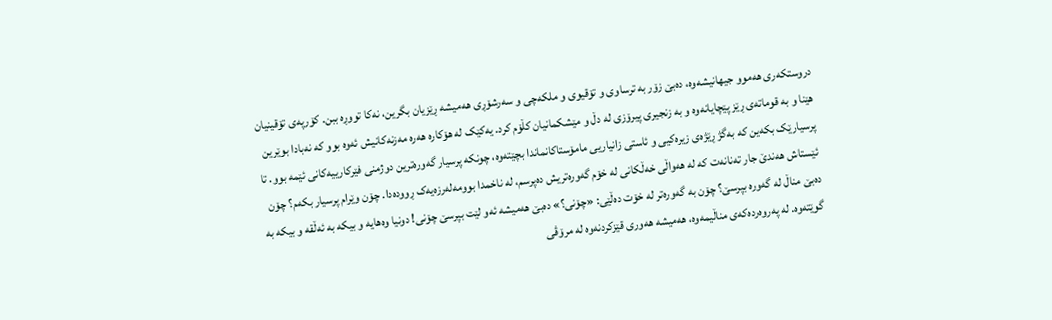دروستکەری هەموو جیهانیشەوە، دەبێ زۆر بە ترساوی و تۆقیوی و ملکەچی و سەرشۆڕی هەمیشە ڕێزیان بگرین، نەکا تووڕە ببن. کۆرپەی تۆقینیان هێنا و بە قوماتەی ڕێز پێچایانەوە و بە زنجیری پیرۆزی لە دڵ و مێشکمانیان کڵۆم کرد. یەکێک لە هۆکارە هەرە مەزنەکانیش ئەوە بوو کە نەبادا بوێرین پرسیارێک بکەین کە بەگژ ڕێژەی زیرەکیی و ئاستی زانیاریی مامۆستاکانماندا بچێتەوە، چونکە پرسیار گەورەترین دوژمنی فێرکارییەکانی ئێمە بوو. تا ئێستاش هەندێ جار تەنانەت کە لە هەواڵی خەڵکانی لە خۆم گەورەتریش دەپرسم، لە ناخمدا بوومەلەرزەیەک ڕوودەدا. چۆن وێرام پرسیار بکەم؟ چۆن دەبێ مناڵ لە گەورە بپرسێ؟ چۆن بە گەورەتر لە خۆت دەڵێی: «چۆنی؟» دەبێ هەمیشە ئەو لێت بپرسێ چۆنی! دونیا وەهایە و بیکە بە ئەڵقە و بیکە بە گوێتەوە. لە پەروەردەکەی مناڵیمەوە، هەمیشە هەوری قێزکردنەوە لە مرۆڤی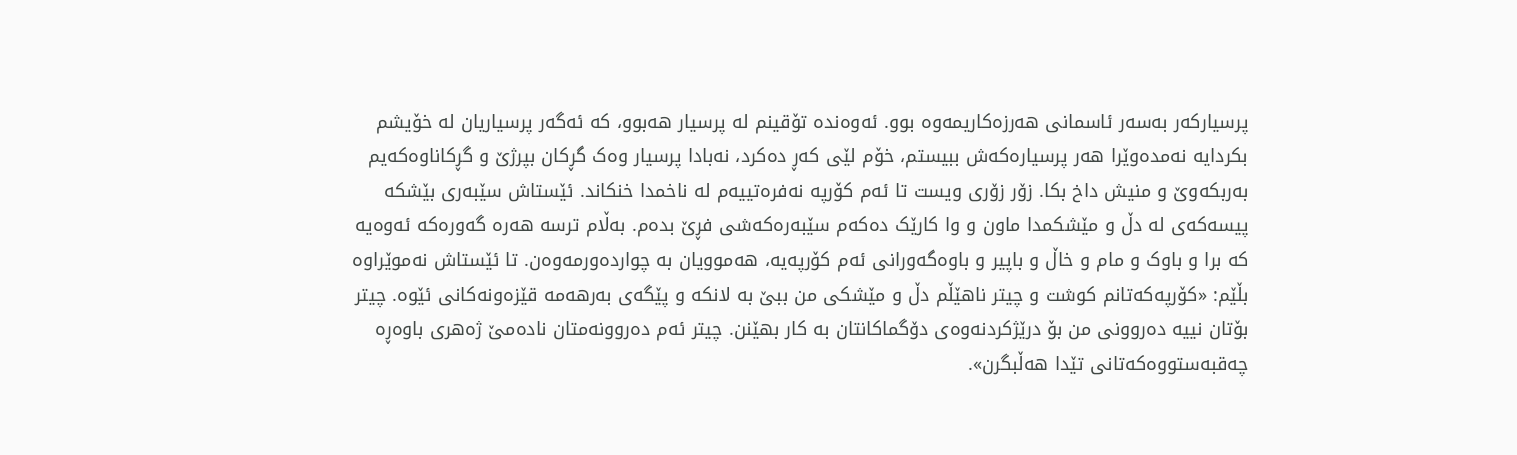پرسیارکەر بەسەر ئاسمانی هەرزەکاریمەوە بوو. ئەوەندە تۆقینم لە پرسیار هەبوو، کە ئەگەر پرسیاریان لە خۆیشم بکردایە نەمدەوێرا هەر پرسیارەکەش ببیستم، خۆم لێی کەڕ دەکرد، نەبادا پرسیار وەک گڕکان بپرژێ و گڕکاناوەکەیم بەربکەوێ و منیش داخ بکا. زۆر زۆری ویست تا ئەم کۆرپە نەفرەتییەم لە ناخمدا خنکاند. ئێستاش سێبەری بێشکە پیسەکەی لە دڵ و مێشکمدا ماون و وا کارێک دەکەم سێبەرەکەشی فڕێ بدەم. بەڵام ترسە هەرە گەورەکە ئەوەیە کە برا و باوک و مام و خاڵ و باپیر و باوەگەورانی ئەم کۆرپەیە، هەموویان بە چواردەورمەوەن. تا ئێستاش نەموێراوە بڵێم: «کۆرپەکەتانم کوشت و چیتر ناهێڵم دڵ و مێشکی من ببێ بە لانکە و پێگەی بەرهەمە قێزەونەکانی ئێوە. چیتر بۆتان نییە دەروونی من بۆ درێژکردنەوەی دۆگماکانتان بە کار بهێنن. چیتر ئەم دەروونەمتان نادەمێ ژەهری باوەڕە چەقبەستووەکەتانی تێدا هەڵبگرن».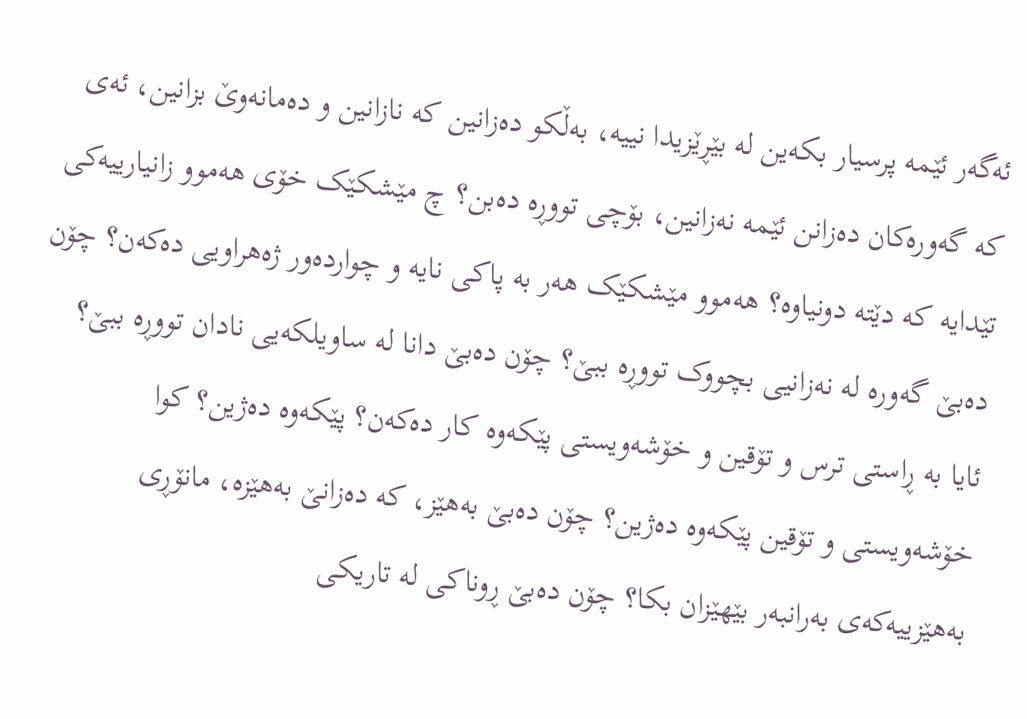ئەگەر ئێمە پرسیار بکەین لە بێڕێزیدا نییە، بەڵکو دەزانین کە نازانین و دەمانەوێ بزانین، ئەی کە گەورەکان دەزانن ئێمە نەزانین، بۆچی تووڕە دەبن؟ چ مێشکێک خۆی هەموو زانیارییەکی تێدایە کە دێتە دونیاوە؟ هەموو مێشکێک هەر بە پاکی نایە و چواردەور ژەهراویی دەکەن؟ چۆن دەبێ گەورە لە نەزانیی بچووک تووڕە ببێ؟ چۆن دەبێ دانا لە ساویلکەیی نادان تووڕە ببێ؟ ئایا بە ڕاستی ترس و تۆقین و خۆشەویستی پێکەوە کار دەکەن؟ پێکەوە دەژین؟ کوا خۆشەویستی و تۆقین پێکەوە دەژین؟ چۆن دەبێ بەهێز، کە دەزانێ بەهێزە، مانۆڕی بەهێزییەکەی بەرانبەر بێهێزان بکا؟ چۆن دەبێ ڕوناکی لە تاریکی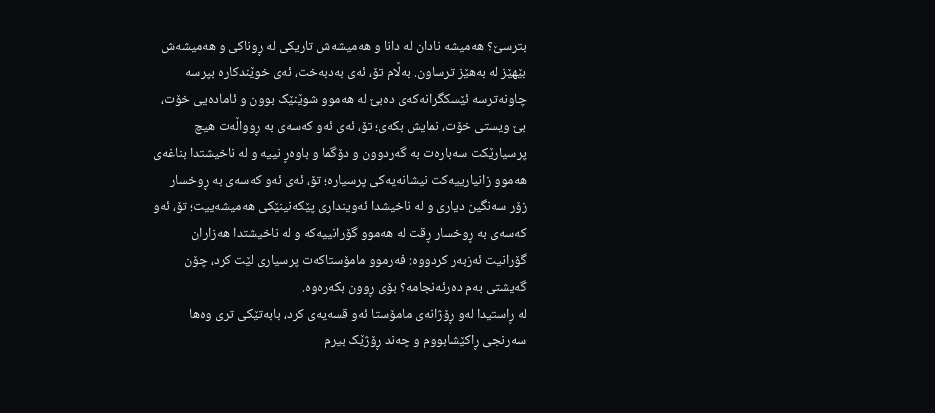بترسێ؟ هەمیشە نادان لە دانا و هەمیشەش تاریکی لە ڕوناکی و هەمیشەش بێهێز لە بەهێز ترساون. بەڵام تۆ، ئەی بەدبەخت، ئەی خوێندکارە بپرسە چاونەترسە ئێسکگرانەکەی دەبێ لە هەموو شوێنێک بوون و ئامادەیی خۆت، بێ ویستی خۆت، نمایش بکەی؛ تۆ، ئەی ئەو کەسەی بە ڕوواڵەت هیچ پرسیارێکت سەبارەت بە گەردوون و دۆگما و باوەڕ نییە و لە ناخیشتدا بناغەی هەموو زانیارییەکت نیشانەیەکی پرسیارە؛ تۆ، ئەی ئەو کەسەی بە ڕوخسار زۆر سەنگین دیاری و لە ناخیشدا ئەوینداری پێکەنینێکی هەمیشەییت؛ تۆ، ئەو کەسەی بە ڕوخسار ڕقت لە هەموو گۆرانییەکە و لە ناخیشتدا هەزاران گۆرانیت ئەزبەر کردووە: فەرموو مامۆستاکەت پرسیاری لێت کرد، چۆن گەیشتی بەم دەرئەنجامە؟ بۆی ڕوون بکەرەوە.
لە ڕاستیدا لەو ڕۆژانەی مامۆستا ئەو قسەیەی کرد، بابەتێکی تری وەها سەرنجی ڕاکێشابووم و چەند ڕۆژێک بیرم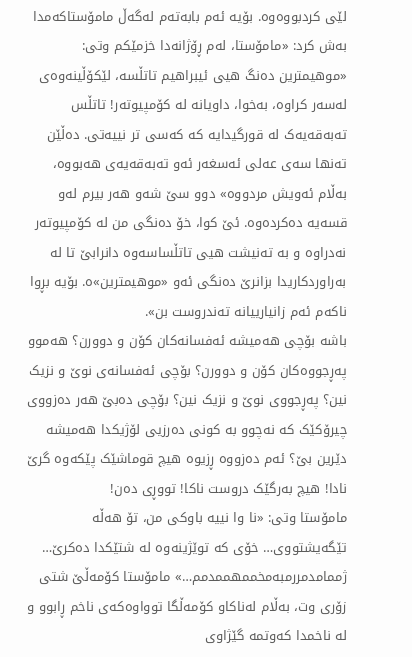لێی کردبووەوە. بۆیە ئەم بابەتەم لەگەڵ مامۆستاکەمدا بەش کرد: «مامۆستا، لەم ڕۆژانەدا خزمێکم وتی: «موهیمترین دەنگ هیی ئیبراهیم تاتڵسە، لێکۆڵینەوەی لەسەر کراوە، بەخوا، داویانە لە کۆمپیوتەر! تاتڵس تەبەقەیەک لە قورگیدایە کە کەسی تر نییەتی. دەڵێن تەنها سەی عەلی ئەسغەر ئەو تەبەقەیەی هەبووە، بەڵام ئەویش مردووە» دوو سێ شەو هەر بیرم لەو قسەیە دەکردەوە. ئێ کوا، خۆ دەنگی من لە کۆمپیوتەر نەدراوە و بە تەنیشت هیی تاتڵساسەوە دانرابێ تا لە بەراوردکاریدا بزانرێ دەنگی ئەو «موهیمترین»ە. بۆیە بڕوا ناکەم ئەم زانیارییانە تەندروست بن».
باشە بۆچی هەمیشە ئەفسانەکان کۆن و دوورن؟ هەموو پەڕجووەکان کۆن و دوورن؟ بۆچی ئەفسانەی نوێ و نزیک نین؟ پەڕجووی نوێ و نزیک نین؟ بۆچی دەبێ هەر دەزووی چیرۆکێک کە نەچوو بە کونی دەرزیی لۆژیکدا هەمیشە دێرین بێ؟ ئەم دەزووە ڕزیوە هیچ قوماشێک پێکەوە گرێ نادا! هیچ بەرگێک دروست ناکا! تووڕی دەن!
مامۆستا وتی: «نا وا نییە باوکی من، تۆ هەڵە تێگەیشتووی… خۆی کە توێژینەوە لە شتێکدا دەکرێ… ژممامدمررمبەمخممهممدمم…» مامۆستا کۆمەڵێ شتی زۆری وت، بەڵام لەناکاو کۆمەڵگا توواوەکەی ناخم ڕابوو و لە ناخمدا کەوتمە گێژاوی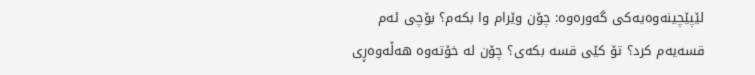لێپێچینەوەیەکی گەورەوە: چۆن وێرام وا بکەم؟ بۆچی ئەم قسەیەم کرد؟ تۆ کێی قسە بکەی؟ چۆن لە خۆتەوە هەڵەوەڕی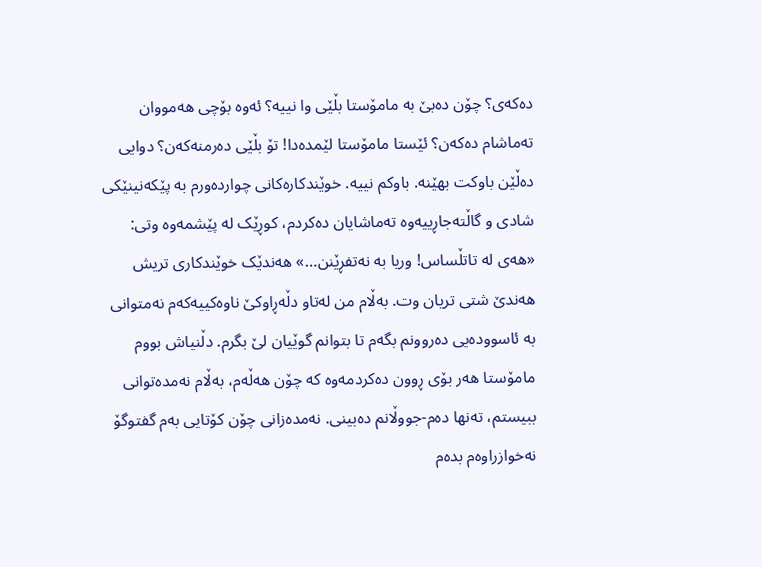دەکەی؟ چۆن دەبێ بە مامۆستا بڵێی وا نییە؟ ئەوە بۆچی هەمووان تەماشام دەکەن؟ ئێستا مامۆستا لێمدەدا! تۆ بڵێی دەرمنەکەن؟ دوایی دەڵێن باوکت بهێنە. باوکم نییە. خوێندکارەکانی چواردەورم بە پێکەنینێکی شادی و گاڵتەجاڕییەوە تەماشایان دەکردم، کوڕێک لە پێشمەوە وتی: «هەی لە تاتڵساس! وریا بە نەتفڕێنن…» هەندێک خوێندکاری تریش هەندێ شتی تریان وت. بەڵام من لەتاو دڵەڕاوکێ ناوەکییەکەم نەمتوانی بە ئاسوودەیی دەروونم بگەم تا بتوانم گوێیان لێ بگرم. دڵنیاش بووم مامۆستا هەر بۆی ڕوون دەکردمەوە کە چۆن هەڵەم، بەڵام نەمدەتوانی ببیستم، تەنها دەم-جووڵانم دەبینی. نەمدەزانی چۆن کۆتایی بەم گفتوگۆ نەخوازراوەم بدەم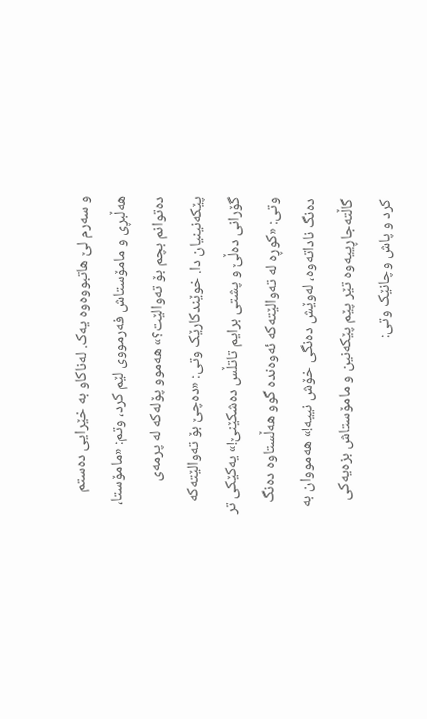و سەرم لێ هاتبووەوە یەک. لەناکاو بە خێرایی دەستم هەڵبڕی و مامۆستاش فەرمووی لێم کرد، وتم: «مامۆستا، دەتوانم بچم بۆ تەوالێت؟» هەموو پۆلەکە لە پرمەی پێکەنینیان دا. خوێندکارێک وتی: «دەچێ بۆ تەوالێتەکە گۆرانی دەڵێ و پشتی برایم تاتڵس دەشکێنێ!» یەکێکی تر وتی: «کوڕە لە تەوالێتەکە ئەوەندە گوو هەڵستاوە دەنگ دەنگ ناداتەوە، لەوێش دەنگی خۆش نییە!» هەمووان بە گاڵتەجاڕییەوە تێر پێم پێکەنین و مامۆستاش بزەیەکی کرد و پاش وچانێک وتی: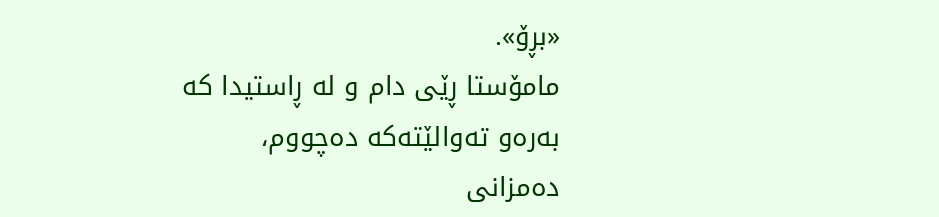«بڕۆ».
مامۆستا ڕێی دام و لە ڕاستیدا کە بەرەو تەوالێتەکە دەچووم، دەمزانی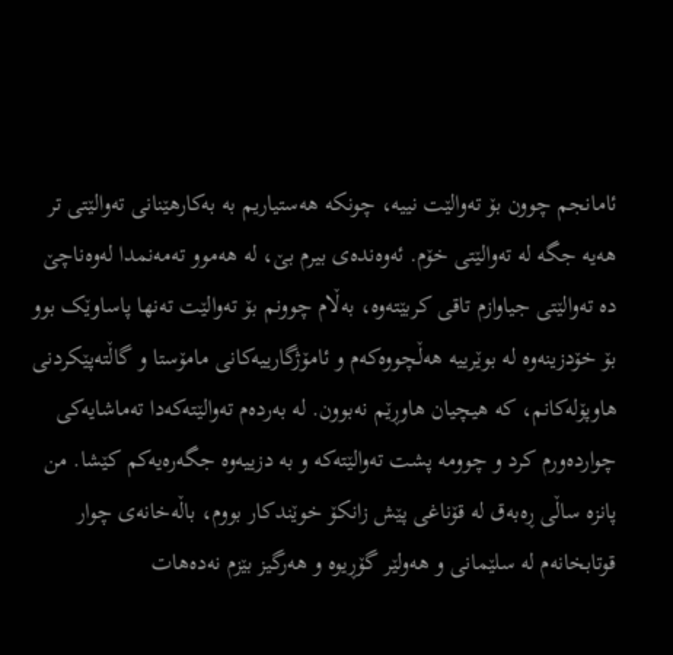ئامانجم چوون بۆ تەوالێت نییە، چونکە هەستیاریم بە بەکارهێنانی تەوالێتی تر هەیە جگە لە تەوالێتی خۆم. ئەوەندەی بیرم بێ، لە هەموو تەمەنمدا لەوەناچێ دە تەوالێتی جیاوازم تاقی کربێتەوە، بەڵام چوونم بۆ تەوالێت تەنها پاساوێک بوو بۆ خۆدزینەوە لە بوێرییە هەڵچووەکەم و ئامۆژگارییەکانی مامۆستا و گاڵتەپێکردنی هاوپۆلەکانم، کە هیچیان هاوڕێم نەبوون. لە بەردەم تەوالێتەکەدا تەماشایەکی چواردەورم کرد و چوومە پشت تەوالێتەکە و بە دزییەوە جگەرەیەکم کێشا. من پانزە ساڵی ڕەبەق لە قۆناغی پێش زانکۆ خوێندکار بووم، باڵەخانەی چوار قوتابخانەم لە سلێمانی و هەولێر گۆڕیوە و هەرگیز بێزم نەدەهات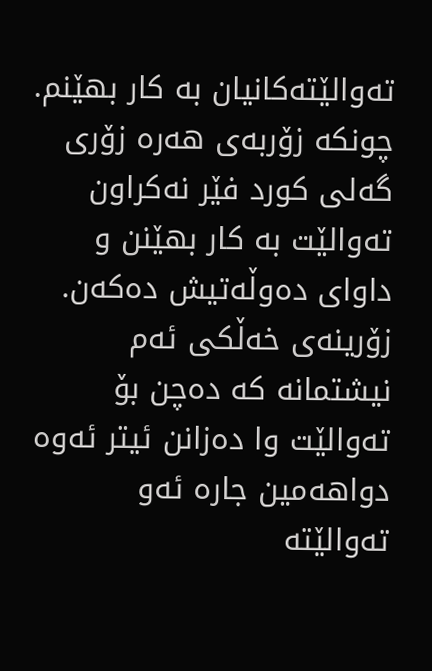تەوالێتەکانیان بە کار بهێنم. چونکە زۆربەی هەرە زۆری گەلی کورد فێر نەکراون تەوالێت بە کار بهێنن و داوای دەوڵەتیش دەکەن. زۆرینەی خەڵکی ئەم نیشتمانە کە دەچن بۆ تەوالێت وا دەزانن ئیتر ئەوە دواهەمین جارە ئەو تەوالێتە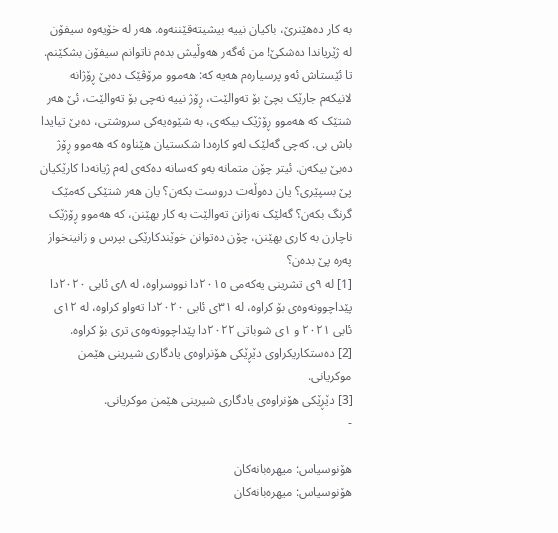بە کار دەهێنرێ، باکیان نییە بیشیتەقێننەوە. هەر لە خۆیەوە سیفۆن لە ژێریاندا دەشکێ! من ئەگەر هەوڵیش بدەم ناتوانم سیفۆن بشکێنم. تا ئێستاش ئەو پرسیارەم هەیە کە: هەموو مرۆڤێک دەبێ ڕۆژانە لانیکەم جارێک بچێ بۆ تەوالێت، ڕۆژ نییە نەچی بۆ تەوالێت، ئێ هەر شتێک کە هەموو ڕۆژێک بیکەی، بە شێوەیەکی سروشتی، دەبێ تیایدا باش بی. کەچی گەلێک لەو کارەدا شکستیان هێناوە کە هەموو ڕۆژ دەبێ بیکەن. ئیتر چۆن متمانە بەو کەسانە دەکەی لەم ژیانەدا کارێکیان پێ بسپێری؟ یان دەوڵەت دروست بکەن؟ یان هەر شتێکی کەمێک گرنگ بکەن؟ گەلێک نەزانن تەوالێت بە کار بهێنن، کە هەموو ڕۆژێک ناچارن بە کاری بهێنن، چۆن دەتوانن خوێندکارێکی بپرس و زانینخواز پەرە پێ بدەن؟
[1] لە ٩ی تشرینی یەکەمی ٢٠١٥دا نووسراوە، لە ٨ی ئابی ٢٠٢٠دا پێداچوونەوەی بۆ کراوە، لە ٣١ی ئابی ٢٠٢٠دا تەواو کراوە، لە ١٢ی ئابی ٢٠٢١ و ١ی شوباتی ٢٠٢٢دا پێداچوونەوەی تری بۆ کراوە.
[2] دەستکاریکراوی دێڕێکی هۆنراوەی یادگاری شیرینی هێمن موکریانی.
[3] دێڕێکی هۆنراوەی یادگاری شیرینی هێمن موکریانی.
-

هۆنوسیاس: میهرەبانەکان
هۆنوسیاس: میهرەبانەکان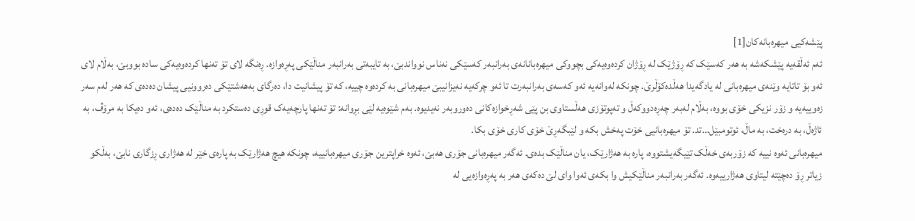پێشەکیی میهرەبانەکان[1]
ئەم ئەڵقەیە پێشکەشە بە هەر کەسێک کە ڕۆژێک لە ڕۆژان کردەوەیەکی بچووکی میهرەبانانەی بەرانبەر کەسێکی نەناس نوواندبێ، بە تایبەتی بەرانبەر مناڵێکی پەڕەوازە. ڕەنگە لای تۆ تەنها کردەوەیەکی سادە بووبێ، بەڵام لای ئەو بۆ تاتایە وێنەی میهرەبانی لە یادگەیدا هەڵدەکۆڵرێ. چونکە لەوانەیە ئەو کەسەی بەرانبەرت تا ئەو چرکەیە نەیزانیبێ میهرەبانی بە کردەوە چییە، کە تۆ پیشانیت دا، دەرگای بەهەشتێکی دەروونیی پیشان دەدەی کە هەر لەم سەر زەوییەیە و زۆر نزیکی خۆی بووە، بەڵام لەبەر چەڕەدووکەڵ و تەپوتۆزی هەڵستاوی بن پێی شەڕخوازەکانی دەوروبەر نەیدیوە. بەم شێوەیە لێی بڕوانە: تۆ تەنها پارچەیەک قوڕی دەستکرد بە مناڵێک دەدەی، ئەو دەیکا بە مرۆڤ، بە ئاژەڵ، بە درەخت، بە ماڵ، ئوتومبێل…تد. تۆ میهرەبانیی خۆت پەخش بکە و لێبگەڕێ خۆی کاری خۆی بکا.
میهرەبانی ئەوە نییە کە زۆربەی خەڵک تێیگەیشتووە، پارە بە هەژارێک، یان مناڵێک بدەی. ئەگەر میهرەبانی جۆری هەبێ، ئەوە خراپترین جۆری میهرەبانییە، چونکە هیچ هەژارێک بە پارەی خێر لە هەژاری ڕزگاری نابێ، بەڵکو زیاتر ڕۆ دەچێتە لیتاوی هەژارییەوە. ئەگەر بەرانبەر مناڵێکیش وا بکەی ئەوا وای لێ دەکەی هەر بە پەڕەوازەیی لە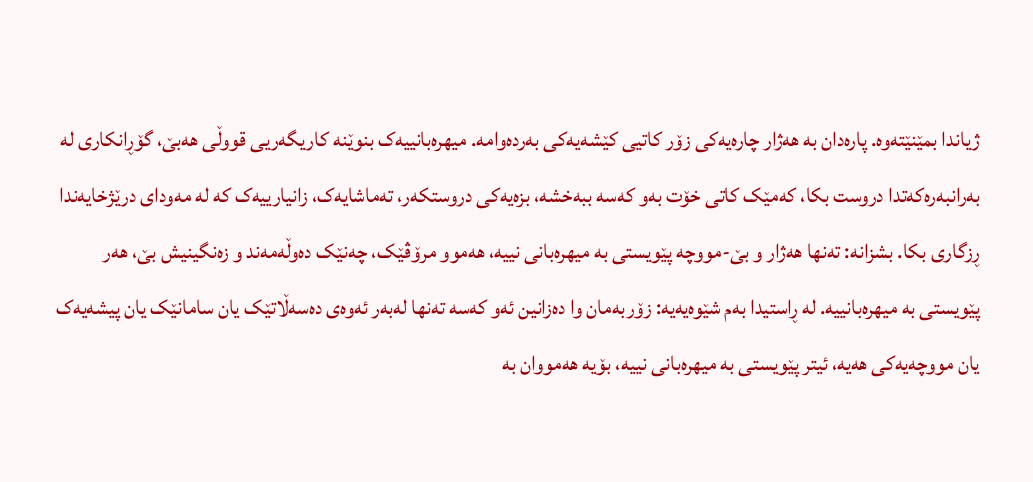ژیاندا بمێنێتەوە. پارەدان بە هەژار چارەیەکی زۆر کاتیی کێشەیەکی بەردەوامە. میهرەبانییەک بنوێنە کاریگەریی قووڵی هەبێ، گۆڕانکاری لە بەرانبەرەکەتدا دروست بکا، کەمێک کاتی خۆت بەو کەسە ببەخشە، بزەیەکی دروستکەر، تەماشایەک، زانیارییەک کە لە مەودای درێژخایەندا ڕزگاری بکا. بشزانە: تەنها هەژار و بێ-مووچە پێویستی بە میهرەبانی نییە، هەموو مرۆڤێک، چەنێک دەوڵەمەند و زەنگینیش بێ، هەر پێویستی بە میهرەبانییە. لە ڕاستیدا بەم شێوەیەیە: زۆربەمان وا دەزانین ئەو کەسە تەنها لەبەر ئەوەی دەسەڵاتێک یان سامانێک یان پیشەیەک یان مووچەیەکی هەیە، ئیتر پێویستی بە میهرەبانی نییە، بۆیە هەمووان بە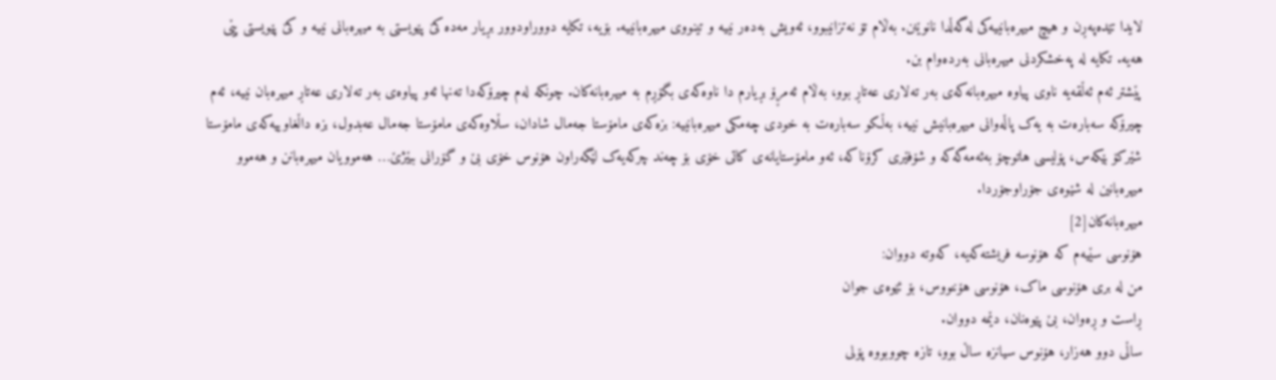لایدا تێدەپەڕن و هیچ میهرەبانییەکی لەگەڵدا نانوێنن. بەڵام تۆ نەتزانیبوو، ئەویش بەدەر نییە و تینووی میهرەبانییە. بۆیە، تکایە دووراودوور بڕیار مەدە کێ پێویستی بە میهرەبانی نییە و کێ پێویستی پێی هەیە. تکایە لە پەخشکردنی میهرەبانی بەردەوام بن.
پێشتر ئەم ئەڵقەیە ناوی پیاوە میهرەبانەکەی بەر تەلاری عەتاڕ بوو، بەڵام ئەمڕۆ بڕیارم دا ناوەکەی بگۆڕم بە میهرەبانەکان. چونکە لەم چیرۆکەدا تەنها ئەو پیاوەی بەر تەلاری عەتاڕ میهرەبان نییە، ئەم چیرۆکە سەبارەت بە یەک پاڵەوانی میهرەبانیش نییە، بەڵکو سەبارەت بە خودی چەمکی میهرەبانییە: بزەکەی مامۆستا جەمال شادان، سڵاوەکەی مامۆستا جەمال عەبدول، بزە داڵغاوییەکەی مامۆستا شێرکۆ بێکەس، پۆلیسی هاتوچۆ بەئەمەگەکە و شۆفێری کرۆناکە، ئەو مامۆستایانەی کاتی خۆی بۆ چەند چرکەیەک لێگەراون هۆنوس خۆی بێ و گۆرانی ببێژێ… هەموویان میهرەبانن و هەموو میهرەبانین لە شێوەی جۆراوجۆردا.
میهرەبانەکان[2]
هۆنوسی سێیەم کە هۆنوسە فریشتەکەیە، کەوتە دووان:
من لە بری هۆنوسی ماک، هۆنوسی هۆننووس، بۆ ئێوەی جوان
ڕاست و ڕەوان، بێ پێوەنان، دێمە دووان.
ساڵی دوو هەزار، هۆنوس سیانزە ساڵ بوو، تازە چووبووە پۆلی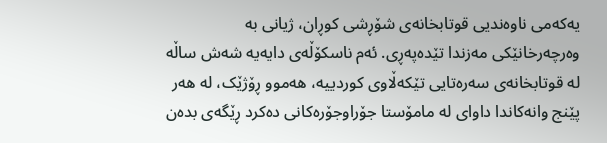یەکەمی ناوەندیی قوتابخانەی شۆڕشی کوڕان، ژیانی بە وەرچەرخانێکی مەزندا تێدەپەڕی. ئەم ناسکۆڵەی دایەیە شەش ساڵە لە قوتابخانەی سەرەتایی تێکەڵاوی کوردییە، هەموو ڕۆژێک، لە هەر پێنج وانەکاندا داوای لە مامۆستا جۆراوجۆرەکانی دەکرد ڕێگەی بدەن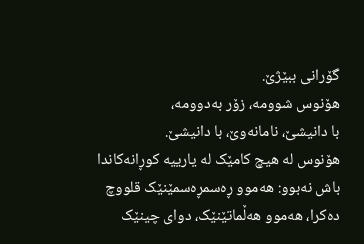گۆرانی ببێژێ.
هۆنوس شوومە، زۆر بەدوومە،
با دانیشێ، نامانەوێ، با دانیشێ.
هۆنوس لە هیچ کامێک لە یارییە کوڕانەکاندا باش نەبوو: هەموو ڕەسمڕەسمێنێک قلووچ دەکرا، هەموو هەڵماتێنێک، دوای چینێک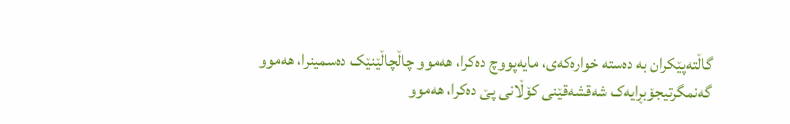گاڵتەپێکران بە دەستە خوارەکەی، مایەپووچ دەکرا، هەموو چاڵچاڵێنێک دەسمینرا، هەموو گەنمگرتیجۆبڕایەک شەقشەقێنی کۆڵانی پێ دەکرا، هەموو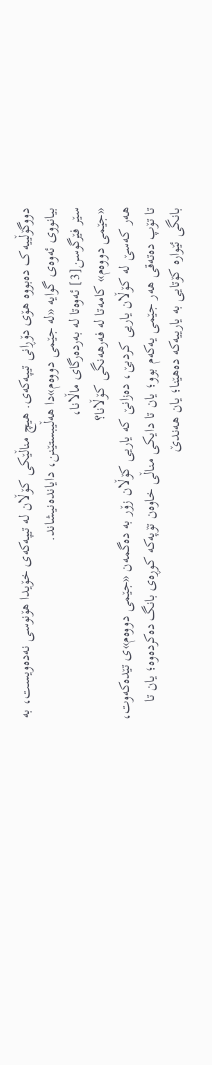دووگۆڵییەک دەبووە هۆی دۆڕانی تیپەکەی. هیچ مناڵێکی کۆڵان لە تیپەکەی خۆیدا هۆنوسی نەدەویست، بە بیانووی ئەوەی گوایە «لە جێمی دووەم»دا هەڵیبستێنن، دایاندەنیشاند.
سێر فێرگوسن[3] ئەوەتا لە بەردەرگای ماڵانا،
«جێمی دووەم» کامەتا لە فەرهەنگی کۆڵانا؟
هەر کەسێ لە کۆڵان یاریی کردبێ، دەزانێ کە یاریی کۆڵان زۆر بە دەگمەن «جێمی دووەم»ی تێدەکەوت، تا تۆپ دەتەقی هەر جێمی یەکەم بوو؛ یان تا دایکی مناڵی خاوەن تۆپەکە کوڕەی بانگ دەکردەوە؛ یان تا بانگی ئێوارە کۆتایی بە یارییەکە دەهێنا؛ یان هەندێ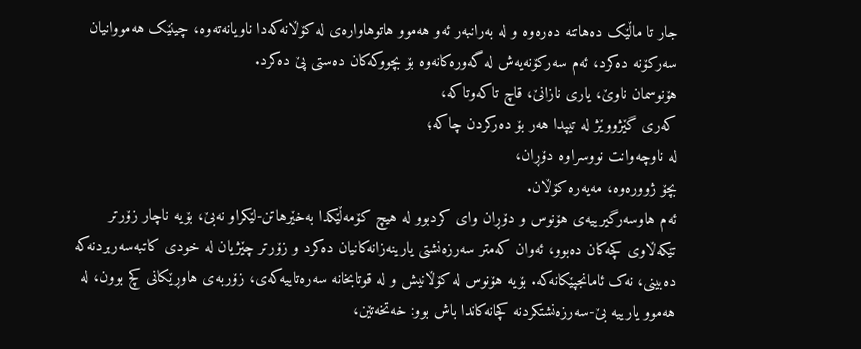جار تا ماڵێک دەهاتنە دەرەوە و لە بەرانبەر ئەو هەموو هاتوهاوارەی لە کۆڵانەکەدا ناویانەتەوە، چینێک هەمووانیان سەرکۆنە دەکرد، ئەم سەرکۆنەیەش لە گەورەکانەوە بۆ بچووکەکان دەستی پێ دەکرد.
هۆنوسمان ناوێ، یاری نازانێ، قاچ تاکەوتاکە،
کەری گێژووێژ لە تیپدا هەر بۆ دەرکردن چاکە؛
لە ناوچەوانت نووسراوە دۆڕان،
بچۆ ژوورەوە، مەیەرە کۆڵان.
ئەم هاوسەرگیرییەی هۆنوس و دۆڕان وای کردبوو لە هیچ کۆمەڵێکدا بەخێرهاتن-لێکراو نەبێ، بۆیە ناچار زۆرتر تێکەڵاوی کچەکان دەبوو، ئەوان کەمتر سەرزەنشتی یارینەزانەکانیان دەکرد و زۆرتر چێژیان لە خودی کاتبەسەربردنەکە دەبینی، نەک ئامانجپێکانەکە. بۆیە هۆنوس لە کۆڵانیش و لە قوتابخانە سەرەتاییەکەی، زۆربەی هاوڕێکانی کچ بوون، لە هەموو یارییە بێ-سەرزەنشتکردنە کچانەکاندا باش بوو: خەتخەتێن،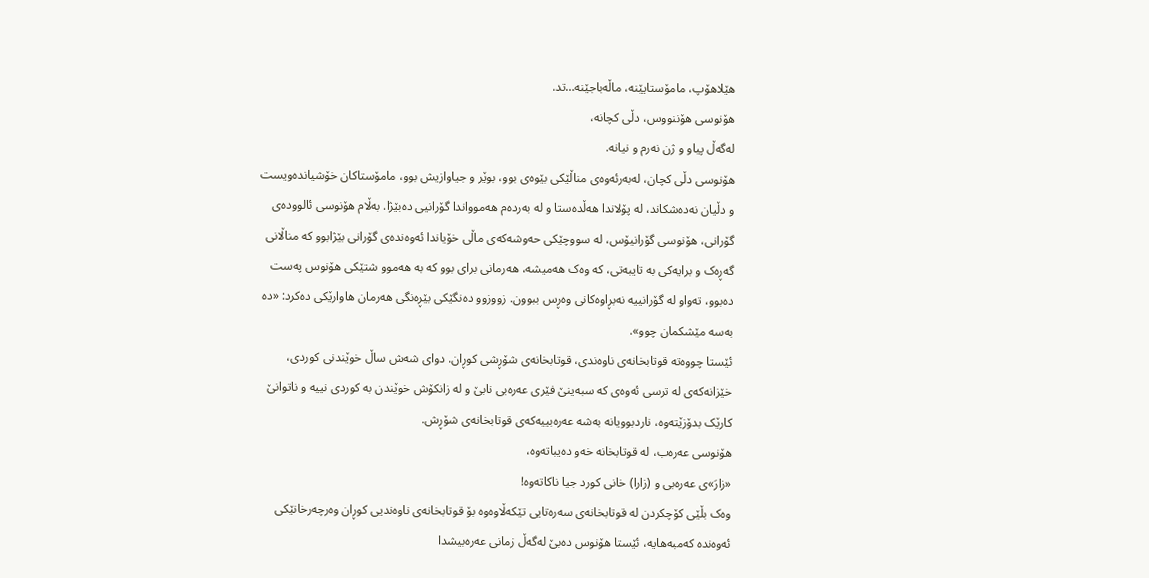هێلاهۆپ، مامۆستایێنە، ماڵەباجێنە…تد.
هۆنوسی هۆننووس، دڵی کچانە،
لەگەڵ پیاو و ژن نەرم و نیانە.
هۆنوسی دڵی کچان، لەبەرئەوەی مناڵێکی بێوەی بوو، بوێر و جیاوازیش بوو، مامۆستاکان خۆشیاندەویست و دڵیان نەدەشکاند، لە پۆلاندا هەڵدەستا و لە بەردەم هەموواندا گۆرانیی دەبێژا. بەڵام هۆنوسی ئالوودەی گۆرانی، هۆنوسی گۆرانیۆس، لە سووچێکی حەوشەکەی ماڵی خۆیاندا ئەوەندەی گۆرانی بێژابوو کە مناڵانی گەڕەک و برایەکی بە تایبەتی، کە وەک هەمیشە، هەرمانی برای بوو کە بە هەموو شتێکی هۆنوس پەست دەبوو، تەواو لە گۆرانییە نەبڕاوەکانی وەڕس ببوون. زووزوو دەنگێکی بێڕەنگی هەرمان هاوارێکی دەکرد: «دە بەسە مێشکمان چوو».
ئێستا چووەتە قوتابخانەی ناوەندی، قوتابخانەی شۆڕشی کوڕان. دوای شەش ساڵ خوێندنی کوردی، خێزانەکەی لە ترسی ئەوەی کە سبەینێ فێری عەرەبی نابێ و لە زانکۆش خوێندن بە کوردی نییە و ناتوانێ کارێک بدۆزێتەوە، ناردبوویانە بەشە عەرەبییەکەی قوتابخانەی شۆڕش.
هۆنوسی عەرەب، لە قوتابخانە خەو دەیباتەوە،
«زارَ»ی عەرەبی و (زارا) خانی کورد جیا ناکاتەوە!
وەک بڵێی کۆچکردن لە قوتابخانەی سەرەتایی تێکەڵاوەوە بۆ قوتابخانەی ناوەندیی کوڕان وەرچەرخانێکی ئەوەندە کەمبەهایە، ئێستا هۆنوس دەبێ لەگەڵ زمانی عەرەبیشدا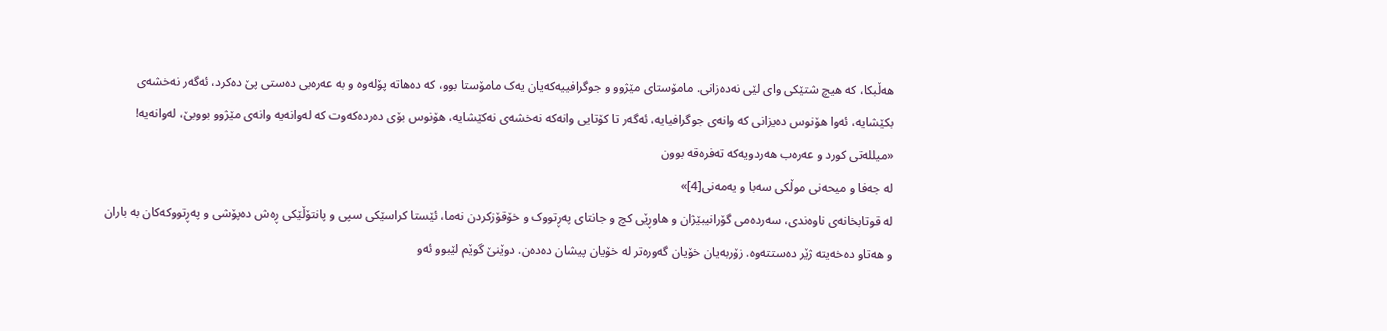هەڵبکا، کە هیچ شتێکی وای لێی نەدەزانی. مامۆستای مێژوو و جوگرافییەکەیان یەک مامۆستا بوو، کە دەهاتە پۆلەوە و بە عەرەبی دەستی پێ دەکرد، ئەگەر نەخشەی بکێشایە، ئەوا هۆنوس دەیزانی کە وانەی جوگرافیایە، ئەگەر تا کۆتایی وانەکە نەخشەی نەکێشایە، هۆنوس بۆی دەردەکەوت کە لەوانەیە وانەی مێژوو بووبێ، لەوانەیە!
«میللەتی کورد و عەرەب هەردویەکە تەفرەقە بوون
لە جەفا و میحەنی موڵکی سەبا و یەمەنی[4]»
لە قوتابخانەی ناوەندی، سەردەمی گۆرانیبێژان و ھاوڕێی کچ و جانتای پەڕتووک و خۆقۆزکردن نەما، ئێستا کراسێکی سپی و پانتۆڵێکی ڕەش دەپۆشی و پەڕتووکەکان بە باران و ھەتاو دەخەیتە ژێر دەستتەوە. زۆربەیان خۆیان گەورەتر لە خۆیان پیشان دەدەن. دوێنێ گوێم لێبوو ئەو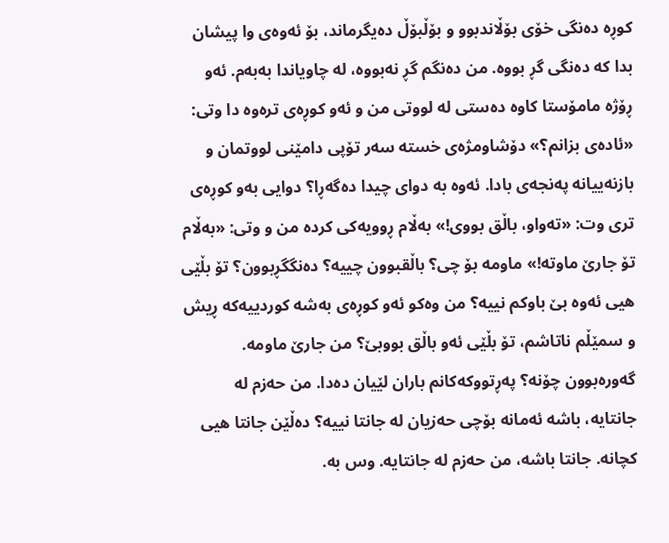کوڕە دەنگی خۆی بۆڵاندبوو و بۆڵبۆڵ دەیگرماند، بۆ ئەوەی وا پیشان بدا کە دەنگی گڕ بووە. من دەنگم گڕ نەبووە، لە چاویاندا بەبەم. ئەو ڕۆژە مامۆستا کاوە دەستی لە لووتی من و ئەو کوڕەی ترەوە دا وتی: «ئادەی بزانم؟» دۆشاومژەی خستە سەر تۆپی دامێنی لووتمان و بازنەییانە پەنجەی بادا. ئەوە بە دوای چیدا دەگەڕا؟ دوایی بەو کوڕەی تری وت: «تەواو، باڵق بووی!» بەڵام ڕوویەکی کردە من و وتی: «بەڵام تۆ جارێ ماوتە!» ماومە بۆ چی؟ باڵقبوون چییە؟ دەنگگڕبوون؟ تۆ بڵێی هیی ئەوە بێ باوکم نییە؟ من وەکو ئەو کوڕەی بەشە کوردییەکە ڕیش و سمێڵم ناتاشم، تۆ بڵێی ئەو باڵق بووبێ؟ من جارێ ماومە. گەورەبوون چۆنە؟ پەڕتووکەکانم باران لێیان دەدا. من حەزم لە جانتایە، باشە ئەمانە بۆچی حەزیان لە جانتا نییە؟ دەڵێن جانتا هیی کچانە. جانتا باشە، من حەزم لە جانتایە. وس بە.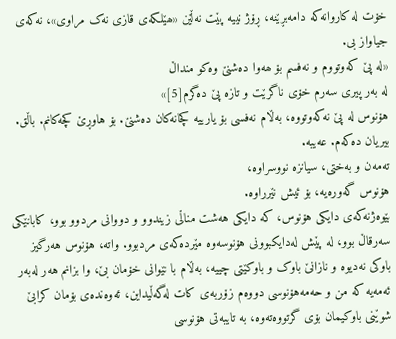خۆت لە کاروانەکە دامەبڕێنە، ڕۆژ نییە پێت نەڵێن «ھێلکەی قازی نەک مراوی»، نەکەی جیاواز بی.
«لە پێ کەوتووم و نەفسم بۆ ھەوا دەشنێ وەکو منداڵ
لە بەر پیری سەرم خۆی ناگرێت و تازە پێ دەگرم[5]»
هۆنوس لە پێ نەکەوتووە، بەڵام نەفسی بۆ یارییە کچانەکان دەشنێ. بۆ هاوڕێ کچەکانم. باڵق. بیریان دەکەم. عەیبە.
تەمەن و بەختی، سیانزە نووسراوە،
هۆنوس گەورەیە، بۆ ئیش نێرراوە.
بێوەژنەکەی دایکی هۆنوس، کە دایکی هەشت مناڵی زیندوو و دووانی مردوو بوو، کابانێکی سەرقاڵ بوو، لە پێش لەدایکبوونی هۆنوسەوە مێردەکەی مردبوو. واتە، هۆنوس هەرگیز باوکی نەدیوە و نازانێ باوک و باوکێتی چییە، بەڵام با نێوانی خۆمان بێ، وا بزانم هەر لەبەر ئەمەیە کە من و حەمەهۆنوسی دووەم زۆربەی کات لەگەڵیداین، ئەوەندەی بۆمان کرابێ شوێنی باوکیمان بۆی گرتووەتەوە، بە تایبەتی هۆنوسی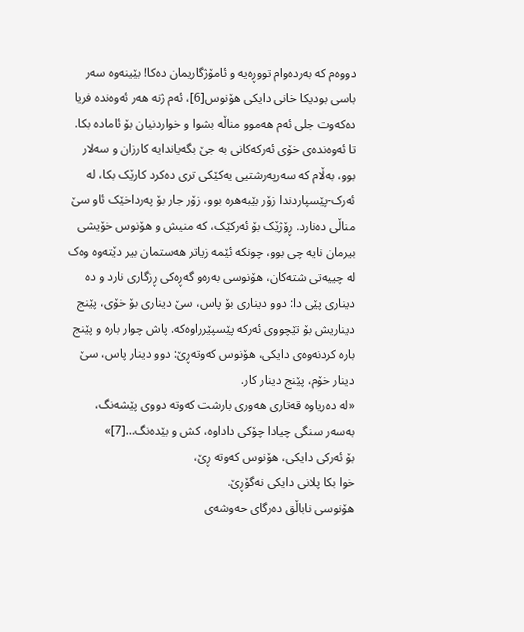دووەم کە بەردەوام تووڕەیە و ئامۆژگاریمان دەکا! بێینەوە سەر باسی بودیکا خانی دایکی هۆنوس[6]، ئەم ژنە هەر ئەوەندە فریا دەکەوت جلی ئەم هەموو مناڵە بشوا و خواردنیان بۆ ئامادە بکا. تا ئەوەندەی خۆی ئەرکەکانی بە جێ بگەیاندایە کارزان و سەلار بوو، بەڵام کە سەرپەرشتیی یەکێکی تری دەکرد کارێک بکا، لە ئەرک-پێسپاردندا زۆر بێبەهرە بوو، زۆر جار بۆ پەرداخێک ئاو سێ مناڵی دەنارد. ڕۆژێک بۆ ئەرکێک، کە منیش و هۆنوس خۆیشی بیرمان نایە چی بوو، چونکە ئێمە زیاتر هەستمان بیر دێتەوە وەک لە چییەتی شتەکان، هۆنوسی بەرەو گەڕەکی ڕزگاری نارد و دە دیناری پێی دا: دوو دیناری بۆ پاس، سێ دیناری بۆ خۆی، پێنج دیناریش بۆ تێچووی ئەرکە پێسپێرراوەکە. پاش چوار بارە و پێنج بارە کردنەوەی دایکی، هۆنوس کەوتەڕێ: دوو دینار پاس، سێ دینار خۆم، پێنج دینار کار.
«لە دەریاوە قەتاری هەوری بارشت کەوتە دووی پێشەنگ،
بەسەر سنگی چیادا چۆکی داداوە، کش و بێدەنگ…[7]»
بۆ ئەرکی دایکی، هۆنوس کەوتە ڕێ،
خوا بکا پلانی دایکی نەگۆڕێ.
ھۆنوسی ناباڵق دەرگای حەوشەی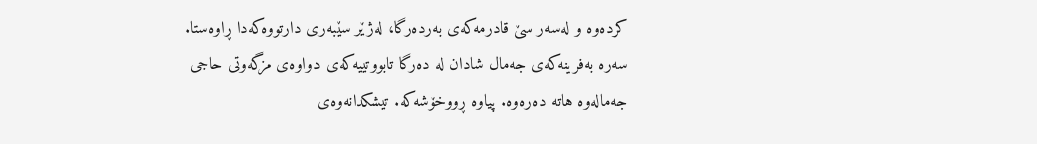کردەوە و لەسەر سێ قادرمەکەی بەردەرگا، لەژێر سێبەری دارتووەکەدا ڕاوەستا. سەرە بەفرینەکەی جەمال شادان لە دەرگا تابووتییەکەی دواوەی مزگەوتی حاجی جەمالەوە هاتە دەرەوە. پیاوە ڕووخۆشەکە. تیشکدانەوەی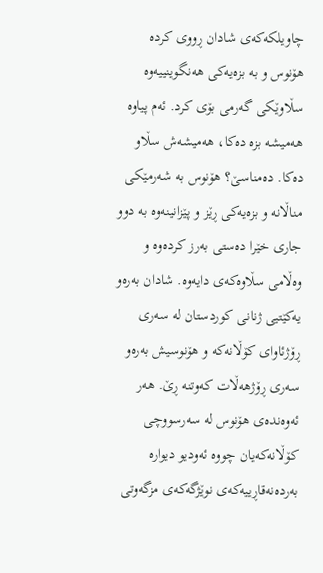چاویلکەکەی شادان ڕووی کردە هۆنوس و بە بزەیەکی هەنگوینییەوە سڵاوێکی گەرمی بۆی کرد. ئەم پیاوە هەمیشە بزە دەکا، هەمیشەش سڵاو دەکا. دەمناسێ؟ هۆنوس بە شەرمێکی مناڵانە و بزەیەکی ڕێز و پێزانینەوە بە دوو جاری خێرا دەستی بەرز کردەوە و وەڵامی سڵاوەکەی دایەوە. شادان بەرەو یەکێتیی ژنانی کوردستان لە سەری ڕۆژئاوای کۆڵانەکە و هۆنوسیش بەرەو سەری ڕۆژهەڵات کەوتنە ڕێ. ھەر ئەوەندەی هۆنوس لە سەرسووچی کۆڵانەکەیان چووە ئەودیو دیوارە بەردەنەقاڕییەکەی نوێژگەکەی مزگەوتی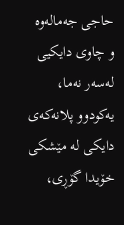حاجی جەمالەوە و چاوی دایکیی لەسەر نەما، یەکودوو پلانەکەی دایکی لە مێشکی خۆیدا گۆڕی،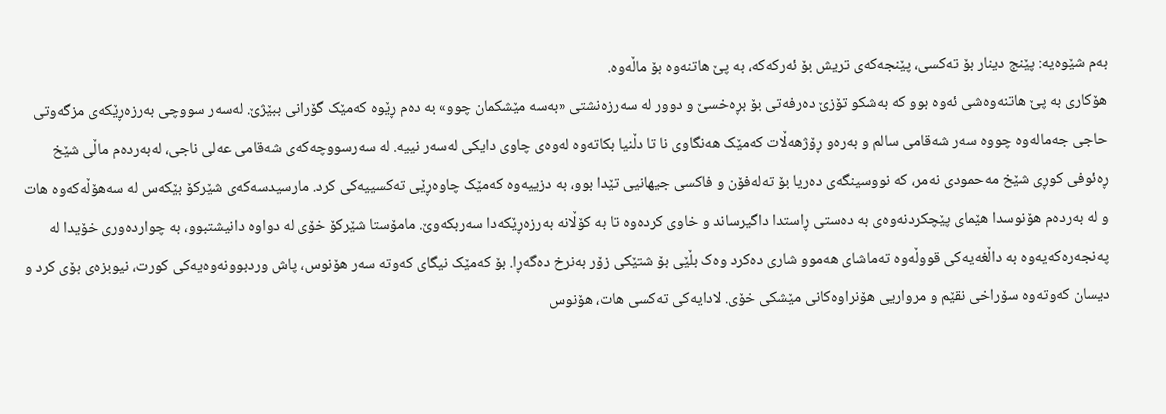بەم شێوەیە: پێنج دینار بۆ تەکسی، پێنجەکەی تریش بۆ ئەرکەکە، بە پێ هاتنەوە بۆ ماڵەوە.
هۆکاری بە پێ هاتنەوەشی ئەوە بوو کە بەشکو تۆزێ دەرفەتی بۆ بڕەخسێ و دوور لە سەرزەنشتی «بەسە مێشکمان چوو» بە دەم ڕێوە کەمێک گۆرانی ببێژێ. لەسەر سووچی بەرزەڕێکەی مزگەوتی حاجی جەمالەوە چووە سەر شەقامی سالم و بەرەو ڕۆژهەڵات کەمێک هەنگاوی نا تا دڵنیا بکاتەوە لەوەی چاوی دایکی لەسەر نییە. لە سەرسووچەکەی شەقامی عەلی ناجی، لەبەردەم ماڵی شێخ ڕەئوفی کوڕی شێخ مەحمودی نەمر، کە نووسینگەی دەریا بۆ تەلەفۆن و فاکسی جیهانیی تێدا بوو، بە دزییەوە کەمێک چاوەڕێی تەکسییەکی کرد. مارسیدسەکەی شێرکۆ بێکەس لە سەهۆڵەکەوە هات و لە بەردەم هۆنوسدا هێمای پێچکردنەوەی بە دەستی ڕاستدا داگیرساند و خاوی کردەوە تا بە کۆڵانە بەرزەڕێکەدا سەربکەوێ. مامۆستا شێرکۆ خۆی لە دواوە دانیشتبوو، بە چواردەوری خۆیدا لە پەنجەرەکەیەوە بە داڵغەیەکی قووڵەوە تەماشای هەموو شاری دەکرد وەک بڵێی بۆ شتێکی زۆر بەنرخ دەگەڕا. بۆ کەمێک نیگای کەوتە سەر هۆنوس، پاش وردبوونەوەیەکی کورت، نیوبزەی بۆی کرد و دیسان کەوتەوە سۆراخی نقێم و مرواریی هۆنراوەکانی مێشکی خۆی. لادایەکی تەکسی هات، هۆنوس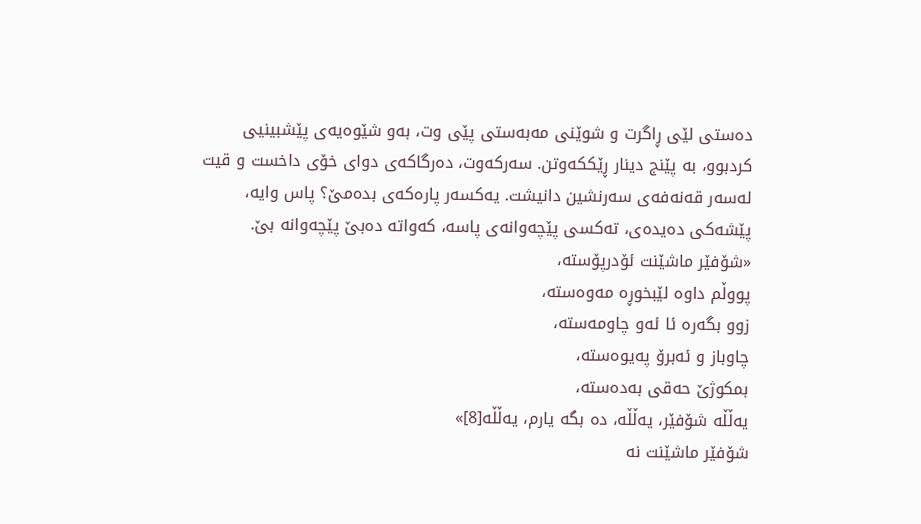دەستی لێی ڕاگرت و شوێنی مەبەستی پێی وت، بەو شێوەیەی پێشبینیی کردبوو، بە پێنج دینار ڕێککەوتن. سەرکەوت، دەرگاکەی دوای خۆی داخست و قیت لەسەر قەنەفەی سەرنشین دانیشت. یەکسەر پارەکەی بدەمێ؟ پاس وایە، پێشەکی دەیدەی، تەکسی پێچەوانەی پاسە، کەواتە دەبێ پێچەوانە بێ.
«شۆفێر ماشێنت ئۆدرپۆستە،
پووڵم داوە لێبخوڕە مەوەستە،
زوو بگەرە ئا ئەو چاومەستە،
چاوباز و ئەبرۆ پەیوەستە،
بمکوژێ حەقی بەدەستە،
یەڵڵە شۆفێر، یەڵڵە، دە بگە یارم، یەڵڵە[8]»
شۆفێر ماشێنت نە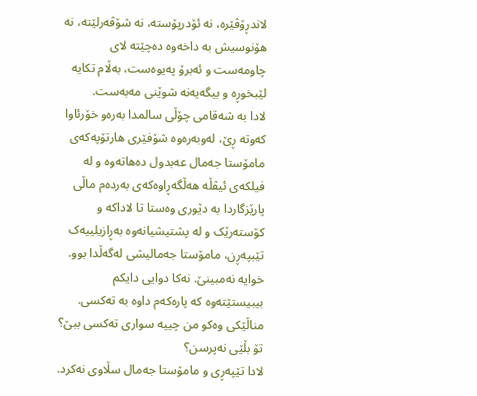لاندڕۆڤێرە، نە ئۆدرپۆستە، نە شۆڤەرلێتە، نە هۆنوسیش بە داخەوە دەچێتە لای چاومەست و ئەبرۆ پەیوەست، بەڵام تکایە لێبخوڕە و بیگەیەنە شوێنی مەبەست.
لادا بە شەقامی چۆڵی سالمدا بەرەو خۆرئاوا کەوتە ڕێ، لەوبەرەوە شۆفێری هارتۆپەکەی مامۆستا جەمال عەبدول دەهاتەوە و لە فیلکەی ئیڤڵە هەڵگەڕاوەکەی بەردەم ماڵی پارێزگاردا بە دێوری وەستا تا لاداکە و کۆستەرێک و لە پشتیشیانەوە بەڕازیلییەک تێبپەڕن، مامۆستا جەمالیشی لەگەڵدا بوو. خوایە نەمبینێ. نەکا دوایی دایکم بیبیستێتەوە کە پارەکەم داوە بە تەکسی. مناڵێکی وەکو من چییە سواری تەکسی ببێ؟ تۆ بڵێی نەپرسن؟
لادا تێپەڕی و مامۆستا جەمال سڵاوی نەکرد.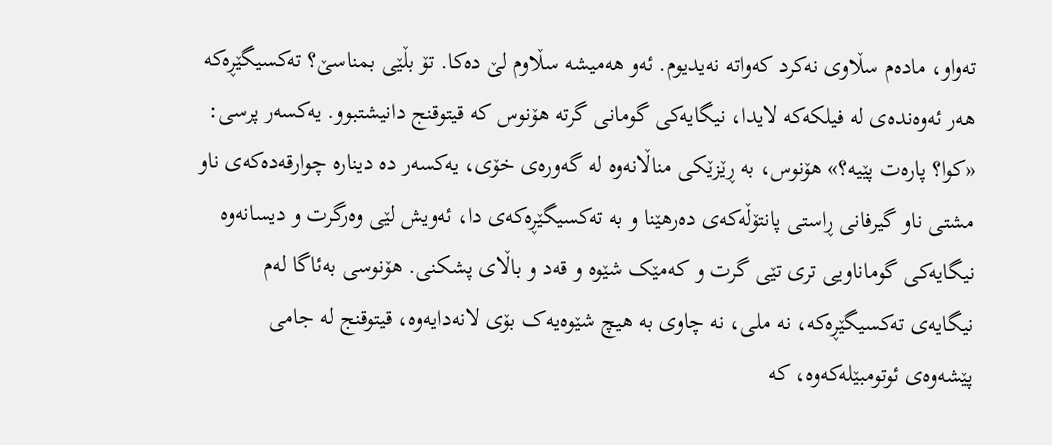تەواو، مادەم سڵاوی نەکرد کەواتە نەیدیوم. ئەو هەمیشە سڵاوم لێ دەکا. تۆ بڵێی بمناسێ؟ تەکسیگێڕەکە هەر ئەوەندەی لە فیلکەکە لایدا، نیگایەکی گومانی گرتە هۆنوس کە قیتوقنج دانیشتبوو. یەکسەر پرسی: «کوا؟ پارەت پێیە؟» هۆنوس، بە ڕێزێکی مناڵانەوە لە گەورەی خۆی، یەکسەر دە دینارە چوارقەدەکەی ناو مشتی ناو گیرفانی ڕاستی پانتۆڵەکەی دەرهێنا و بە تەکسیگێڕەکەی دا، ئەویش لێی وەرگرت و دیسانەوە نیگایەکی گوماناویی تری تێی گرت و کەمێک شێوە و قەد و باڵای پشکنی. هۆنوسی بەئاگا لەم نیگایەی تەکسیگێڕەکە، نە ملی، نە چاوی بە هیچ شێوەیەک بۆی لانەدایەوە، قیتوقنج لە جامی پێشەوەی ئوتومبێلەکەوە، کە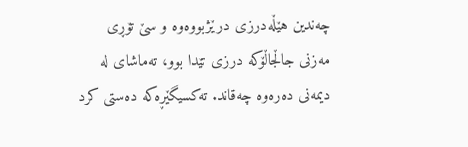چەندین هێڵەدرزی درێژبووەوە و سێ تۆڕی مەزنی جاڵجاڵۆکە درزی تێدا بوو، تەماشای لە دیمەنی دەرەوە چەقاند. تەکسیگێڕەکە دەستی کرد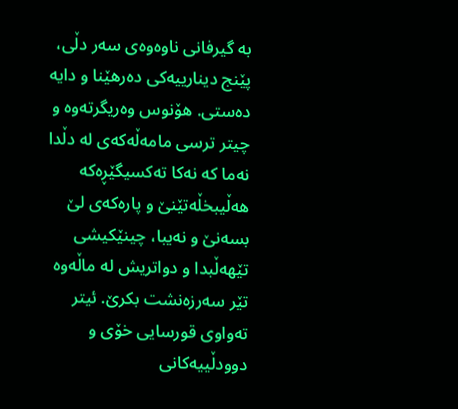بە گیرفانی ناوەوەی سەر دڵی، پێنج دینارییەکی دەرهێنا و دایە دەستی. هۆنوس وەریگرتەوە و چیتر ترسی مامەڵەکەی لە دڵدا نەما کە نەکا تەکسیگێڕەکە هەڵیبخڵەتێنێ و پارەکەی لێ بسەنێ و نەیبا، چینێکیشی تێهەڵبدا و دواتریش لە ماڵەوە تێر سەرزەنشت بکرێ. ئیتر تەواوی قورسایی خۆی و دوودڵییەکانی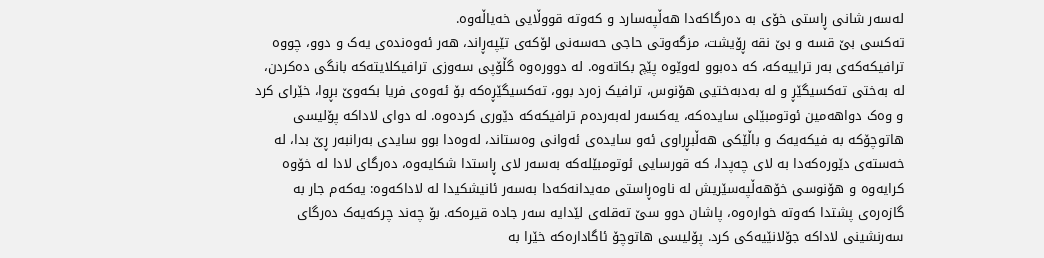لەسەر شانی ڕاستی خۆی بە دەرگاکەدا هەڵپەسارد و کەوتە قووڵایی خەیاڵەوە.
تەکسی بێ قسە و بێ نقە ڕۆیشت، مزگەوتی حاجی حەسەنی لۆکەی تێپەڕاند، هەر ئەوەندەی یەک و دوو، چووە ترافیکەکەی بەر تراییەکە، کە دەبوو لەوێوە پێچ بکاتەوە. لە دوورەوە گڵۆپی سەوزی ترافیکلایتەکە بانگی دەکردن، لە بەختی تەکسیگێڕ و لە بەدبەختیی هۆنوس، ترافیک زەرد بوو، تەکسیگێڕەکە بۆ ئەوەی فریا بکەوێ بڕوا، خێرای کرد و وەک دواهەمین ئوتومبێلی سایدەکە، یەکسەر لەبەردەم ترافیکەکە دێوری کردەوە. لە دوای لاداکە پۆلیسی هاتوچۆکە بە فیکەیەک و باڵێکی هەڵبڕراوی ئەو سایدەی ئەوانی وەستاند، لەوەدا بوو سایدی بەرانبەر ڕێ بدا، لە خەستەی دێورەکەدا بە لای چەپدا، کە قورسایی ئوتومبێلەکە بەسەر لای ڕاستدا شکایەوە، دەرگای لادا لە خۆوە کرایەوە و هۆنوسی خۆهەڵپەسێریش لە ناوەڕاستی مەیدانەکەدا بەسەر ئانیشکیدا لە لاداکەوە: یەکەم جار بە گازەرەی پشتدا کەوتە خوارەوە، پاشان دوو سێ تەقلەی لێدایە سەر جادە قیرەکە. بۆ چەند چرکەیەک دەرگای سەرنشینی لاداکە جۆلانێیەکی کرد. پۆلیسی هاتوچۆ ئاگادارەکە خێرا بە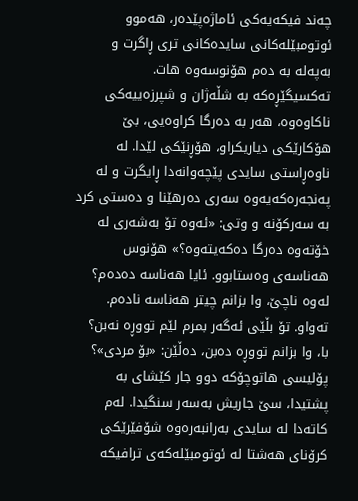چەند فیکەیەکی ئاماژەپێدەر، هەموو ئوتومبێلەکانی سایدەکانی تری ڕاگرت و بەپەلە بە دەم هۆنوسەوە هات. تەکسیگێڕەکە بە شڵەژان و شپرزەییەکی ناکاوەوە، هەر بە دەرگا کراوەیی، بێ هۆکارێکی دیاریکراو، هۆڕنێکی لێدا. لە ناوەڕاستی سایدی پێچەوانەدا ڕایگرت و لە پەنجەرەکەیەوە سەری دەرهێنا و دەستی کرد بە سەرکۆنە و وتی: «ئەوە تۆ بەشەری لە خۆتەوە دەرگا دەکەیتەوە؟» هۆنوس هەناسەی وەستابوو. ئایا هەناسە دەدەم؟ لەوە ناچێ، وا بزانم چیتر هەناسە نادەم. تەواو. تۆ بڵێی ئەگەر بمرم لێم تووڕە نەبن؟ با، وا بزانم تووڕە دەبن، دەڵێن: «بۆ مردی»؟
پۆلیسی هاتوچۆکە دوو جار کێشای بە پشتیدا، سێ جاریش بەسەر سنگیدا. لەم کاتەدا لە سایدی بەرانبەرەوە شۆفێرێکی کرۆنای هەشتا لە ئوتومبێلەکەی ترافیکە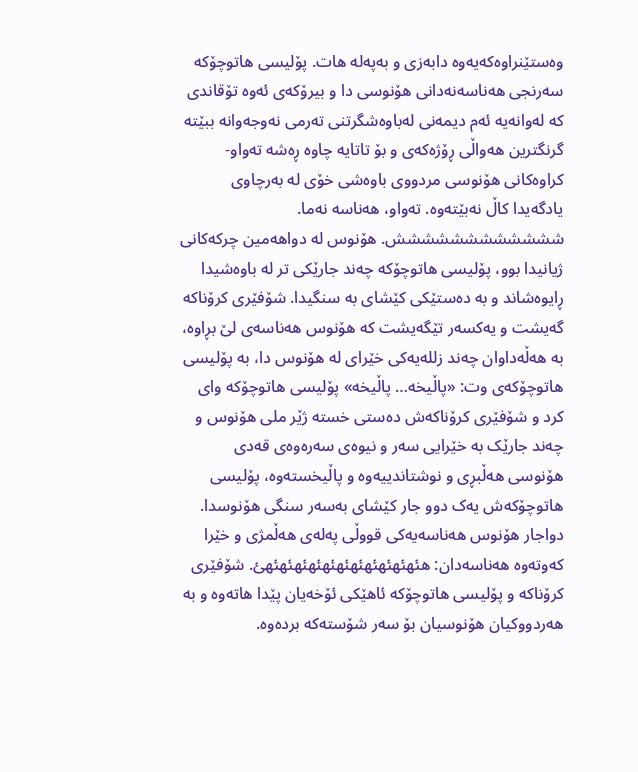وەستێنراوەکەیەوە دابەزی و بەپەلە هات. پۆلیسی هاتوچۆکە سەرنجی هەناسەنەدانی هۆنوسی دا و بیرۆکەی ئەوە تۆقاندی کە لەوانەیە ئەم دیمەنی لەباوەشگرتنی تەرمی نەوجەوانە ببێتە گرنگترین هەواڵی ڕۆژەکەی و بۆ تاتایە چاوە ڕەشە تەواو-کراوەکانی هۆنوسی مردووی باوەشی خۆی لە بەرچاوی یادگەیدا کاڵ نەبێتەوە. تەواو، هەناسە نەما. شششششششششششش. هۆنوس لە دواهەمین چرکەکانی ژیانیدا بوو، پۆلیسی هاتوچۆکە چەند جارێکی تر لە باوەشیدا ڕایوەشاند و بە دەستێکی کێشای بە سنگیدا. شۆفێری کرۆناکە گەیشت و یەکسەر تێگەیشت کە هۆنوس هەناسەی لێ بڕاوە، بە هەڵەداوان چەند زللەیەکی خێرای لە هۆنوس دا، بە پۆلیسی هاتوچۆکەی وت: «پاڵیخە… پاڵیخە» پۆلیسی هاتوچۆکە وای کرد و شۆفێری کرۆناکەش دەستی خستە ژێر ملی هۆنوس و چەند جارێک بە خێرایی سەر و نیوەی سەرەوەی قەدی هۆنوسی هەڵبڕی و نوشتاندییەوە و پاڵیخستەوە، پۆلیسی هاتوچۆکەش یەک دوو جار کێشای بەسەر سنگی هۆنوسدا. دواجار هۆنوس هەناسەیەکی قووڵی پەلەی هەڵمژی و خێرا کەوتەوە هەناسەدان: هئهئهئهئهئهئهئهئهئهئهئهئ. شۆفێری کرۆناکە و پۆلیسی هاتوچۆکە ئاهێکی ئۆخەیان پێدا هاتەوە و بە هەردووکیان هۆنوسیان بۆ سەر شۆستەکە بردەوە.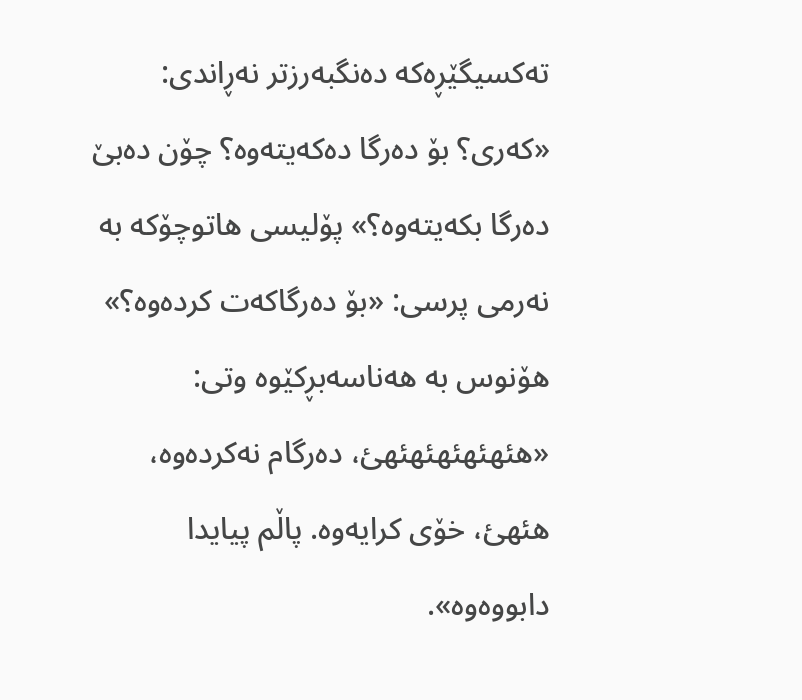تەکسیگێڕەکە دەنگبەرزتر نەڕاندی: «کەری؟ بۆ دەرگا دەکەیتەوە؟ چۆن دەبێ دەرگا بکەیتەوە؟» پۆلیسی هاتوچۆکە بە نەرمی پرسی: «بۆ دەرگاکەت کردەوە؟» هۆنوس بە هەناسەبڕکێوە وتی: «هئهئهئهئهئهئ، دەرگام نەکردەوە، هئهئ، خۆی کرایەوە. پاڵم پیایدا دابووەوە».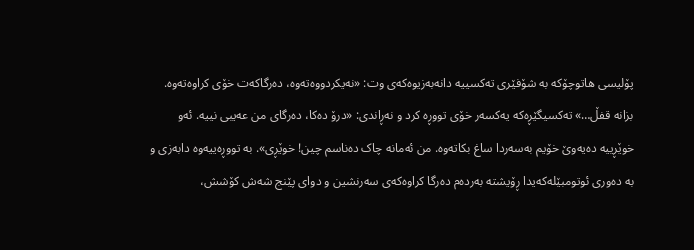پۆلیسی هاتوچۆکە بە شۆفێری تەکسییە دانەبەزیوەکەی وت: «نەیکردووەتەوە، دەرگاکەت خۆی کراوەتەوە. بزانە قفڵ…» تەکسیگێڕەکە یەکسەر خۆی تووڕە کرد و نەڕاندی: «درۆ دەکا، دەرگای من عەیبی نییە. ئەو خوێڕییە دەیەوێ خۆیم بەسەردا ساغ بکاتەوە. من ئەمانە چاک دەناسم چین! خوێڕی». بە تووڕەییەوە دابەزی و بە دەوری ئوتومبێلەکەیدا ڕۆیشتە بەردەم دەرگا کراوەکەی سەرنشین و دوای پێنج شەش کۆشش،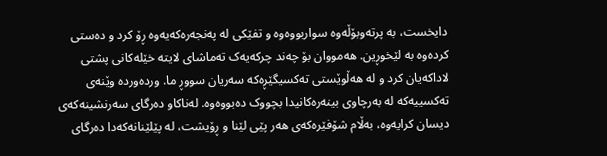دایخست، بە پرتەوبۆڵەوە سواربووەوە و تفێکی لە پەنجەرەکەیەوە ڕۆ کرد و دەستی کردەوە بە لێخوڕین. هەمووان بۆ چەند چرکەیەک تەماشای لایتە خێلەکانی پشتی لاداکەیان کرد و لە هەڵوێستی تەکسیگێڕەکە سەریان سووڕ ما. وردەوردە وێنەی تەکسییەکە لە بەرچاوی بینەرەکانیدا بچووک دەبووەوە. لەناکاو دەرگای سەرنشینەکەی دیسان کرایەوە، بەڵام شۆفێرەکەی هەر پێی لێنا و ڕۆیشت، لە پێلێنانەکەدا دەرگای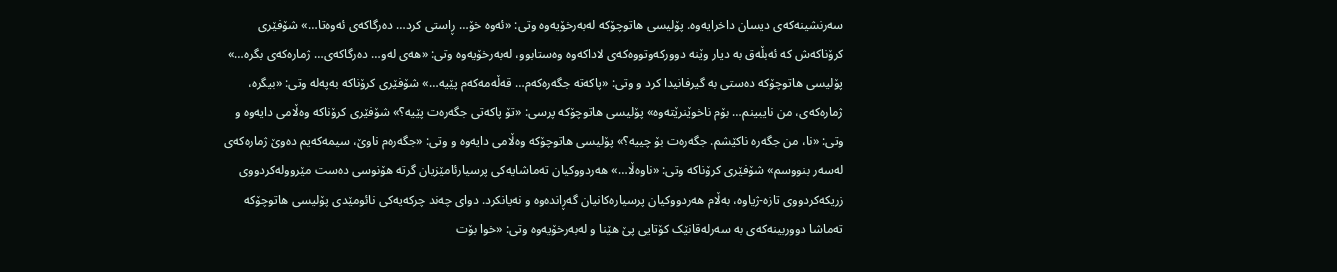سەرنشینەکەی دیسان داخرایەوە. پۆلیسی هاتوچۆکە لەبەرخۆیەوە وتی: «ئەوە خۆ… ڕاستی کرد… دەرگاکەی ئەوەتا…» شۆفێری کرۆناکەش کە ئەبڵەق بە دیار وێنە دوورکەوتووەکەی لاداکەوە وەستابوو، لەبەرخۆیەوە وتی: «هەی لەو… دەرگاکەی… ژمارەکەی بگرە…» پۆلیسی هاتوچۆکە دەستی بە گیرفانیدا کرد و وتی: «پاکەتە جگەرەکەم… قەڵەمەکەم پێیە…» شۆفێری کرۆناکە بەپەلە وتی: «بیگرە، ژمارەکەی، من نایبینم… بۆم ناخوێنرێتەوە» پۆلیسی هاتوچۆکە پرسی: «تۆ پاکەتی جگەرەت پێیە؟» شۆفێری کرۆناکە وەڵامی دایەوە و وتی: «نا، من جگەرە ناکێشم. جگەرەت بۆ چییە؟» پۆلیسی هاتوچۆکە وەڵامی دایەوە و وتی: «جگەرەم ناوێ، سیمەکەیم دەوێ ژمارەکەی لەسەر بنووسم» شۆفێری کرۆناکە وتی: «ناوەڵا…» هەردووکیان تەماشایەکی پرسیارئامێزیان گرتە هۆنوسی دەست مێروولەکردووی زریکەکردووی تازە-ژیاوە، بەڵام هەردووکیان پرسیارەکانیان گەڕاندەوە و نەیانکرد. دوای چەند چرکەیەکی نائومێدی پۆلیسی هاتوچۆکە تەماشا دووربینەکەی بە سەرلەقانێک کۆتایی پێ هێنا و لەبەرخۆیەوە وتی: «خوا بۆت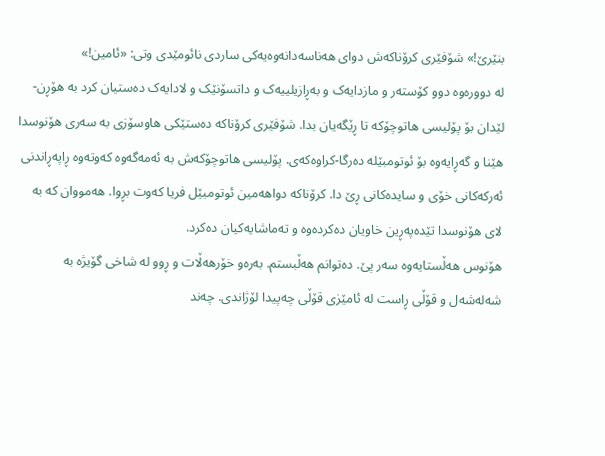بنێرێ!» شۆفێری کرۆناکەش دوای هەناسەدانەوەیەکی ساردی نائومێدی وتی: «ئامین!»
لە دوورەوە دوو کۆستەر و مازدایەک و بەڕازیلییەک و داتسۆنێک و لادایەک دەستیان کرد بە هۆڕن-لێدان بۆ پۆلیسی هاتوچۆکە تا ڕێگەیان بدا. شۆفێری کرۆناکە دەستێکی هاوسۆزی بە سەری هۆنوسدا هێنا و گەڕایەوە بۆ ئوتومبێلە دەرگا-کراوەکەی. پۆلیسی هاتوچۆکەش بە ئەمەگەوە کەوتەوە ڕاپەڕاندنی ئەرکەکانی خۆی و سایدەکانی ڕێ دا. کرۆناکە دواهەمین ئوتومبێل فریا کەوت بڕوا. هەمووان کە بە لای هۆنوسدا تێدەپەڕین خاویان دەکردەوە و تەماشایەکیان دەکرد.
هۆنوس هەڵستایەوە سەر پێ. دەتوانم هەڵبستم. بەرەو خۆرهەڵات و ڕوو لە شاخی گۆیژە بە شەلەشەل و قۆڵی ڕاست لە ئامێزی قۆڵی چەپیدا لۆژاندی. چەند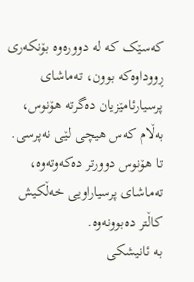کەسێک کە لە دوورەوە بۆنکەری ڕووداوەکە بوون، تەماشای پرسیارئامێزیان دەگرتە هۆنوس، بەڵام کەس هیچی لێی نەپرسی. تا هۆنوس دوورتر دەکەوتەوە، تەماشای پرسیاراویی خەڵکیش کاڵتر دەبوونەوە.
بە ئانیشکی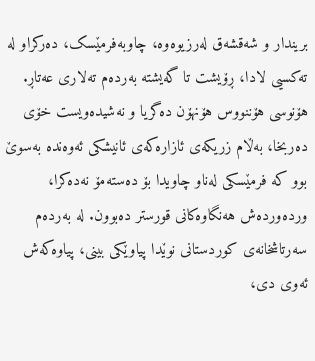بریندار و شەقشەق لەرزیوەوە، چاوبەفرمێسک، دەرکراو لە تەکسیی لادا، ڕۆیشت تا گەیشتە بەردەم تەلاری عەتاڕ. هۆنوسی هۆننووس هۆنهۆن دەگریا و نەشیدەویست خۆی دەربخا، بەڵام زریکەی ئازارەکەی ئانیشکی ئەوەندە بەسوێ بوو کە فرمێسکی لەناو چاویدا بۆ دەستەمۆ نەدەکرا، وردەوردەش هەنگاوەکانی قورستر دەبوون. لە بەردەم سەرتاشخانەی کوردستانی نوێدا پیاوێکی بینی، پیاوەکەش ئەوی دی،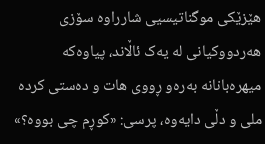هێزێکی موگناتیسیی شارراوە سۆزی هەردووکیانی لە یەک ئاڵاند، پیاوەکە میهرەبانانە بەرەو ڕووی هات و دەستی کردە ملی و دڵی دایەوە، پرسی: «کوڕم چی بووە؟»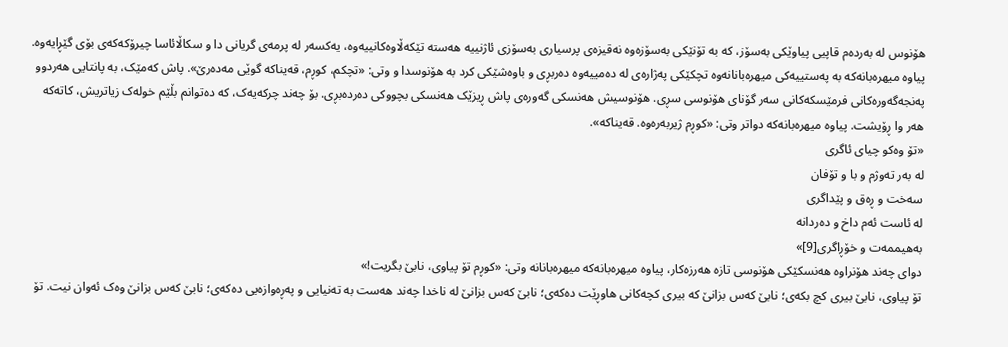هۆنوس لە بەردەم قاپیی پیاوێکی بەسۆز، کە بە تۆنێکی بەسۆزەوە نەقیزەی پرسیاری بەسۆزی ئاژنییە هەستە تێکەڵاوەکانییەوە، یەکسەر لە پرمەی گریانی دا و سکاڵائاسا چیرۆکەکەی بۆی گێڕایەوە. پیاوە میهرەبانەکە بە پەستییەکی میهرەبانانەوە تچکێکی پەژارەی لە دەمییەوە دەربڕی و باوەشێکی کرد بە هۆنوسدا و وتی: «تچکم، کوڕم، قەیناکە گوێی مەدەرێ». پاش کەمێک، بە پانتایی هەردوو پەنجەگەورەکانی فرمێسکەکانی سەر گۆنای هۆنوسی سڕی. هۆنوسیش هەنسکی گەورەی پاش ڕیزێک هەنسکی بچووکی دەردەبڕی. بۆ چەند چرکەیەک، کە دەتوانم بڵێم خولەک زیاتریش، کاتەکە هەر وا ڕۆیشت. پیاوە میهرەبانەکە دواتر وتی: «کوڕم ژیربەرەوە. قەیناکە».
«تۆ وەکو چیای ئاگری
لە بەر تەوژم و با و تۆفان
سەخت و ڕەق و پێداگری
لە ئاست ئەم داخ و دەردانە
بەهیممەت و خۆڕاگری[9]»
دوای چەند هۆنراوە هەنسکێکی هۆنوسی تازە هەرزەکار، پیاوە میهرەبانەکە میهرەبانانە وتی: «کوڕم تۆ پیاوی، نابێ بگریت!»
تۆ پیاوی، نابێ بیری کچ بکەی؛ نابێ کەس بزانێ کە بیری کچەکانی هاوڕێت دەکەی؛ نابێ کەس بزانێ لە ناخدا چەند هەست بە تەنیایی و پەڕەوازەیی دەکەی؛ نابێ کەس بزانێ وەک ئەوان نیت. تۆ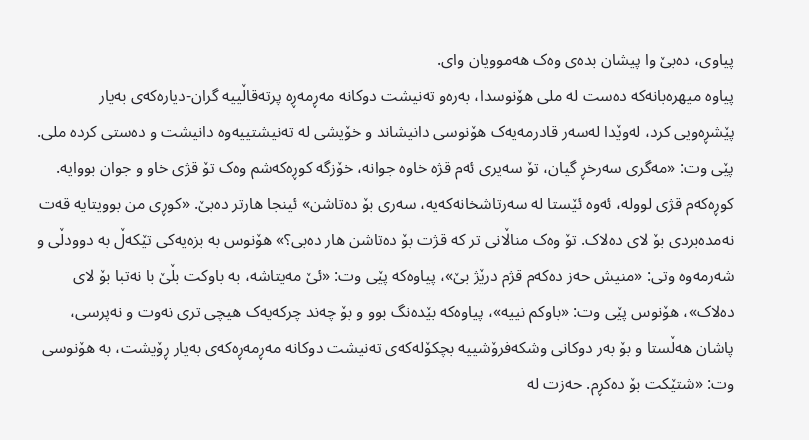پیاوی، دەبێ وا پیشان بدەی وەک هەموویان وای.
پیاوە میهرەبانەکە دەست لە ملی هۆنوسدا، بەرەو تەنیشت دوکانە مەڕمەڕە پرتەقاڵییە گران-دیارەکەی بەیار پێشڕەویی کرد، لەوێدا لەسەر قادرمەیەک هۆنوسی دانیشاند و خۆیشی لە تەنیشتییەوە دانیشت و دەستی کردە ملی. پێی وت: «مەگری سەرخڕ گیان، تۆ سەیری ئەم قژە خاوە جوانە، خۆزگە کوڕەکەشم وەک تۆ قژی خاو و جوان بووایە. کوڕەکەم قژی لوولە، ئەوە ئێستا لە سەرتاشخانەکەیە، سەری بۆ دەتاشن» ئینجا هارتر دەبێ. «کوڕی من بوویتایە قەت نەمدەبردی بۆ لای دەلاک. تۆ وەک مناڵانی تر کە قژت بۆ دەتاشن هار دەبی؟» هۆنوس بە بزەیەکی تێکەڵ بە دوودڵی و شەرمەوە وتی: «منیش حەز دەکەم قژم درێژ بێ»، پیاوەکە پێی وت: «ئێ مەیتاشە، بە باوکت بڵێ با نەتبا بۆ لای دەلاک»، هۆنوس پێی وت: «باوکم نییە»، پیاوەکە بێدەنگ بوو و بۆ چەند چرکەیەک هیچی تری نەوت و نەپرسی، پاشان هەڵستا و بۆ بەر دوکانی وشکەفرۆشییە بچکۆلەکەی تەنیشت دوکانە مەڕمەڕەکەی بەیار ڕۆیشت، بە هۆنوسی وت: «شتێکت بۆ دەکڕم. حەزت لە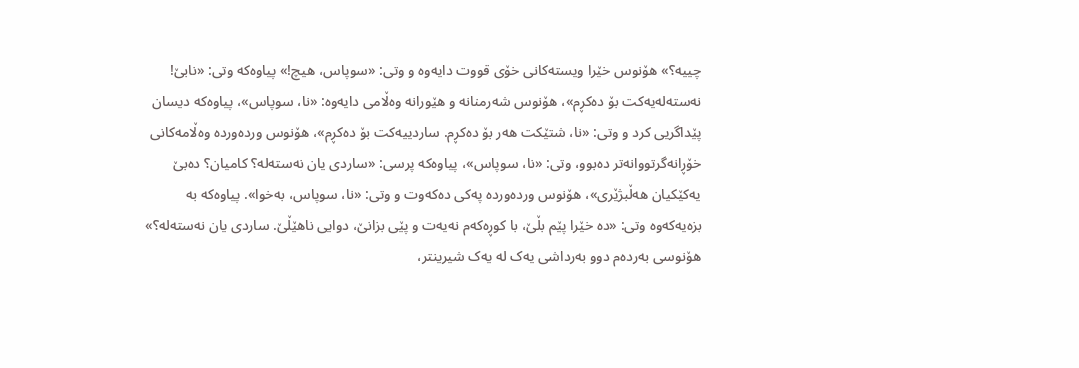چییە؟» هۆنوس خێرا ویستەکانی خۆی قووت دایەوە و وتی: «سوپاس، هیچ!» پیاوەکە وتی: «نابێ! نەستەلەیەکت بۆ دەکڕم»، هۆنوس شەرمنانە و هێورانە وەڵامی دایەوە: «نا، سوپاس»، پیاوەکە دیسان پێداگریی کرد و وتی: «نا، شتێکت هەر بۆ دەکڕم. ساردییەکت بۆ دەکڕم»، هۆنوس وردەوردە وەڵامەکانی خۆڕانەگرتووانەتر دەبوو، وتی: «نا، سوپاس»، پیاوەکە پرسی: «ساردی یان نەستەلە؟ کامیان؟ دەبێ یەکێکیان هەڵبژێری»، هۆنوس وردەوردە پەکی دەکەوت و وتی: «نا، سوپاس، بەخوا». پیاوەکە بە بزەیەکەوە وتی: «دە خێرا پێم بڵێ، با کوڕەکەم نەیەت و پێی بزانێ، دوایی ناهێڵێ. ساردی یان نەستەلە؟» هۆنوسی بەردەم دوو بەرداشی یەک لە یەک شیرینتر،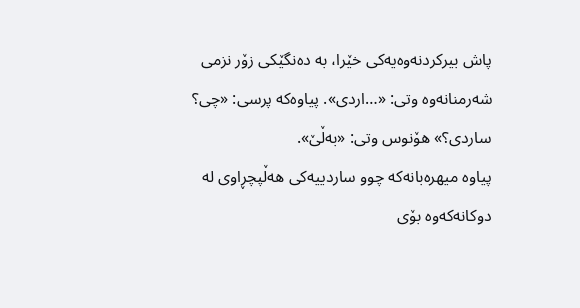پاش بیرکردنەوەیەکی خێرا، بە دەنگێکی زۆر نزمی شەرمنانەوە وتی: «…اردی». پیاوەکە پرسی: «چی؟ ساردی؟» هۆنوس وتی: «بەڵێ».
پیاوە میهرەبانەکە چوو ساردییەکی هەڵپچڕاوی لە دوکانەکەوە بۆی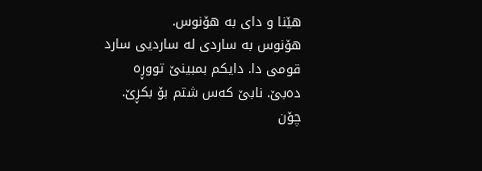هێنا و دای بە هۆنوس.
هۆنوس بە ساردی لە ساردیی سارد قومی دا. دایکم بمبینێ تووڕە دەبێ. نابێ کەس شتم بۆ بکڕێ. چۆن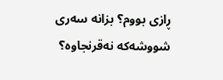ڕازی بووم؟ بزانە سەری شووشەکە نەقرنجاوە؟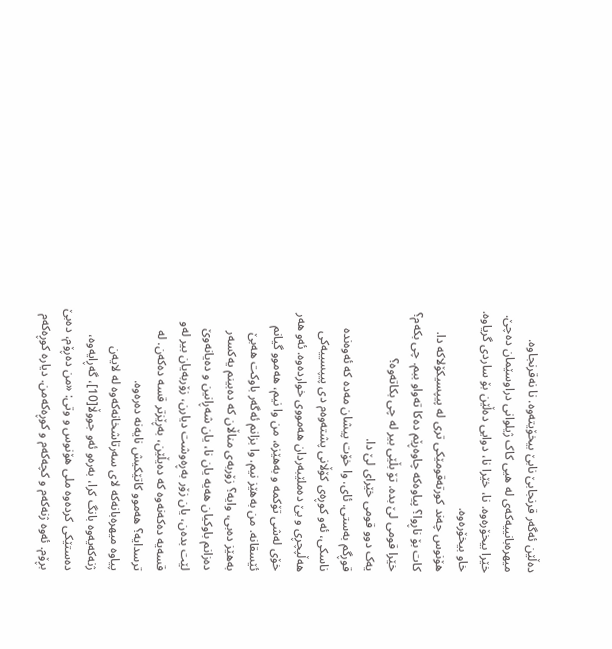دەڵێن ئەگەر قرنجابێ نابێ بیخۆیتەوە. نا نەقرنجاوە. میهرەبانییەکەی لە هیی کاک ژیلوانی دراوسێمان دەچێ. خێرا بیخۆرەوە. نا، خێرا نا، دوایی دەڵێن بۆ ساردی گریاوە. خاو بیخۆرەوە.
هۆنوس چەند کورتەقومێکی تری لە پیپسیکۆلاکە دا.
کات بۆ ناڕوا؟ پیاوەکە چاوەڕێم دەکا تەواو ببم. چی بکەم؟ خێرا قومی لێ بدە. تۆ بڵێی بیر لە چی بکاتەوە؟
یەک دوو قومی خێرای لێ دا.
قوڕگم بەستی. ئای. وا خۆت پیشان مەدە کە ئەوەندە ناسکی، ئەو کوڕەی کۆڵانی پشتەوەم دی پیپسییەکی هەڵپچڕی و بێ دەملێبەردان هەمووی خواردەوە. ئەو هەر خۆی لەشی تۆکمە و بەهێزە، من وا نیم، هەموو گیانم ئێسقانە. من بەهێز نیم. وا بزانم ئەگەر باوکت هەبێ بەهێز دەبی، وایە؟ زۆربەی مناڵان کە دەبینم یەکسەر دەزانم باوکیان هەیە یان نا، یان شەڕانین و دەیانەوێ لێت بدەن، یان زۆر بەڕەوشت دیارن، زۆربەیان بیر لەو قسەیە دەکەنەوە کە دەیڵێن، بەڕێزتر قسە دەکەن. لە ترسدایە؟ هەموو کاتێکیش نایەنە دەرەوە.
پیاوە میهرەبانەکە لای سەرتاشخانەکەوە لە لایەن ژنەکەیەوە بانگ کرا، بەرەو ئەو جووڵا[10]، گەڕایەوە، دەستێکی کردەوە ملی هۆنوس و وتی: «من دەڕۆم، دەبێ بڕۆم. ئەوە ژنەکەم و کچەکەم و کوڕەکەمن. دیارە کوڕەکەم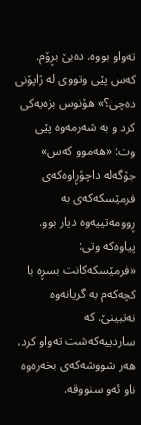تەواو بووە. دەبێ بڕۆم. کەس پێی وتووی لە ژاپۆنی دەچی؟» هۆنوس بزەیەکی کرد و بە شەرمەوە پێی وت: «هەموو کەس» جۆگەلە داچۆڕاوەکەی فرمێسکەکەی بە ڕوومەتییەوە دیار بوو. پیاوەکە وتی: «فرمێسکەکانت بسڕە با کچەکەم بە گریانەوە نەتبینێ. کە ساردییەکەشت تەواو کرد، هەر شووشەکەی بخەرەوە ناو ئەو سنووقە.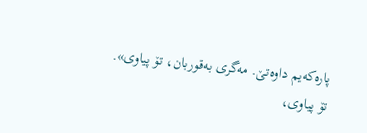پارەکەیم داوەتێ. مەگری بەقوربان، تۆ پیاوی».
تۆ پیاوی،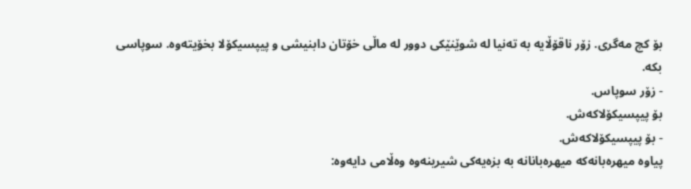بۆ کچ مەگری. زۆر ناقۆڵایە بە تەنیا لە شوێنێکی دوور لە ماڵی خۆتان دابنیشی و پیپسیکۆلا بخۆیتەوە. سوپاسی بکە.
- زۆر سوپاس.
بۆ پیپسیکۆلاکەش.
- بۆ پیپسیکۆلاکەش.
پیاوە میهرەبانەکە میهرەبانانە بە بزەیەکی شیرینەوە وەڵامی دایەوە: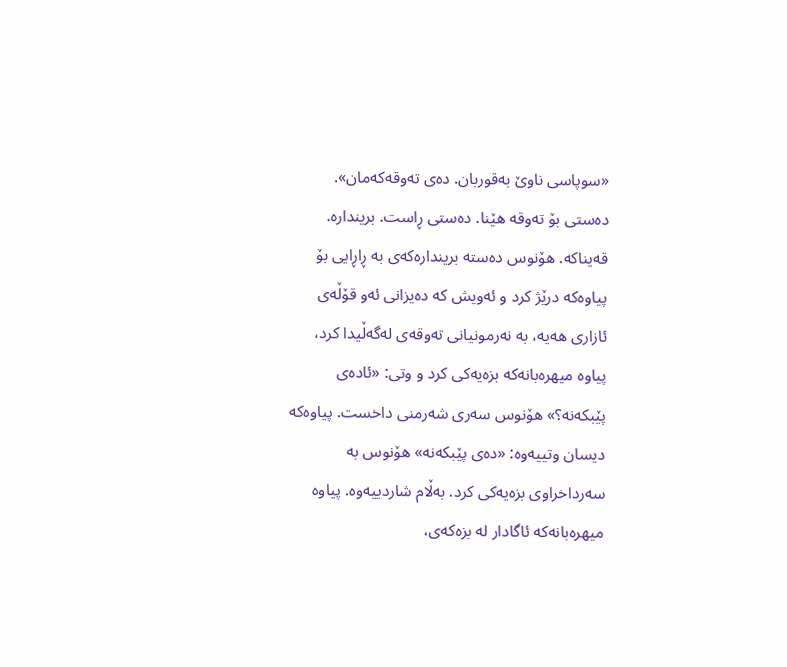«سوپاسی ناوێ بەقوربان. دەی تەوقەکەمان». دەستی بۆ تەوقە هێنا. دەستی ڕاست. بریندارە. قەیناکە. هۆنوس دەستە بریندارەکەی بە ڕاڕایی بۆ پیاوەکە درێژ کرد و ئەویش کە دەیزانی ئەو قۆڵەی ئازاری هەیە، بە نەرمونیانی تەوقەی لەگەڵیدا کرد، پیاوە میهرەبانەکە بزەیەکی کرد و وتی: «ئادەی پێبکەنە؟» هۆنوس سەری شەرمنی داخست. پیاوەکە دیسان وتییەوە: «دەی پێبکەنە» هۆنوس بە سەرداخراوی بزەیەکی کرد. بەڵام شاردییەوە. پیاوە میهرەبانەکە ئاگادار لە بزەکەی،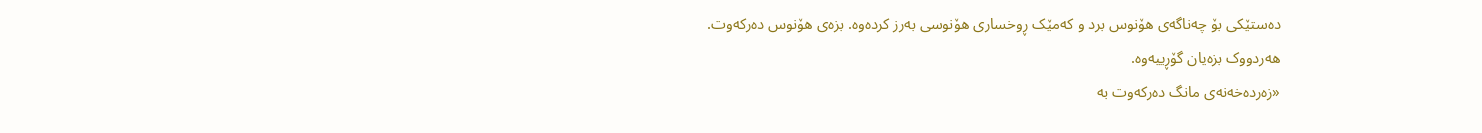دەستێکی بۆ چەناگەی هۆنوس برد و کەمێک ڕوخساری هۆنوسی بەرز کردەوە. بزەی هۆنوس دەرکەوت. هەردووک بزەیان گۆڕییەوە.
«زەردەخەنەی مانگ دەرکەوت بە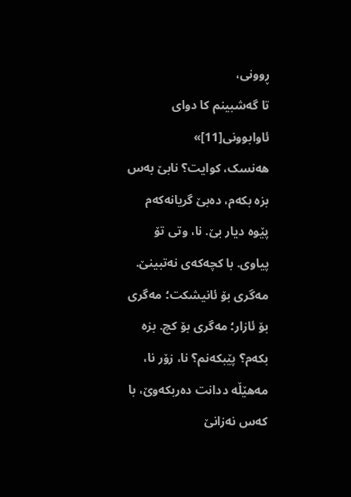ڕوونی،
تا گەشبینم کا دوای ئاوابوونی[11]»
هەنسک، کوایت؟ نابێ بەس بزە بکەم، دەبێ گریانەکەم پێوە دیار بێ. نا، وتی تۆ پیاوی. با کچەکەی نەتبینێ. مەگری بۆ ئانیشکت؛ مەگری بۆ ئازار؛ مەگری بۆ کچ. بزە بکەم؟ پێبکەنم؟ نا، زۆر نا، مەهێڵە ددانت دەربکەوێ، با کەس نەزانێ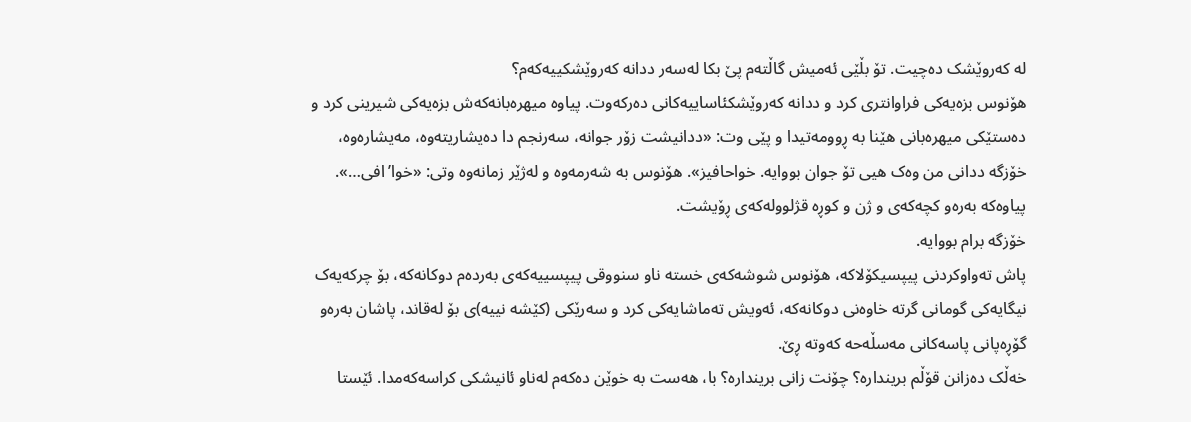لە کەروێشک دەچیت. تۆ بڵێی ئەمیش گاڵتەم پێ بکا لەسەر ددانە کەروێشکییەکەم؟
هۆنوس بزەیەکی فراوانتری کرد و ددانە کەروێشکئاساییەکانی دەرکەوت. پیاوە میهرەبانەکەش بزەیەکی شیرینی کرد و دەستێکی میهرەبانی هێنا بە ڕوومەتیدا و پێی وت: «ددانیشت زۆر جوانە، سەرنجم دا دەیشاریتەوە، مەیشارەوە، خۆزگە ددانی من وەک هیی تۆ جوان بووایە. خواحافیز». هۆنوس بە شەرمەوە و لەژێر زمانەوە وتی: «خوا’افی…». پیاوەکە بەرەو کچەکەی و ژن و کوڕە قژلوولەکەی ڕۆیشت.
خۆزگە برام بووایە.
پاش تەواوکردنی پیپسیکۆلاکە، هۆنوس شوشەکەی خستە ناو سنووقی پیپسییەکەی بەردەم دوکانەکە، بۆ چرکەیەک نیگایەکی گومانی گرتە خاوەنی دوکانەکە، ئەویش تەماشایەکی کرد و سەرێکی (کێشە نییە)ی بۆ لەقاند، پاشان بەرەو گۆڕەپانی پاسەکانی مەسڵەحە کەوتە ڕێ.
خەڵک دەزانن قۆڵم بریندارە؟ چۆنت زانی بریندارە؟ با، هەست بە خوێن دەکەم لەناو ئانیشکی کراسەکەمدا. ئێستا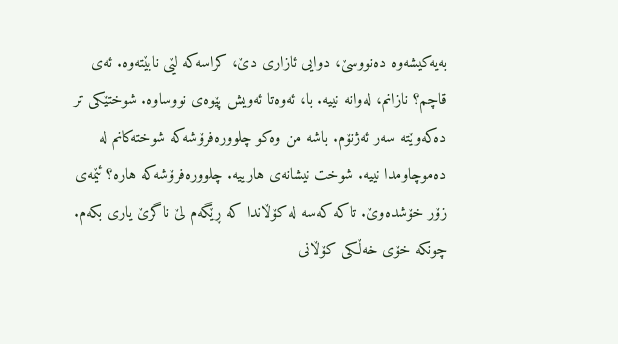بەیەکیشەوە دەنووسێ، دوایی ئازاری دێ، کراسەکە لێی نابێتەوە. ئەی قاچم؟ نازانم، لەوانە نییە. با، ئەوەتا ئەویش پێوەی نووساوە. شوختێکی تر دەکەوێتە سەر ئەژنۆم. باشە من وەکو چلوورەفرۆشەکە شوختەکانم لە دەموچاومدا نییە. شوخت نیشانەی هارییە. چلوورەفرۆشەکە هارە؟ ئێمەی زۆر خۆشدەوێ. تاکە کەسە لە کۆڵاندا کە ڕێگەم لێ ناگرێ یاری بکەم. چونکە خۆی خەڵکی کۆڵانی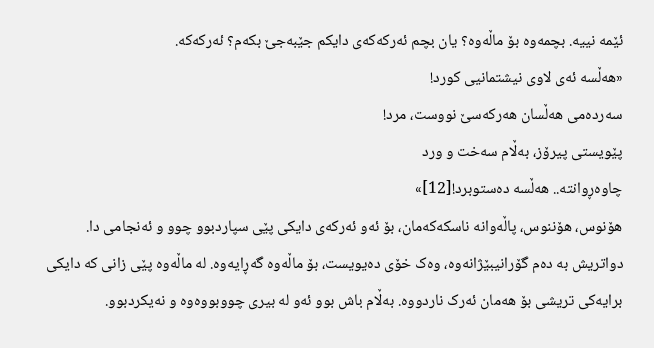ئێمە نییە. بچمەوە بۆ ماڵەوە؟ یان بچم ئەرکەکەی دایکم جێبەجێ بکەم؟ ئەرکەکە.
«هەڵسە ئەی لاوی نیشتمانیی کورد!
سەردەمی هەڵسان هەرکەسێ نووست، مرد!
پێویستی پیرۆز، بەڵام سەخت و ورد
چاوەڕوانتە.. هەڵسە دەستوبرد![12]»
هۆنوس، هۆننوس، پاڵەوانە ناسکەکەمان، بۆ ئەو ئەرکەی دایکی پێی سپاردبوو چوو و ئەنجامی دا. دواتریش بە دەم گۆرانیبێژانەوە، وەک خۆی دەیویست، بۆ ماڵەوە گەڕایەوە. لە ماڵەوە پێی زانی کە دایکی برایەکی تریشی بۆ هەمان ئەرک ناردووە. بەڵام باش بوو ئەو لە بیری چووبووەوە و نەیکردبوو.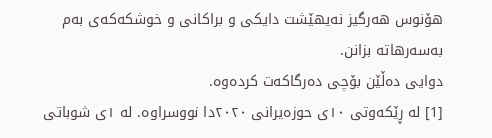هۆنوس هەرگیز نەیهێشت دایکی و براکانی و خوشکەکەی بەم بەسەرهاتە بزانن.
دوایی دەڵێن بۆچی دەرگاکەت کردەوە.
[1] لە ڕێکەوتی ١٠ی حوزەیرانی ٢٠٢٠دا نووسراوە. لە ١ی شوباتی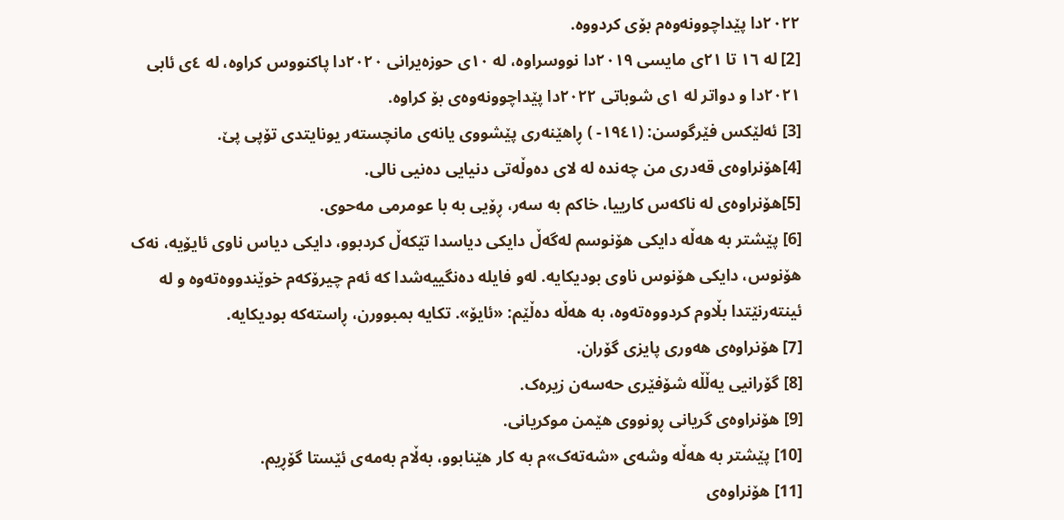٢٠٢٢دا پێداچوونەوەم بۆی کردووە.
[2] لە ١٦ تا ٢١ی مایسی ٢٠١٩دا نووسراوە، لە ١٠ی حوزەیرانی ٢٠٢٠دا پاکنووس کراوە، لە ٤ی ئابی ٢٠٢١دا و دواتر لە ١ی شوباتی ٢٠٢٢دا پێداچوونەوەی بۆ کراوە.
[3] ئەلێکس فێرگوسن: (١٩٤١- ) ڕاهێنەری پێشووی یانەی مانچستەر یونایتدی تۆپی پێ.
[4]هۆنراوەی قەدری من چەندە لە لای دەوڵەتی دنیایی دەنیی نالی.
[5]هۆنراوەی لە ناکەس کارییا، خاکم بە سەر، ڕۆیی بە با عومرمی مەحوی.
[6] پێشتر بە هەڵە دایکی هۆنوسم لەگەڵ دایکی دیاسدا تێکەڵ کردبوو، دایکی دیاس ناوی ئایۆیە، نەک هۆنوس، دایکی هۆنوس ناوی بودیکایە. لەو فایلە دەنگییەشدا کە ئەم چیرۆکەم خوێندووەتەوە و لە ئینتەرنێتدا بڵاوم کردووەتەوە، بە هەڵە دەڵێم: «ئایۆ». تکایە بمبوورن، ڕاستەکە بودیکایە.
[7] هۆنراوەی هەوری پایزی گۆران.
[8] گۆرانیی یەڵڵە شۆفێری حەسەن زیرەک.
[9] هۆنراوەی گریانی ڕونووی هێمن موکریانی.
[10] پێشتر بە هەڵە وشەی «شەتەک»م بە کار هێنابوو، بەڵام بەمەی ئێستا گۆڕیم.
[11] هۆنراوەی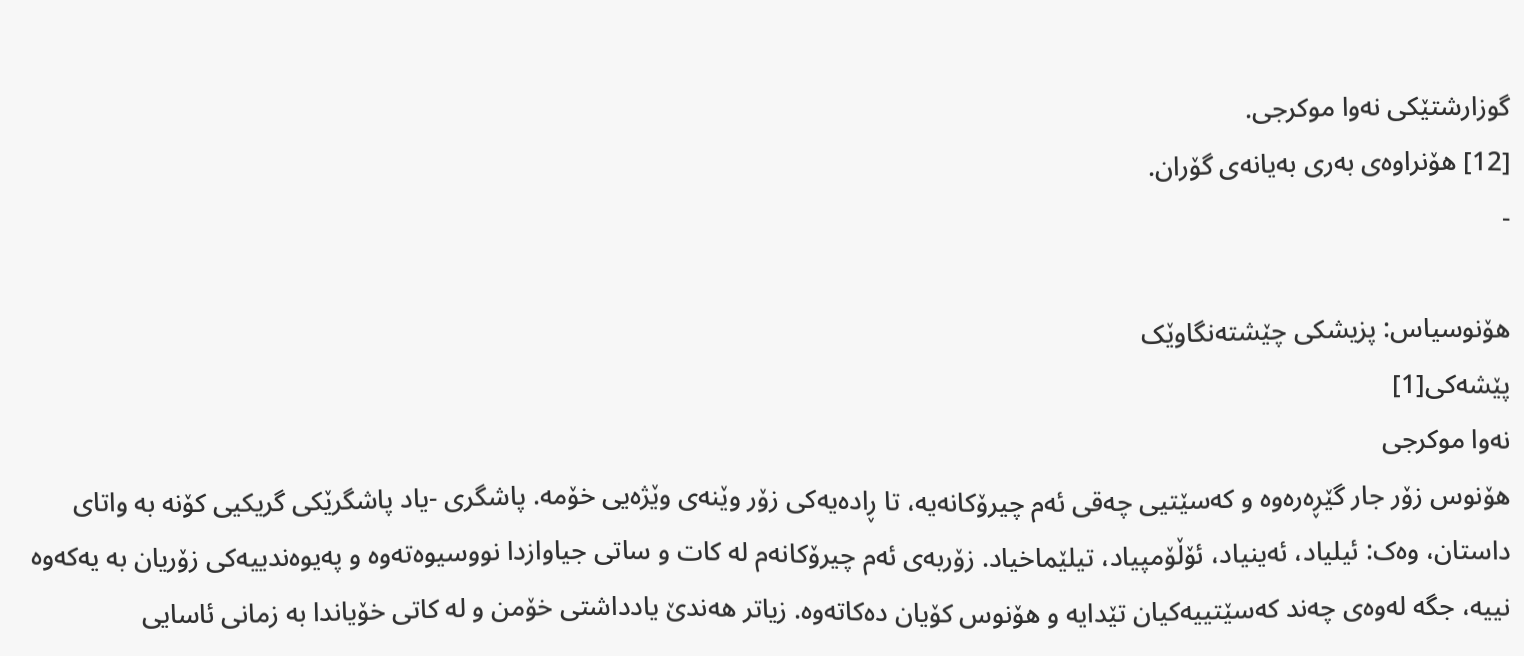گوزارشتێکی نەوا موکرجی.
[12] هۆنراوەی بەری بەیانەی گۆران.
-

هۆنوسیاس: پزیشکی چێشتەنگاوێک
پێشەکی[1]
نەوا موکرجی
هۆنوس زۆر جار گێڕەرەوە و کەسێتیی چەقی ئەم چیرۆکانەیە، تا ڕادەیەکی زۆر وێنەی وێژەیی خۆمە. پاشگری -یاد پاشگرێکی گریکیی کۆنە بە واتای داستان، وەک: ئیلیاد، ئەینیاد، ئۆڵۆمپیاد، تیلێماخیاد. زۆربەی ئەم چیرۆکانەم لە کات و ساتی جیاوازدا نووسیوەتەوە و پەیوەندییەکی زۆریان بە یەکەوە نییە، جگە لەوەی چەند کەسێتییەکیان تێدایە و هۆنوس کۆیان دەکاتەوە. زیاتر هەندێ یادداشتی خۆمن و لە کاتی خۆیاندا بە زمانی ئاسایی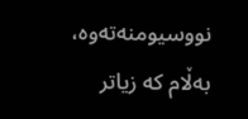نووسیومنەتەوە، بەڵام کە زیاتر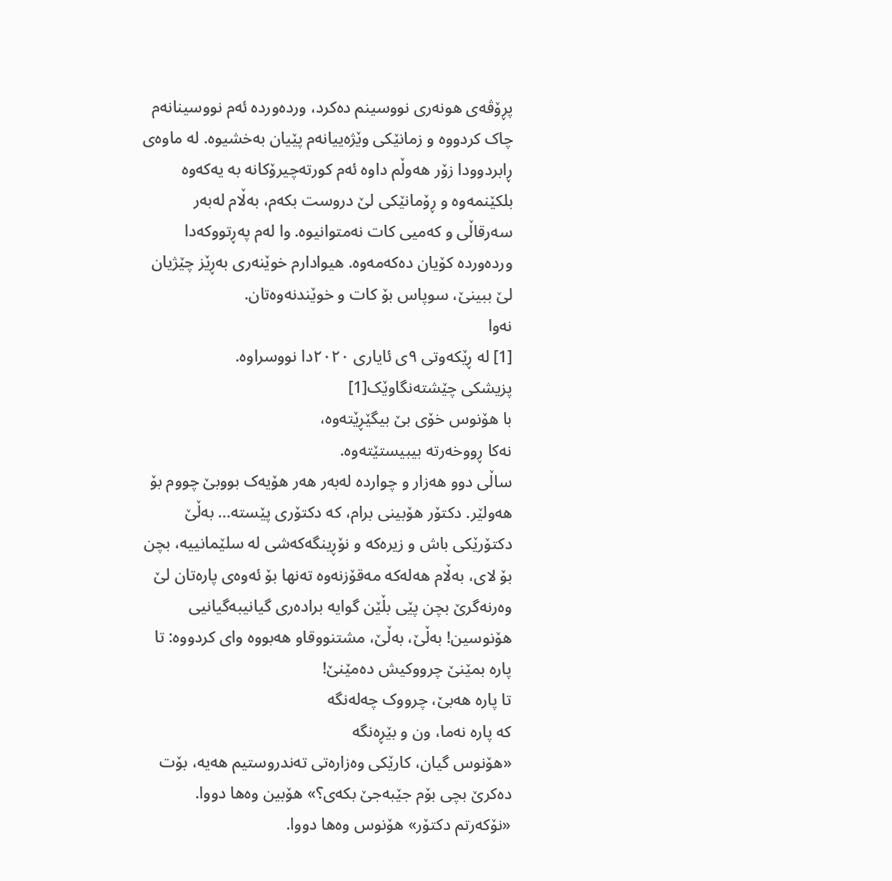پڕۆڤەی هونەری نووسینم دەکرد، وردەوردە ئەم نووسینانەم چاک کردووە و زمانێکی وێژەییانەم پێیان بەخشیوە. لە ماوەی ڕابردوودا زۆر هەوڵم داوە ئەم کورتەچیرۆکانە بە یەکەوە بلکێنمەوە و ڕۆمانێکی لێ دروست بکەم، بەڵام لەبەر سەرقاڵی و کەمیی کات نەمتوانیوە. وا لەم پەڕتووکەدا وردەوردە کۆیان دەکەمەوە. هیوادارم خوێنەری بەڕێز چێژیان لێ ببینێ، سوپاس بۆ کات و خوێندنەوەتان.
نەوا
[1] لە ڕێکەوتی ٩ی ئایاری ٢٠٢٠دا نووسراوە.
پزیشکی چێشتەنگاوێک[1]
با هۆنوس خۆی بێ بیگێڕێتەوە،
نەکا ڕووخەرتە بیبیستێتەوە.
ساڵی دوو هەزار و چواردە لەبەر هەر هۆیەک بووبێ چووم بۆ هەولێر. دکتۆر هۆبینی برام، کە دکتۆری پێستە… بەڵێ دکتۆرێکی باش و زیرەکە و نۆڕینگەکەشی لە سلێمانییە، بچن بۆ لای، بەڵام هەلەکە مەقۆزنەوە تەنها بۆ ئەوەی پارەتان لێ وەرنەگرێ بچن پێی بڵێن گوایە برادەری گیانیبەگیانیی هۆنوسین! بەڵێ، بەڵێ، مشتنووقاو هەبووە وای کردووە: تا پارە بمێنێ چرووکیش دەمێنێ!
تا پارە هەبێ، چرووک چەلەنگە
کە پارە نەما، ون و بێڕەنگە
«هۆنوس گیان، کارێکی وەزارەتی تەندروستیم هەیە، بۆت دەکرێ بچی بۆم جێبەجێ بکەی؟» هۆبین وەها دووا. «نۆکەرتم دکتۆر» هۆنوس وەها دووا.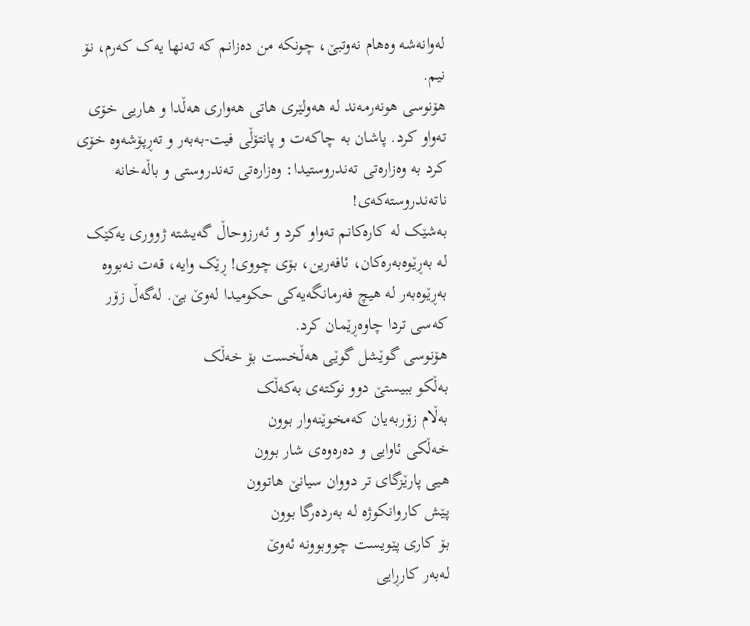لەوانەشە وەهام نەوتبێ، چونکە من دەزانم کە تەنها یەک کەرم، نۆ نیم.
هۆنوسی هونەرمەند لە هەولێری هاتی هەواری هەڵدا و هاریی خۆی تەواو کرد. پاشان بە چاکەت و پانتۆڵی فیت-بەبەر و تەڕپۆشەوە خۆی کرد بە وەزارەتی تەندروستیدا: وەزارەتی تەندروستی و باڵەخانە ناتەندروستەکەی!
بەشێک لە کارەکانم تەواو کرد و ئەرزوحاڵ گەیشتە ژووری یەکێک لە بەڕێوەبەرەکان، ئافەرین، بۆی چووی! ڕێک وایە، قەت نەبووە بەڕێوەبەر لە هیچ فەرمانگەیەکی حکومیدا لەوێ بێ. لەگەڵ زۆر کەسی تردا چاوەڕێمان کرد.
هۆنوسی گوێشل گوێی هەڵخست بۆ خەڵک
بەڵکو ببیستێ دوو نوکتەی بەکەڵک
بەڵام زۆربەیان کەمخوێنەوار بوون
خەڵکی ئاوایی و دەرەوەی شار بوون
هیی پارێزگای تر دووان سیانێ هاتوون
پێش کاروانکوژە لە بەردەرگا بوون
بۆ کاری پێویست چووبوونە ئەوێ
لەبەر کارڕایی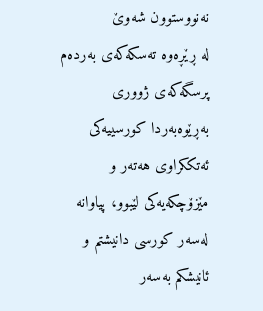نەنووستوون شەوێ
لە ڕێڕەوە تەسکەکەی بەردەم پرسگەکەی ژووری بەڕێوەبەردا کورسییەکی ئەتککراوی هەتەر و مێزۆچکەیەکی لێبوو، پیاوانە لەسەر کورسی دانیشتم و ئانیشکم بەسەر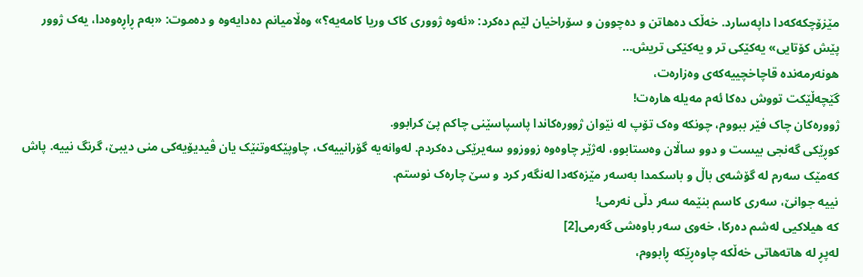مێزۆچکەکەدا داپەسارد. خەڵک دەهاتن و دەچوون و سۆراخیان لێم دەکرد: «ئەوە ژووری کاک وریا کامەیە؟» وەڵامیانم دەدایەوە و دەموت: «بەم ڕاڕەوەدا، یەک ژوور پێش کۆتایی» یەکێکی تر و یەکێکی تریش…
هونەرمەندە قاچاخچییەکەی وەزارەت،
گێچەڵێکت تووش دەکا ئەم مەیلە هارەت!
ژوورەکان چاک فێر ببووم، چونکە وەک تۆپ لە نێوان ژوورەکاندا پاسپاسێنی چاکم پێ کرابوو.
کوڕێکی گەنجی بیست و دوو ساڵان وەستابوو، لەژێر چاوەوە زووزوو سەیرێکی دەکردم. لەوانەیە گۆرانییەک، چاوپێکەوتنێک یان ڤیدیۆیەکی منی دیبێ، گرنگ نییە. پاش کەمێک سەرم لە گۆشەی باڵ و باسکمدا بەسەر مێزەکەدا لەنگەر کرد و سێ چارەک نوستم.
نییە جوانێ، سەری کاسم بنێمە سەر دڵی نەرمی!
کە هیلاکیی لەشم دەرکا، خەوی سەر باوەشی گەرمی[2]
لەپڕ لە هاتەهاتی خەڵکە چاوەڕێکە ڕابووم،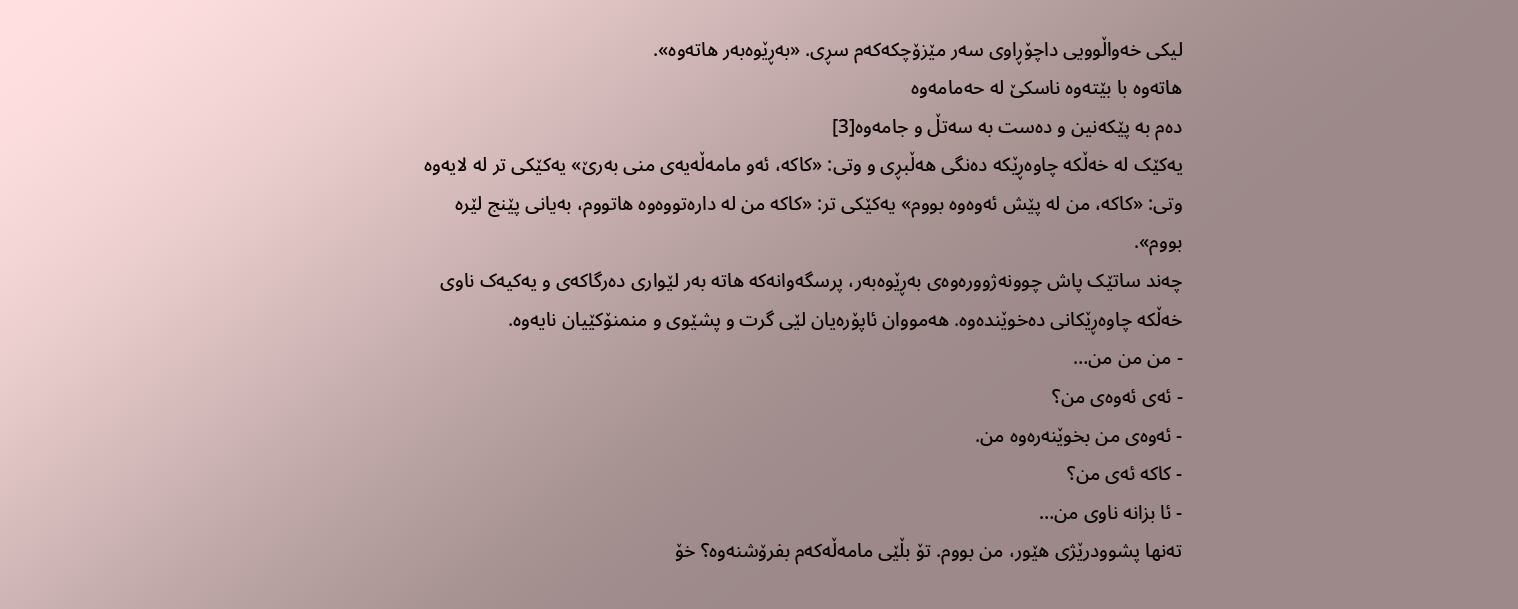لیکی خەواڵوویی داچۆڕاوی سەر مێزۆچکەکەم سڕی. «بەڕێوەبەر هاتەوە».
هاتەوە با بێتەوە ناسکێ لە حەمامەوە
دەم بە پێکەنین و دەست بە سەتڵ و جامەوە[3]
یەکێک لە خەڵکە چاوەڕێکە دەنگی هەڵبڕی و وتی: «کاکە، ئەو مامەڵەیەی منی بەرێ» یەکێکی تر لە لایەوە وتی: «کاکە، من لە پێش ئەوەوە بووم» یەکێکی تر: «کاکە من لە دارەتووەوە هاتووم، بەیانی پێنج لێرە بووم».
چەند ساتێک پاش چوونەژوورەوەی بەڕێوەبەر، پرسگەوانەکە هاتە بەر لێواری دەرگاکەی و یەکیەک ناوی خەڵکە چاوەڕێکانی دەخوێندەوە. هەمووان ئاپۆرەیان لێی گرت و پشێوی و منمنۆکێیان نایەوە.
- من من من…
- ئەی ئەوەی من؟
- ئەوەی من بخوێنەرەوە من.
- کاکە ئەی من؟
- ئا بزانە ناوی من…
تەنها پشوودرێژی هێور، من بووم. تۆ بڵێی مامەڵەکەم بفرۆشنەوە؟ خۆ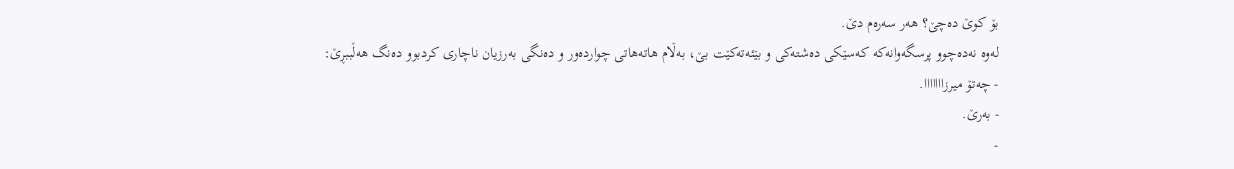بۆ کوێ دەچێ؟ هەر سەرەم دێ.
لەوە نەدەچوو پرسگەوانەکە کەسێکی دەشتەکی و بێئەتەکێت بێ، بەڵام هاتەهاتی چواردەور و دەنگی بەرزیان ناچاری کردبوو دەنگ هەڵببڕێ:
- چەتۆ میرزااااااا.
- بەرێ.
-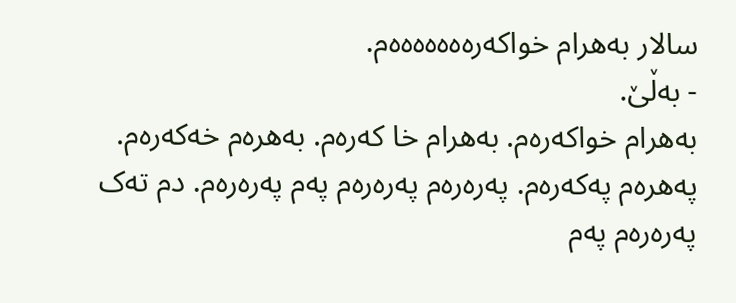سالار بەهرام خواکەرەەەەەەەم.
- بەڵێ.
بەهرام خواکەرەم. بەهرام خا کەرەم. بەهرەم خەکەرەم. پەهرەم پەکەرەم. پەرەرەم پەرەرەم پەم پەرەرەم. دم تەک پەرەرەم پەم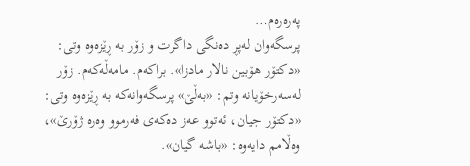پەرەرەم…
پرسگەوان لەپڕ دەنگی داگرت و زۆر بە ڕێزەوە وتی: «دکتۆر هۆبین نالار مادزا». براکەم. مامەڵەکەم. زۆر لەسەرخۆیانە وتم: «بەڵێ» پرسگەوانەکە بە ڕێزەوە وتی: «دکتۆر جیان، ئەتوو عەز دەکەی فەرموو وەرە ژۆرێ»، وەڵامم دایەوە: «باشە گیان».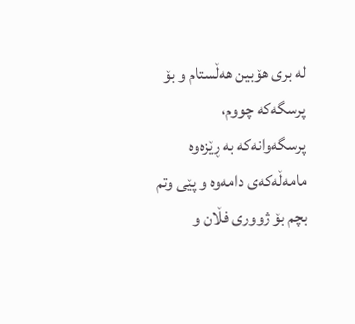لە بری هۆبین هەڵستام و بۆ پرسگەکە چووم، پرسگەوانەکە بە ڕێزەوە مامەڵەکەی دامەوە و پێی وتم بچم بۆ ژووری فڵان و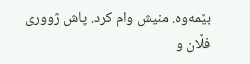بێمەوە. منیش وام کرد. پاش ژووری فڵان و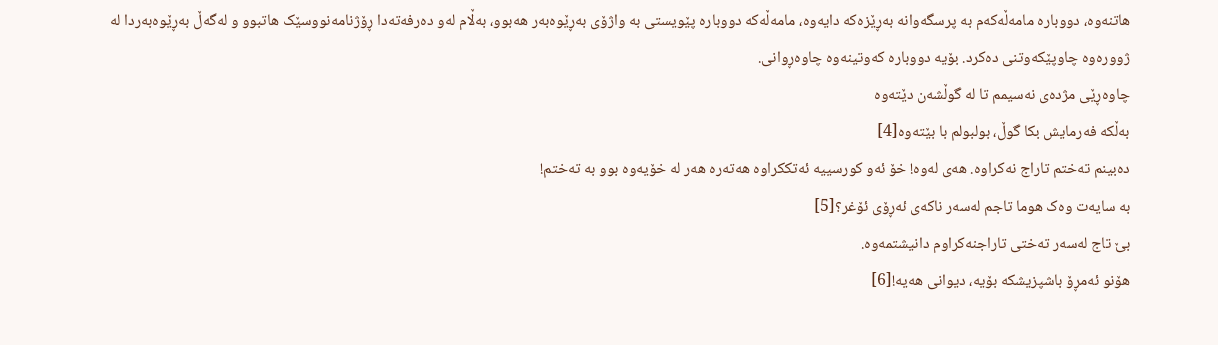هاتنەوە، دووبارە مامەڵەکەم بە پرسگەوانە بەڕێزەکە دایەوە، مامەڵەکە دووبارە پێویستی بە واژۆی بەڕێوەبەر هەبوو، بەڵام لەو دەرفەتەدا ڕۆژنامەنووسێک هاتبوو و لەگەڵ بەڕێوەبەردا لە ژوورەوە چاوپێکەوتنی دەکرد. بۆیە دووبارە کەوتینەوە چاوەڕوانی.
چاوەڕێی مژدەی نەسیمم تا لە گوڵشەن دێتەوە
بەڵکە فەرمایش بکا گوڵ، بولبولم با بێتەوە[4]
دەبینم تەختم تاراج نەکراوە. هەی لەوە! خۆ ئەو کورسییە ئەتککراوە هەتەرە هەر لە خۆیەوە بوو بە تەختم!
بە سایەت وەک هوما تاجم لەسەر ناکەی ئەڕۆی ئۆغر؟[5]
بێ تاج لەسەر تەختی تاراجنەکراوم دانیشتمەوە.
هۆنو ئەمڕۆ باشپزیشکە بۆیە، دیوانی هەیە![6]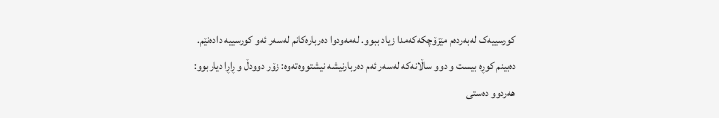کورسییەک لەبەردەم مێزۆچکەکەمدا زیاد ببوو. لەمەودوا دەربارەکانم لەسەر ئەو کورسییە دادەنێم. دەبینم کوڕە بیست و دوو ساڵانەکە لەسەر ئەم دەربارنیشە نیشتووەتەوە: زۆر دوودڵ و ڕاڕا دیاربوو: هەردوو دەستی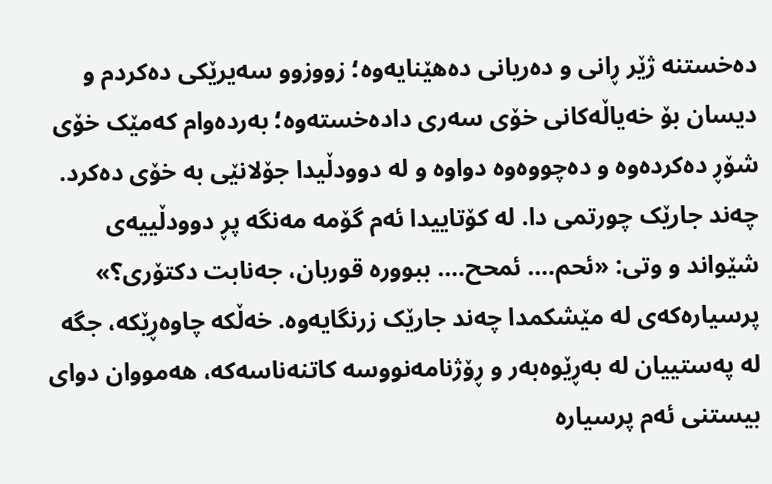دەخستنە ژێر ڕانی و دەریانی دەهێنایەوە؛ زووزوو سەیرێکی دەکردم و دیسان بۆ خەیاڵەکانی خۆی سەری دادەخستەوە؛ بەردەوام کەمێک خۆی شۆڕ دەکردەوە و دەچووەوە دواوە و لە دوودڵیدا جۆلانێی بە خۆی دەکرد. چەند جارێک چورتمی دا. لە کۆتاییدا ئەم گۆمە مەنگە پڕ دوودڵییەی شێواند و وتی: «ئحم…. ئمحح…. ببوورە قوربان، جەنابت دکتۆری؟»
پرسیارەکەی لە مێشکمدا چەند جارێک زرنگایەوە. خەڵکە چاوەڕێکە، جگە لە پەستییان لە بەڕێوەبەر و ڕۆژنامەنووسە کاتنەناسەکە، هەمووان دوای بیستنی ئەم پرسیارە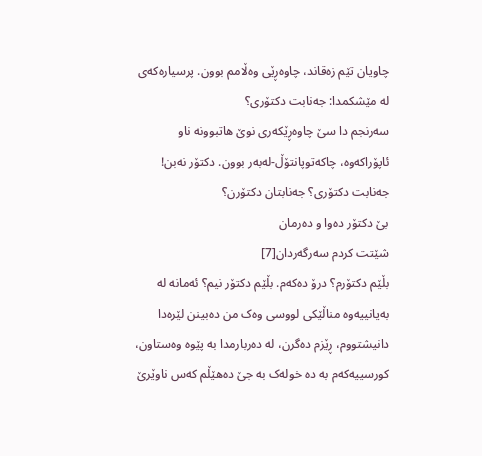چاویان تێم زەقاند، چاوەڕێی وەڵامم بوون. پرسیارەکەی لە مێشکمدا: جەنابت دکتۆری؟
سەرنجم دا سێ چاوەڕێکەری نوێ هاتبوونە ناو ئاپۆراکەوە، چاکەتوپانتۆڵ-لەبەر بوون. دکتۆر نەبن! جەنابت دکتۆری؟ جەنابتان دکتۆرن؟
بێ دکتۆر دەوا و دەرمان
شێتت کردم سەرگەردان[7]
بڵێم دکتۆرم؟ درۆ دەکەم. بڵێم دکتۆر نیم؟ ئەمانە لە بەیانییەوە مناڵێکی لووسی وەک من دەبینن لێرەدا دانیشتووم، ڕێزم دەگرن، لە دەربارمدا بە پێوە وەستاون، کورسییەکەم بە دە خولەک بە جێ دەهێڵم کەس ناوێرێ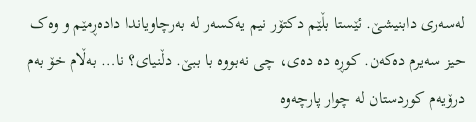لەسەری دابنیشێ. ئێستا بڵێم دکتۆر نیم یەکسەر لە بەرچاویاندا دادەڕمێم و وەک حیز سەیرم دەکەن. کوڕە دە دەی، چی نەبووە با ببێ. دڵنیای؟ نا… بەڵام خۆ بەم درۆیەم کوردستان لە چوار پارچەوە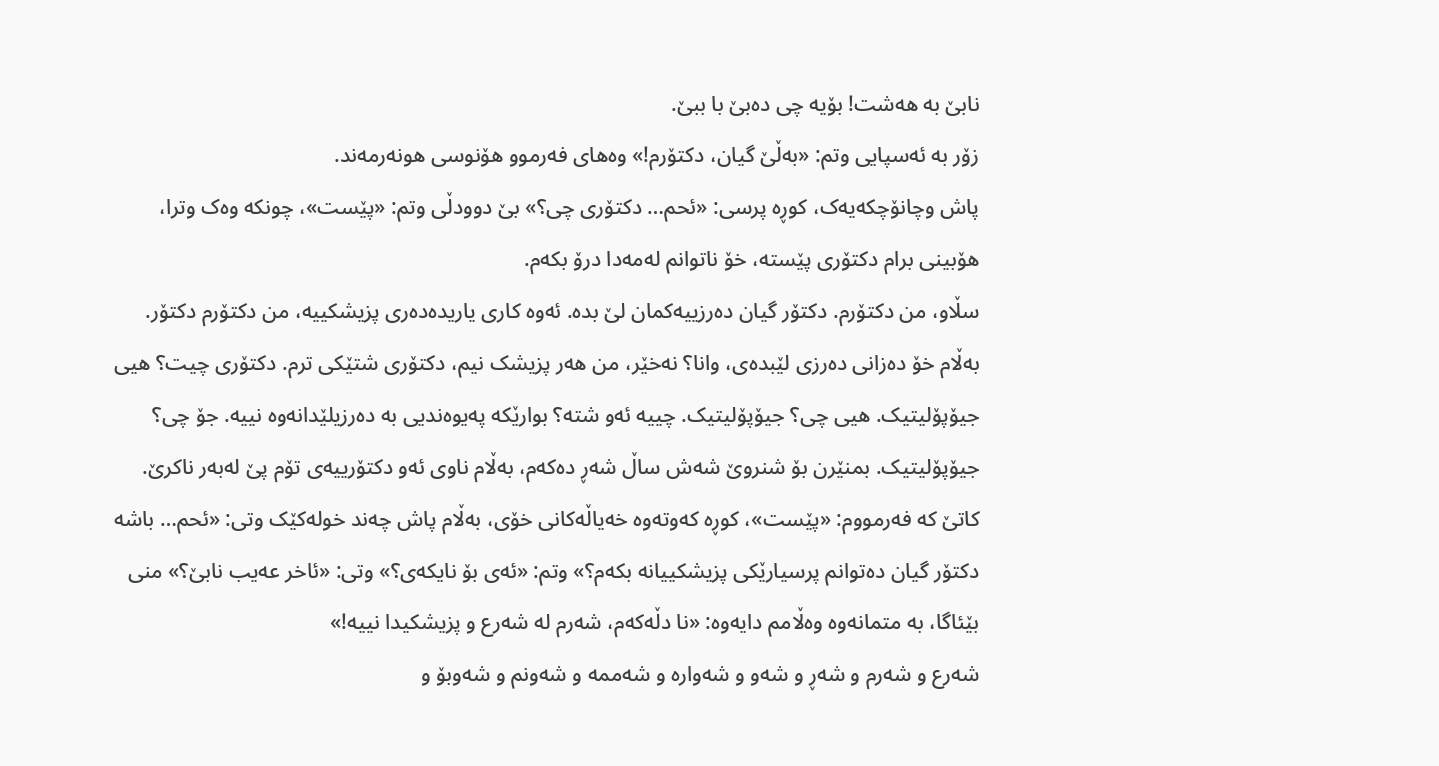نابێ بە هەشت! بۆیە چی دەبێ با ببێ.
زۆر بە ئەسپایی وتم: «بەڵێ گیان، دکتۆرم!» وەهای فەرموو هۆنوسی هونەرمەند.
پاش وچانۆچکەیەک، کوڕە پرسی: «ئحم… دکتۆری چی؟» بێ دوودڵی وتم: «پێست»، چونکە وەک وترا، هۆبینی برام دکتۆری پێستە، خۆ ناتوانم لەمەدا درۆ بکەم.
سڵاو، من دکتۆرم. دکتۆر گیان دەرزییەکمان لێ بدە. ئەوە کاری یاریدەدەری پزیشکییە، من دکتۆرم دکتۆر. بەڵام خۆ دەزانی دەرزی لێبدەی، وانا؟ نەخێر، من هەر پزیشک نیم، دکتۆری شتێکی ترم. دکتۆری چیت؟ هیی جیۆپۆلیتیک. هیی چی؟ جیۆپۆلیتیک. چییە ئەو شتە؟ بوارێکە پەیوەندیی بە دەرزیلێدانەوە نییە. جۆ چی؟ جیۆپۆلیتیک. بمنێرن بۆ شنروێ شەش ساڵ شەڕ دەکەم، بەڵام ناوی ئەو دکتۆرییەی تۆم پێ لەبەر ناکرێ.
کاتێ کە فەرمووم: «پێست»، کوڕە کەوتەوە خەیاڵەکانی خۆی، بەڵام پاش چەند خولەکێک وتی: «ئحم… باشە دکتۆر گیان دەتوانم پرسیارێکی پزیشکییانە بکەم؟» وتم: «ئەی بۆ نایکەی؟» وتی: «ئاخر عەیب نابێ؟» منی بێئاگا، بە متمانەوە وەڵامم دایەوە: «نا دڵەکەم، شەرم لە شەرع و پزیشکیدا نییە!»
شەرع و شەرم و شەڕ و شەو و شەوارە و شەممە و شەونم و شەوبۆ و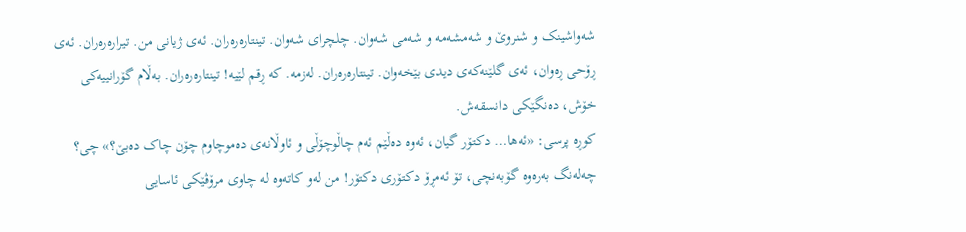شەواشینک و شنروێ و شەمشەمە و شەمی شەوان. چلچرای شەوان. تینتارەرەران. ئەی ژیانی من. تیرارەرەران. ئەی ڕۆحی ڕەوان، ئەی گلێنەکەی دیدی بێخەوان. تینتارەرەران. لەزمە. کە ڕقم لێیە! تینتارەرەران. بەڵام گۆرانییەکی خۆش، دەنگێکی دانسقەش.
کوڕە پرسی: «ئەها… دکتۆر گیان، ئەوە دەڵێم ئەم چاڵوچۆڵی و ئاوڵانەی دەموچاوم چۆن چاک دەبێ؟» چی؟ چەلەنگ بەرەوە گۆبەنچی، تۆ ئەمڕۆ دکتۆری دکتۆر! من لەو کاتەوە لە چاوی مرۆڤێکی ئاسایی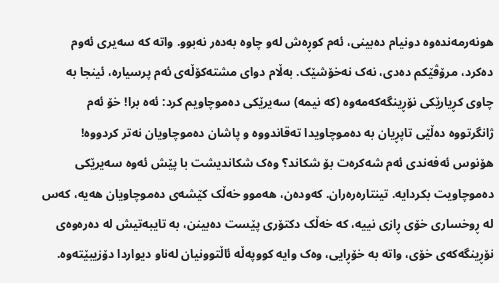هونەرمەندەوە دونیام دەبینی، ئەم کوڕەش لەو چاوە بەدەر نەبوو. واتە کە سەیری ئەوم دەکرد، مرۆڤێکم دەدی، نەک نەخۆشێک. بەڵام دوای مشتەکۆڵەی ئەم پرسیارە، ئینجا بە چاوی کڕیارێکی نۆڕینگەکەمەوە (کە نیمە) سەیرێکی دەموچاویم کرد: ئەه برا! خۆ ئەم ژانگرتووە دەڵێی تاپڕیان بە دەموچاویدا تەقاندووە و پاشان دەموچاویان نەتر کردووە! هۆنوس ئەفەندی ئەم شەکرەت بۆ شكاند؟ وەک شکاندیشت با پێش ئەوە سەیرێکی دەموچاویت بکردایە. تینتارەرەران. کەودەن، هەموو خەڵک کێشەی دەموچاویان هەیە، کەس لە ڕوخساری خۆی ڕازی نییە، کە خەڵک دکتۆری پێست دەبینن، بە تایبەتیش لە دەرەوەی نۆڕینگەکەی خۆی، واتە بە خۆڕایی، وەک وایە کووپەڵە ئاڵتوونیان لەناو دیواردا دۆزیبێتەوە.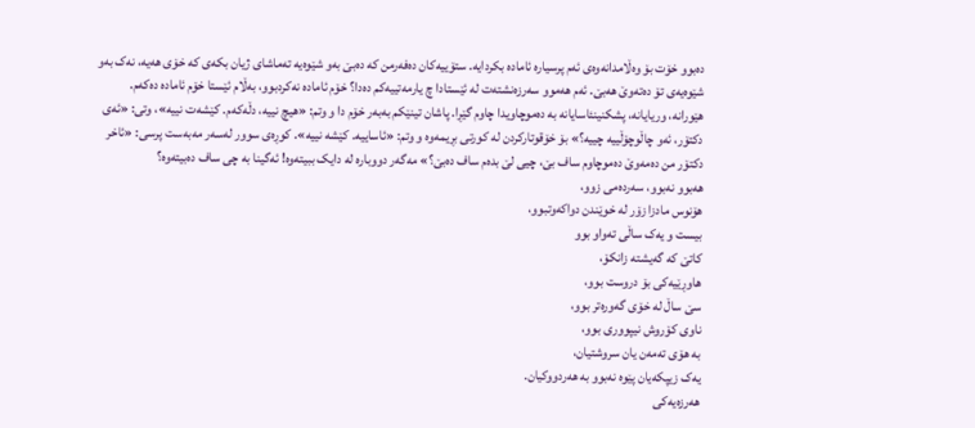دەبوو خۆت بۆ وەڵامدانەوەی ئەم پرسیارە ئامادە بکردایە. ستۆییەکان دەفەرمن کە دەبێ بەو شێوەیە تەماشای ژیان بکەی کە خۆی هەیە، نەک بەو شێوەیەی تۆ دەتەوێ هەبێ. ئەم هەموو سەرزەنشتەت لە ئێستادا چ یارمەتییەکم دەدا؟ خۆم ئامادە نەکردبوو، بەڵام ئێستا خۆم ئامادە دەکەم.
هێورانە، وریایانە، پشکنینئاسایانە بە دەموچاویدا چاوم گێڕا. پاشان تینێکم بەبەر خۆم دا و وتم: «هیچ نییە، دڵەکەم. کێشەت نییە»، وتی: «ئەی دکتۆر، ئەو چاڵوچۆڵییە چییە؟» بۆ خۆقوتارکردن لە کورتی بڕیمەوە و وتم: «ئاساییە. کێشە نییە». کوڕەی سوور لەسەر مەبەست پرسی: «ئاخر دکتۆر من دەمەوێ دەموچاوم ساف بێ، چیی لێ بدەم ساف دەبێ؟» مەگەر دووبارە لە دایک ببیتەوە! ئەگینا بە چی ساف دەبیتەوە؟
هەبوو نەبوو، سەردەمی زوو،
هۆنوس مادزا زۆر لە خوێندن دواکەوتبوو،
بیست و یەک ساڵی تەواو بوو
کاتێ کە گەیشتە زانکۆ،
هاوڕێیەکی بۆ دروست بوو،
سێ ساڵ لە خۆی گەورەتر بوو،
ناوی کۆروش نیپووری بوو،
بە هۆی تەمەن یان سروشتیان،
یەک زیپکەیان پێوە نەبوو بە هەردووکیان.
هەرزەیەکی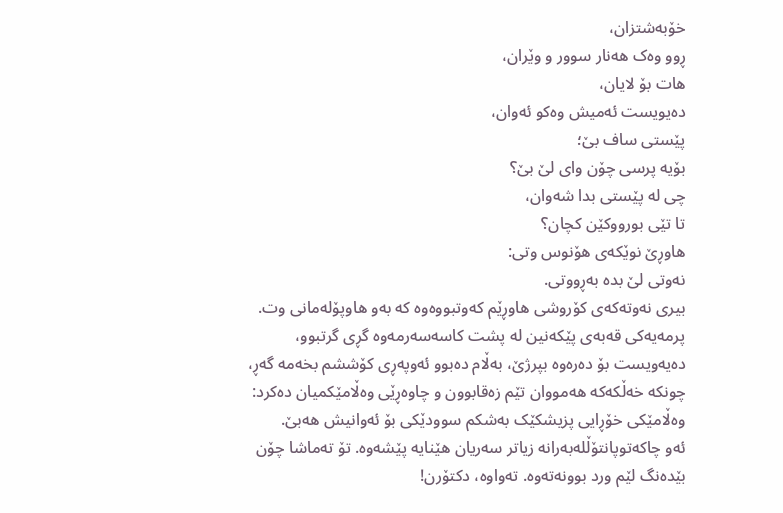خۆبەشتزان،
ڕوو وەک هەنار سوور و وێران،
هات بۆ لایان،
دەیویست ئەمیش وەکو ئەوان،
پێستی ساف بێ؛
بۆیە پرسی چۆن وای لێ بێ؟
چی لە پێستی بدا شەوان،
تا تێی بورووکێن کچان؟
هاوڕێ نوێکەی هۆنوس وتی:
نەوتی لێ بدە بەڕووتی.
بیری نەوتەکەی کۆروشی هاوڕێم کەوتبووەوە کە بەو هاوپۆلەمانی وت. پرمەیەکی قەبەی پێکەنین لە پشت کاسەسەرمەوە گڕی گرتبوو، دەیەویست بۆ دەرەوە بپرژێ، بەڵام دەبوو ئەوپەڕی کۆششم بخەمە گەڕ، چونکە خەڵکەکە هەمووان تێم زەقابوون و چاوەڕێی وەڵامێکمیان دەکرد: وەڵامێکی خۆڕایی پزیشکێک بەشکم سوودێکی بۆ ئەوانیش هەبێ.
ئەو چاکەتوپانتۆڵلەبەرانە زیاتر سەریان هێنایە پێشەوە. تۆ تەماشا چۆن بێدەنگ لێم ورد بوونەتەوە. تەواوە، دکتۆرن!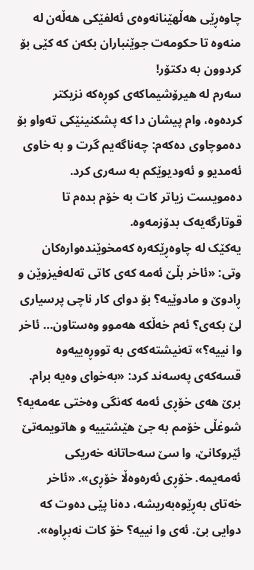چاوەڕێی هەڵهێنانەوەی ئەلفێکی هەڵەن لە منەوە تا حکومەت جوێنباران بکەن کە کێی بۆ کردوون بە دکتۆر!
سەرم لە هیرۆشیماکەی کوڕەکە نزیکتر کردەوە، وام پیشان دا کە پشکنینێکی تەواو بۆ دەموچاوی دەکەم: چەناگەیم گرت و بە خاوی ئەمدیو و ئەودیوێکم بە سەری کرد. دەمویست زیاتر کات بە خۆم بدەم تا قوتارگەیەک بدۆزمەوە.
یەکێک لە چاوەڕێکەرە کەمخوێندەوارەکان وتی: «ئاخر بڵێ ئەمە کەی کاتی تەلەفیزوێن و ڕادوێ و مادوێیە؟ بۆ دوای کار ناچی پرسیاری لێ بکەی؟ ئەم خەڵکە هەموو وەستاون… ئاخر وا نییە؟» تەنیشتەکەی بە تووڕەییەوە قسەکەی پەسەند کرد: «بەخوای وەیە برام. برێ هەی خۆڕی ئەمە کەنگی وەختی عەمەیە؟ شوغڵی خۆمم بە جێ هێشتییە و هاتویمەتێ ئێروکانێ، وا سێ سەحاتانە خەریکی ئەمەیمە. خۆڕی ئەرەوەڵا خۆڕی». «ئاخر خەتای بەڕێوەبەریشە، دەنا پێی دەوت کە دوایی بێ. ئەی وا نییە؟ خۆ کات نەبڕاوە».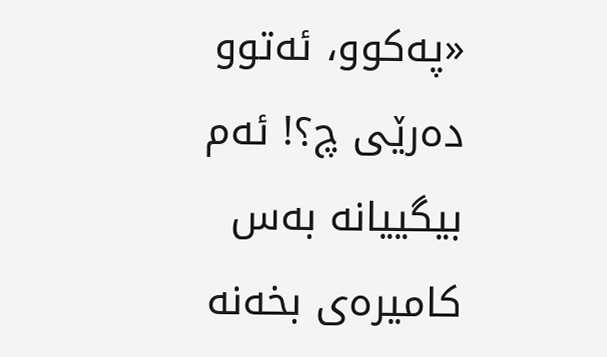«پەکوو، ئەتوو دەرێی چ؟! ئەم بیگییانە بەس کامیرەی بخەنە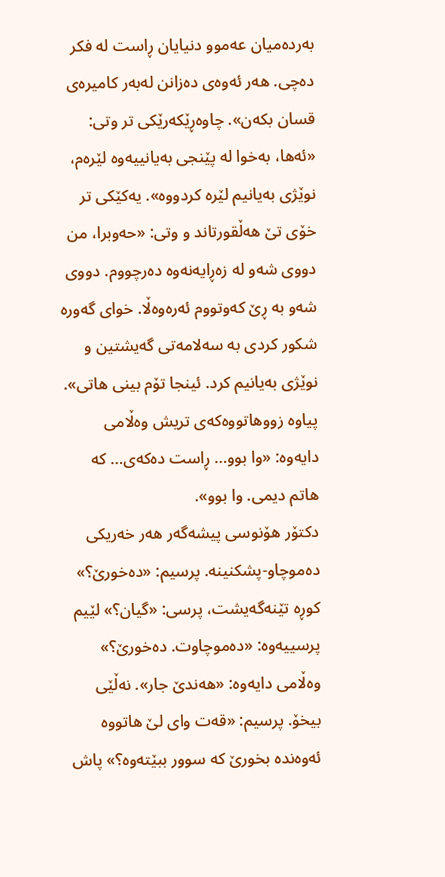بەردەمیان عەموو دنیایان ڕاست لە فکر دەچی. هەر ئەوەی دەزانن لەبەر کامیرەی قسان بکەن». چاوەڕێکەرێکی تر وتی: «ئەها، بەخوا لە پێنجی بەیانییەوە لێرەم، نوێژی بەیانیم لێرە کردووە». یەکێکی تر خۆی تێ هەڵقورتاند و وتی: «حەوبرا، من دووی شەو لە زەڕایەنەوە دەرچووم. دووی شەو بە ڕێ کەوتووم ئەرەوەڵا. خوای گەورە شکور کردی بە سەلامەتی گەیشتین و نوێژی بەیانیم کرد. ئینجا تۆم بینی هاتی». پیاوە زووهاتووەکەی تریش وەڵامی دایەوە: «وا بوو… ڕاست دەکەی… کە هاتم دیمی. وا بوو».
دکتۆر هۆنوسی پیشەگەر هەر خەریکی دەموچاو-پشکنینە. پرسیم: «دەخورێ؟» کوڕە تێنەگەیشت، پرسی: «گیان؟» لێیم پرسییەوە: «دەموچاوت. دەخورێ؟» وەڵامی دایەوە: «هەندێ جار». نەڵێی بیخۆ. پرسیم: «قەت وای لێ هاتووە ئەوەندە بخورێ کە سوور ببێتەوە؟» پاش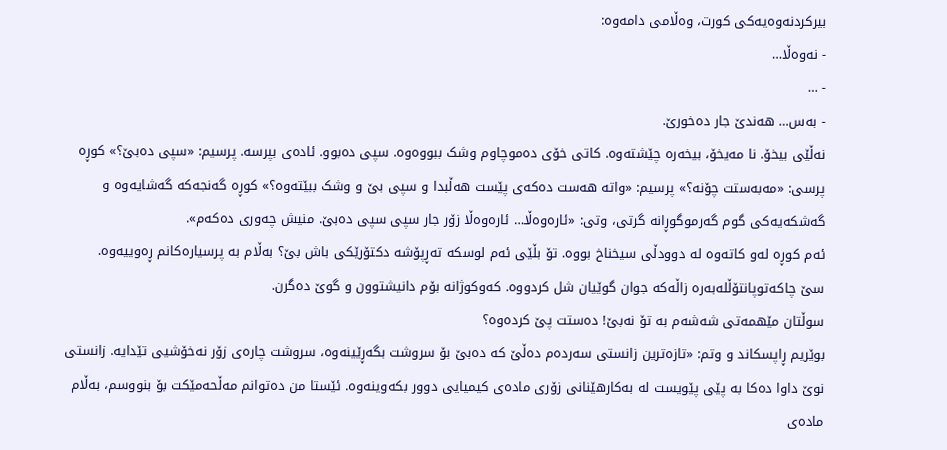بیرکردنەوەیەکی کورت، وەڵامی دامەوە:
- نەوەڵا…
- …
- بەس… هەندێ جار دەخورێ.
نەڵێی بیخۆ. نا مەیخۆ، بیخەرە چێشتەوە. کاتی خۆی دەموچاوم وشک ببووەوە. سپی دەبوو. ئادەی بپرسە. پرسیم: «سپی دەبێ؟» کوڕە پرسی: «مەبەستت چۆنە؟» پرسیم: «واتە هەست دەکەی پێست هەڵبدا و سپی بێ و وشک ببێتەوە؟» کوڕە گەنجەکە گەشایەوە و گەشکەیەکی گوم گەرموگوڕانە گرتی، وتی: «ئارەوەڵا… ئارەوەڵا زۆر جار سپی سپی دەبێ. منیش چەوری دەکەم».
ئەم کوڕە لەو کاتەوە لە دوودڵی سیخناخ بووە. تۆ بڵێی ئەم لوسکە تەڕپۆشە دکتۆرێکی باش بێ؟ بەڵام بە پرسیارەکانم ڕەوییەوە.
سێ چاکەتوپانتۆڵلەبەرە زاڵەکە جوان گوێیان شل کردووە. کەوکوژانە بۆم دانیشتوون و گوێ دەگرن.
سوڵتان مێهمەتی شەشەم بە تۆ نەبێ! دەستت پێ کردەوە؟
بوێریم ڕاپسکاند و وتم: «تازەترین زانستی سەردەم دەڵێ کە دەبێ بۆ سروشت بگەڕێینەوە، سروشت چارەی زۆر نەخۆشیی تێدایە. زانستی نوێ داوا دەکا بە پێی پێویست لە بەکارهێنانی زۆری مادەی کیمیایی دوور بکەوینەوە. ئێستا من دەتوانم مەڵحەمێکت بۆ بنووسم، بەڵام مادەی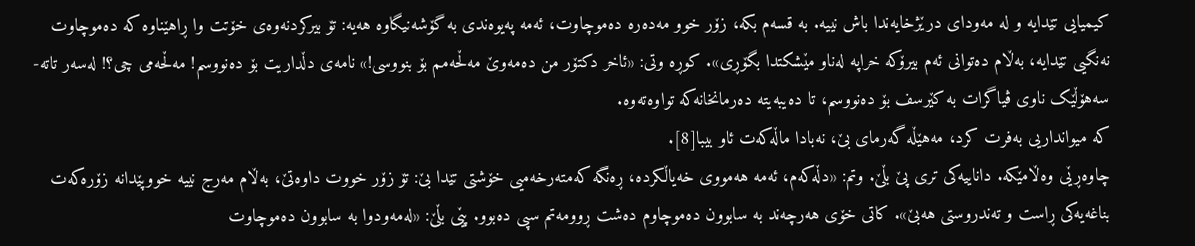کیمیایی تێدایە و لە مەودای درێژخایەندا باش نییە. بە قسەم بکە، زۆر خوو مەدەرە دەموچاوت، ئەمە پەیوەندی بە گۆشەنیگاوە هەیە: تۆ بیرکردنەوەی خۆتت وا ڕاهێناوە کە دەموچاوت نەنگیی تێدایە، بەڵام دەتوانی ئەم بیرۆکە خراپە لەناو مێشکتدا بگۆڕی». کوڕە وتی: «ئاخر دکتۆر من دەمەوێ مەڵحەمم بۆ بنووسی!» نامەی دڵداریت بۆ دەنووسم! مەڵحەمی چی؟! لەسەر تاتە-سەهۆڵێک ناوی ڤیاگرات بە کێرسف بۆ دەنووسم، تا دەیبەیتە دەرمانخانەکە تواوەتەوە.
کە میوانداریی بەفرت کرد، مەهێڵە گەرمای بێ، نەبادا ماڵەکەت ئاو بیبا[8].
چاوەڕێی وەڵامێکە. داناییەکی تری پێ بڵێ. وتم: «دڵەکەم، ئەمە هەمووی خەیاڵکردە، ڕەنگە کەمتەرخەمیی خۆشتی تێدا بێ: تۆ زۆر خووت داوەتێ، بەڵام مەرج نییە خووپێدانە زۆرەکەت بناغەیەکی ڕاست و تەندروستی هەبێ». کاتی خۆی هەرچەند بە سابوون دەموچاوم دەشت ڕوومەتم سپی دەبوو. پێی بڵێ: «لەمەودوا بە سابوون دەموچاوت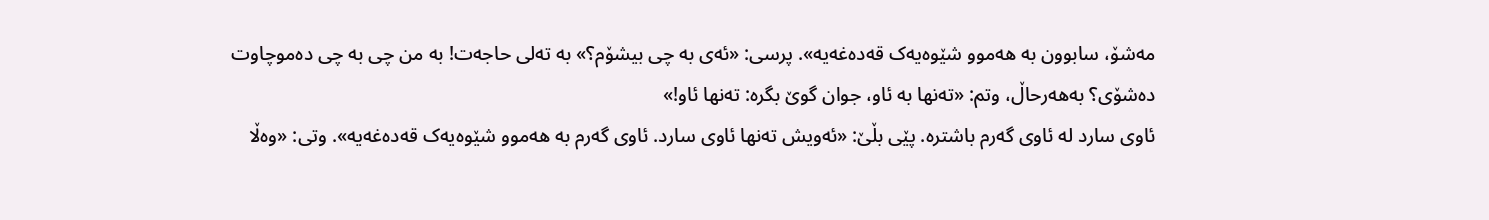مەشۆ، سابوون بە هەموو شێوەیەک قەدەغەیە». پرسی: «ئەی بە چی بیشۆم؟» بە تەلی حاجەت! بە من چی بە چی دەموچاوت دەشۆی؟ بەهەرحاڵ، وتم: «تەنها بە ئاو، جوان گوێ بگرە: تەنها ئاو!»
ئاوی سارد لە ئاوی گەرم باشترە. پێی بڵێ: «ئەویش تەنها ئاوی سارد. ئاوی گەرم بە هەموو شێوەیەک قەدەغەیە». وتی: «وەڵا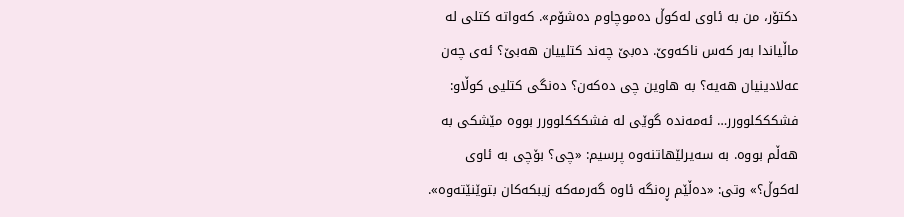دکتۆر، من بە ئاوی لەکوڵ دەموچاوم دەشۆم». کەواتە کتلی لە ماڵیاندا بەر کەس ناکەوێ. دەبێ چەند کتلییان هەبێ؟ ئەی چەن عەلادینیان هەیە؟ بە هاوین چی دەکەن؟ دەنگی کتلیی کوڵاو: فشکککلوورر… ئەمەندە گوێی لە فشکککلوورر بووە مێشکی بە هەڵم بووە. بە سەیرلێهاتنەوە پرسیم: «چی؟ بۆچی بە ئاوی لەکوڵ؟» وتی: «دەڵێم ڕەنگە ئاوە گەرمەکە زیبکەکان بتوێنێتەوە».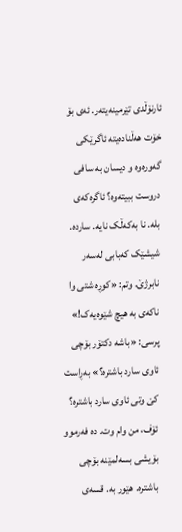ئارنۆڵدی تێرمینەیتەر. ئەی بۆ خۆت هەڵنادەیتە ئاگرێکی گەورەوە و دیسان بە سافی دروست ببیتەوە؟ ئاگرەکەی بلە. نا بەکەڵک نایە. ساردە. شیشێک کەبابی لەسەر نابرژێ. وتم: «کوڕە شتی وا ناکەی بە هیچ شێوەیەک!» پرسی: «باشە دکتۆر بۆچی ئاوی سارد باشترە؟» بەڕاست کێ وتی ئاوی سارد باشترە؟ ئۆف، من وام وت. دە فەرموو بۆیشی بسەلمێنە بۆچی باشترە. هێور بە. قسەی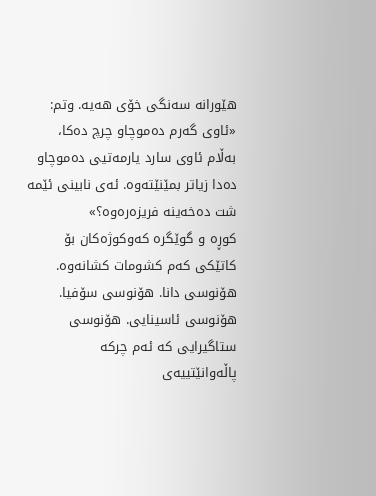هێورانە سەنگی خۆی هەیە. وتم: «ئاوی گەرم دەموچاو چرچ دەکا، بەڵام ئاوی سارد یارمەتیی دەموچاو دەدا زیاتر بمێنێتەوە. ئەی نابینی ئێمە شت دەخەینە فریزەرەوە؟»
کوڕە و گوێگرە کەوکوژەکان بۆ کاتێکی کەم کشومات کشانەوە. هۆنوسی دانا. هۆنوسی سۆفیا. هۆنوسی ئاسینایی. هۆنوسی ستاگیرایی کە ئەم چرکە پاڵەوانێتییەی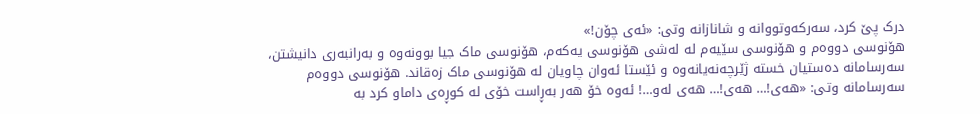درک پێ کرد، سەرکەوتووانە و شانازانە وتی: «ئەی چۆن!»
هۆنوسی دووەم و هۆنوسی سێیەم لە لەشی هۆنوسی یەکەم، هۆنوسی ماک جیا بوونەوە و بەرانبەری دانیشتن، سەرسامانە دەستیان خستە ژێرچەنەیانەوە و ئێستا ئەوان چاویان لە هۆنوسی ماک زەقاند. هۆنوسی دووەم سەرسامانە وتی: «هەی!… هەی!… هەی لەو…! ئەوە خۆ هەر بەڕاست خۆی لە کوڕەی داماو کرد بە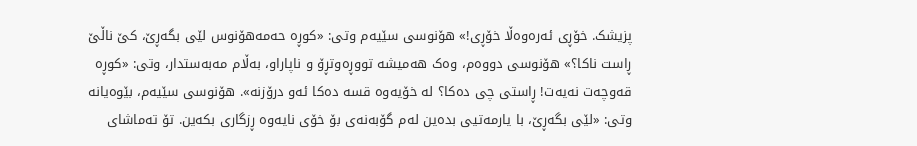پزیشک. خۆڕی ئەرەوەڵا خۆڕی!» هۆنوسی سێیەم وتی: «کوڕە حەمەهۆنوس لێی بگەڕێ، کێ ناڵێ ڕاست ناکا؟» هۆنوسی دووەم، وەک هەمیشە تووڕەوتڕۆ و ناپاراو، بەڵام مەبەستدار، وتی: «کوڕە قەوچەت نەیەت! ڕاستی چی دەکا؟ لە خۆیەوە قسە دەکا ئەو درۆزنە». هۆنوسی سێیەم، بێوەیانە وتی: «لێی بگەڕێ، با یارمەتیی بدەین لەم گۆبەنەی بۆ خۆی نایەوە ڕزگاری بکەین. تۆ تەماشای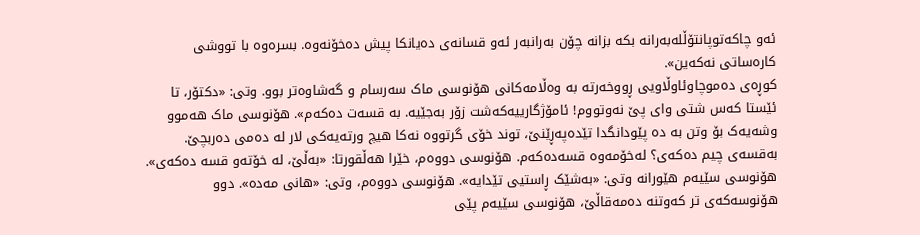ئەو چاکەتوپانتۆڵلەبەرانە بکە بزانە چۆن بەرانبەر ئەو قسانەی دەیانکا پیش دەخۆنەوە. بسرەوە با تووشی کارەساتی نەکەین».
کوڕەی دەموچاوئاوڵاویی ڕووخەرتە بە وەڵامەکانی هۆنوسی ماک سەرسام و گەشاوەتر بوو. وتی: «دکتۆر، تا ئێستا کەس شتی وای پێ نەوتووم! ئامۆژگارییەکەشت زۆر بەجێیە. بە قسەت دەکەم». هۆنوسی ماک هەموو وشەیەک بۆ وتن بە دە پێودانگدا تێدەپەڕێنێ، توند خۆی گرتووە نەکا هیچ ورتەیەکی لار لە دەمی دەربچێ. بەقسەی چیم دەکەی؟ لەخۆمەوە قسەدەکەم. هۆنوسی دووەم، خێرا هەڵقورتا: «بەڵێ، لە خۆتەو قسە دەکەی». هۆنوسی سێیەم هێورانە وتی: «بەشێک ڕاستیی تێدایە». هۆنوسی دووەم، وتی: «هانی مەدە». دوو هۆنوسەکەی تر کەوتنە دەمەقاڵێ، هۆنوسی سێیەم پێی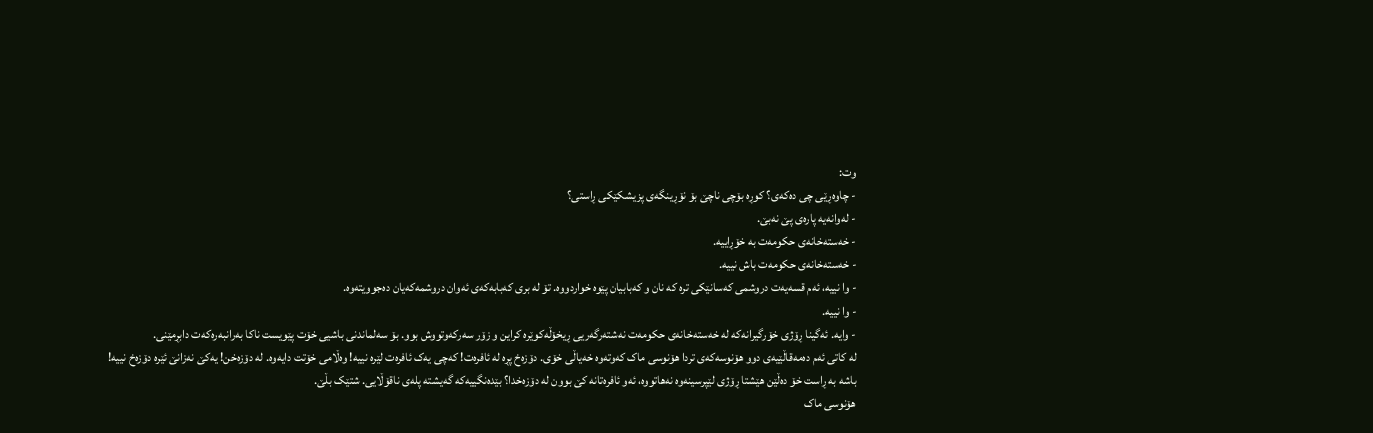وت:
- چاوەڕێی چی دەکەی؟ کوڕە بۆچی ناچێ بۆ نۆڕینگەی پزیشکێکی ڕاستی؟
- لەوانەیە پارەی پێ نەبێ.
- خەستەخانەی حکومەت بە خۆڕاییە.
- خەستەخانەی حکومەت باش نییە.
- وا نییە، ئەم قسەیەت دروشمی کەسانێکی ترە کە نان و کەبابیان پێوە خواردووە. تۆ لە بری کەبابەکەی ئەوان دروشمەکەیان دەجوویتەوە.
- وا نییە.
- وایە. ئەگینا ڕۆژی خۆرگیرانەکە لە خەستەخانەی حکومەت نەشتەرگەریی ڕیخۆڵەکوێرە کراین و زۆر سەرکەوتووش بوو. بۆ سەلماندنی باشیی خۆت پێویست ناکا بەرانبەرەکەت دابڕمێنی.
لە کاتی ئەم دەمەقاڵێیەی دوو هۆنوسەکەی تردا هۆنوسی ماک کەوتەوە خەیاڵی خۆی. دۆزەخ پڕە لە ئافرەت! کەچی یەک ئافرەت لێرە نییە! وەڵامی خۆتت دایەوە. لە دۆزەخن! یەکێ نەزانێ ئێرە دۆزەخ نییە! باشە بە ڕاست خۆ دەڵێن هێشتا ڕۆژی لێپرسینەوە نەهاتووە، ئەو ئافرەتانە کێ بوون لە دۆزەخدا؟ بێدەنگییەکە گەیشتە پلەی ناقۆڵایی. شتێک بڵێ.
هۆنوسی ماک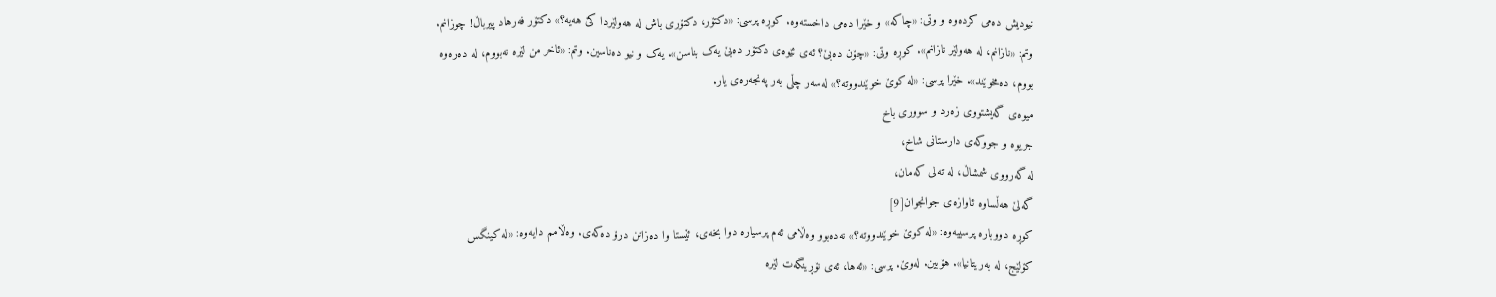نیودیش دەمی کردەوە و وتی: «چاکە» و خێرا دەمی داخستەوە. کوڕە پرسی: «دکتۆر، دکتۆری باش لە هەولێردا کێ هەیە؟» دکتۆر فەرهاد پیرباڵ! چوزانم. وتم: «نازانم، لە هەولێر نازانم». کوڕە وتی: «چۆن دەبێ؟ ئەی ئێوەی دکتۆر دەبێ یەک بناسن». یەک و نیو دەناسین. وتم: «ئاخر من لێرە نەبووم، لە دەرەوە بووم، دەمخوێند». خێرا پرسی: «لە کوێ خوێندووتە؟» لەسەر چڵی بەر پەنجەرەی یار.
میوەی گەیشتووی زەرد و سووری باخ
جریوە و جووکەی دارستانی شاخ،
لە گەرووی شمشاڵ، لە تەلی کەمان،
گەلێ هەڵساوە ئاوازەی جوانجوان[9]
کوڕە دووبارە پرسییەوە: «لە کوێ خوێندووتە؟» نەدەبوو وەڵامی ئەم پرسیارە دوا بخەی، ئێستا وا دەزانن درۆ دەکەی. وەڵامم دایەوە: «لە کینگس کۆلێج، لە بەریتانیا». هۆبین. لەوێ. پرسی: «ئەها، ئەی نۆڕینگەت لێرە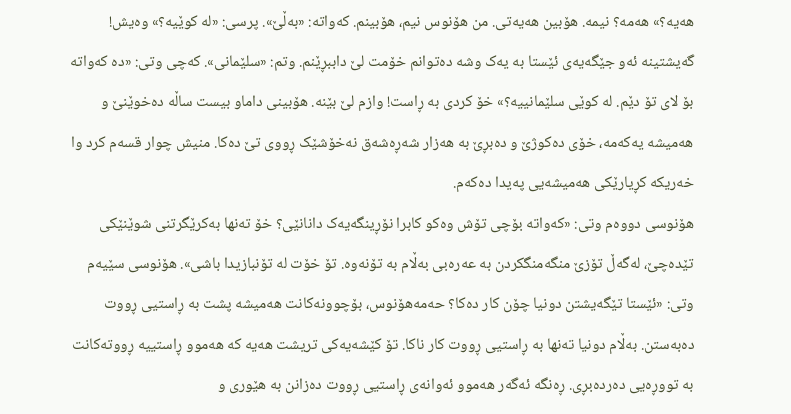هەیە؟» هەمە؟ نیمە. هۆبین هەیەتی. من هۆنوس نیم، هۆبینم. کەواتە: «بەڵێ». پرسی: «لە کوێیە؟» وەیش! گەیشتینە ئەو جێگەیەی ئێستا بە یەک وشە دەتوانم خۆمت لێ داببڕێنم. وتم: «سلێمانی». کەچی وتی: «دە کەواتە بۆ لای تۆ دێم. لە کوێی سلێمانییە؟» خۆ کردی بە ڕاست! وازم لێ بێنە. هۆبینی داماو بیست ساڵە دەخوێنێ و هەمیشە یەکەمە، خۆی دەکوژێ و دەبڕێ بە هەزار شەڕەشەق نەخۆشێک ڕووی تێ دەکا. منیش چوار قسەم کرد وا خەریکە کڕیارێکی هەمیشەیی پەیدا دەکەم.
هۆنوسی دووەم وتی: «کەواتە بۆچی تۆش وەکو کابرا نۆڕینگەیەک دانانێی؟ خۆ تەنها بەکرێگرتنی شوێنێکی تێدەچێ، لەگەڵ تۆزێ منگەمنگکردن بە عەرەبی بەڵام بە تۆنەوە. تۆ خۆت لە تۆنبازیدا باشی». هۆنوسی سێیەم وتی: «ئێستا تێگەیشتن دونیا چۆن کار دەکا؟ حەمەهۆنوس، بۆچوونەکانت هەمیشە پشت بە ڕاستیی ڕووت دەبەستن. بەڵام دونیا تەنها بە ڕاستیی ڕووت کار ناکا. تۆ کێشەیەکی تریشت هەیە کە هەموو ڕاستییە ڕووتەکانت بە تووڕەیی دەردەبڕی. ڕەنگە ئەگەر هەموو ئەوانەی ڕاستیی ڕووت دەزانن بە هێوری و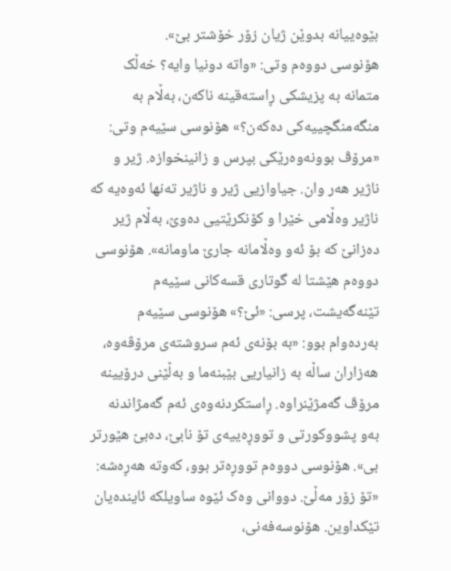بێوەییانە بدوێن ژیان زۆر خۆشتر بێ».
هۆنوسی دووەم وتی: «واتە دونیا وایە؟ خەڵک متمانە بە پزیشکی ڕاستەقینە ناکەن، بەڵام بە منگەمنگچییەکی دەکەن؟» هۆنوسی سێیەم وتی: «مرۆڤ بوونەوەرێکی بپرس و زانینخوازە. ژیر و ناژیر هەر وان. جیاوازیی ژیر و ناژیر تەنها ئەوەیە کە ناژیر وەڵامی خێرا و کۆنکرێتیی دەوێ، بەڵام ژیر دەزانێ کە بۆ ئەو وەڵامانە جارێ ماومانە». هۆنوسی دووەم هێشتا لە گوتاری قسەکانی سێیەم تێنەگەیشت، پرسی: «ئێ؟» هۆنوسی سێیەم بەردەوام بوو: «بە بۆنەی ئەم سروشتەی مرۆڤەوە، هەزاران ساڵە بە زانیاریی بێبنەما و بەڵێنی درۆیینە مرۆڤ گەمژێنراوە. ڕاستکردنەوەی ئەم گەمژاندنە بەو پشووکورتی و تووڕەییەی تۆ نابێ، دەبێ هێورتر بی». هۆنوسی دووەم تووڕەتر بوو، کەوتە هەڕەشە: «تۆ زۆر مەڵێ. دووانی وەک ئێوە ساویلکە ئایندەیان تێکداوین. هۆنوسەفەنی،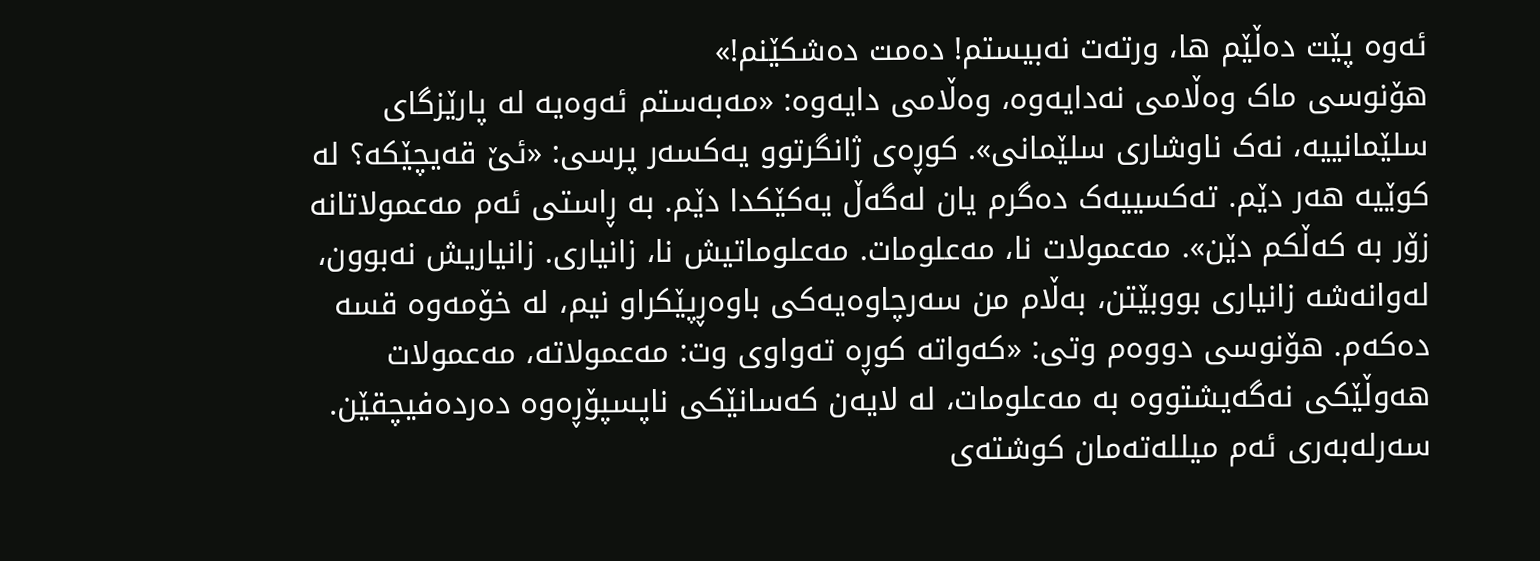ئەوە پێت دەڵێم ها، ورتەت نەبیستم! دەمت دەشکێنم!»
هۆنوسی ماک وەڵامی نەدایەوە، وەڵامی دایەوە: «مەبەستم ئەوەیە لە پارێزگای سلێمانییە، نەک ناوشاری سلێمانی». کوڕەی ژانگرتوو یەکسەر پرسی: «ئێ قەیچێکە؟ لە کوێیە هەر دێم. تەکسییەک دەگرم یان لەگەڵ یەکێکدا دێم. بە ڕاستی ئەم مەعمولاتانە زۆر بە کەڵکم دێن». مەعمولات نا، مەعلومات. مەعلوماتیش نا، زانیاری. زانیاریش نەبوون، لەوانەشە زانیاری بووبێتن، بەڵام من سەرچاوەیەکی باوەڕپێکراو نیم، لە خۆمەوە قسە دەکەم. هۆنوسی دووەم وتی: «کەواتە کوڕە تەواوی وت: مەعمولاتە، مەعمولات هەوڵێکی نەگەیشتووە بە مەعلومات، لە لایەن کەسانێکی ناپسپۆڕەوە دەردەفیچقێن. سەرلەبەری ئەم میللەتەمان کوشتەی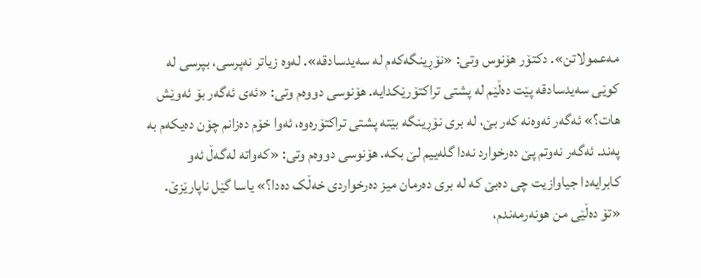مەعمولاتن». دکتۆر هۆنوس وتی: «نۆڕینگەکەم لە سەیدسادقە». لەوە زیاتر نەپرسی، بپرسی لە کوێی سەیدسادقە پێت دەڵێم لە پشتی تراکتۆرێکدایە. هۆنوسی دووەم وتی: «ئەی ئەگەر بۆ ئەوێش هات؟» ئەگەر ئەوەنە کەر بێ، لە بری نۆڕینگە بێتە پشتی تراکتۆرەوە، ئەوا خۆم دەزانم چۆن دەیکەم بە پەند. ئەگەر نەوتم پێ دەرخوارد نەدا گلەییم لێ بکە. هۆنوسی دووەم وتی: «کەواتە لەگەڵ ئەو کابرایەدا جیاوازیت چی دەبێ کە لە بری دەرمان میز دەرخواردی خەڵک دەدا؟» یاسا گێل ناپارێزێ. «تۆ دەڵێی من هونەرمەندم،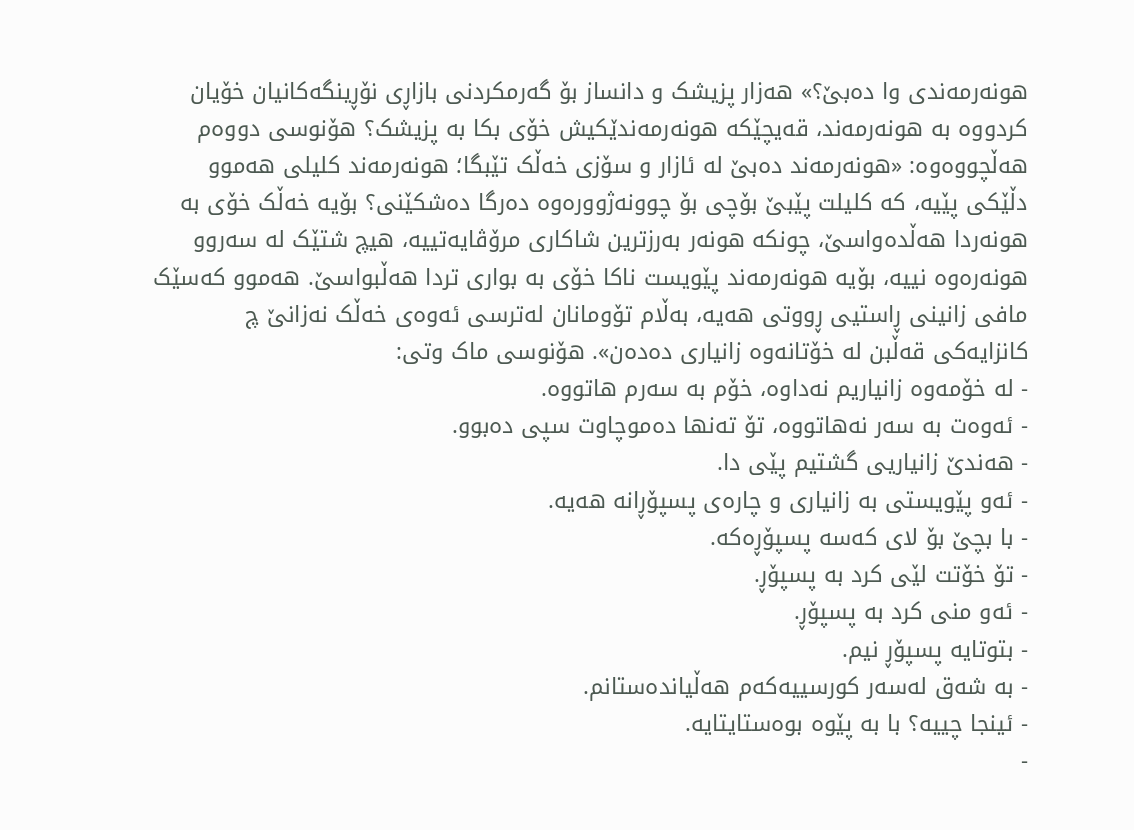هونەرمەندی وا دەبێ؟» هەزار پزیشک و دانساز بۆ گەرمکردنی بازاڕی نۆڕینگەکانیان خۆیان کردووە بە هونەرمەند، قەیچێکە هونەرمەندێکیش خۆی بکا بە پزیشک؟ هۆنوسی دووەم هەڵچووەوە: «هونەرمەند دەبێ لە ئازار و سۆزی خەڵک تێبگا؛ هونەرمەند کلیلی هەموو دڵێکی پێیە، کە کلیلت پێبێ بۆچی بۆ چوونەژوورەوە دەرگا دەشکێنی؟ بۆیە خەڵک خۆی بە هونەردا هەڵدەواسێ، چونکە هونەر بەرزترین شاکاری مرۆڤایەتییە، هیچ شتێک لە سەروو هونەرەوە نییە، بۆیە هونەرمەند پێویست ناکا خۆی بە بواری تردا هەڵبواسێ. هەموو کەسێک مافی زانینی ڕاستیی ڕووتی هەیە، بەڵام تۆومانان لەترسی ئەوەی خەڵک نەزانێ چ کانزایەکی قەڵبن لە خۆتانەوە زانیاری دەدەن». هۆنوسی ماک وتی:
- لە خۆمەوە زانیاریم نەداوە، خۆم بە سەرم هاتووە.
- ئەوەت بە سەر نەهاتووە، تۆ تەنها دەموچاوت سپی دەبوو.
- هەندێ زانیاریی گشتیم پێی دا.
- ئەو پێویستی بە زانیاری و چارەی پسپۆڕانە هەیە.
- با بچێ بۆ لای کەسە پسپۆڕەکە.
- تۆ خۆتت لێی کرد بە پسپۆڕ.
- ئەو منی کرد بە پسپۆڕ.
- بتوتایە پسپۆڕ نیم.
- بە شەق لەسەر کورسییەکەم هەڵیاندەستانم.
- ئینجا چییە؟ با بە پێوە بوەستایتایە.
-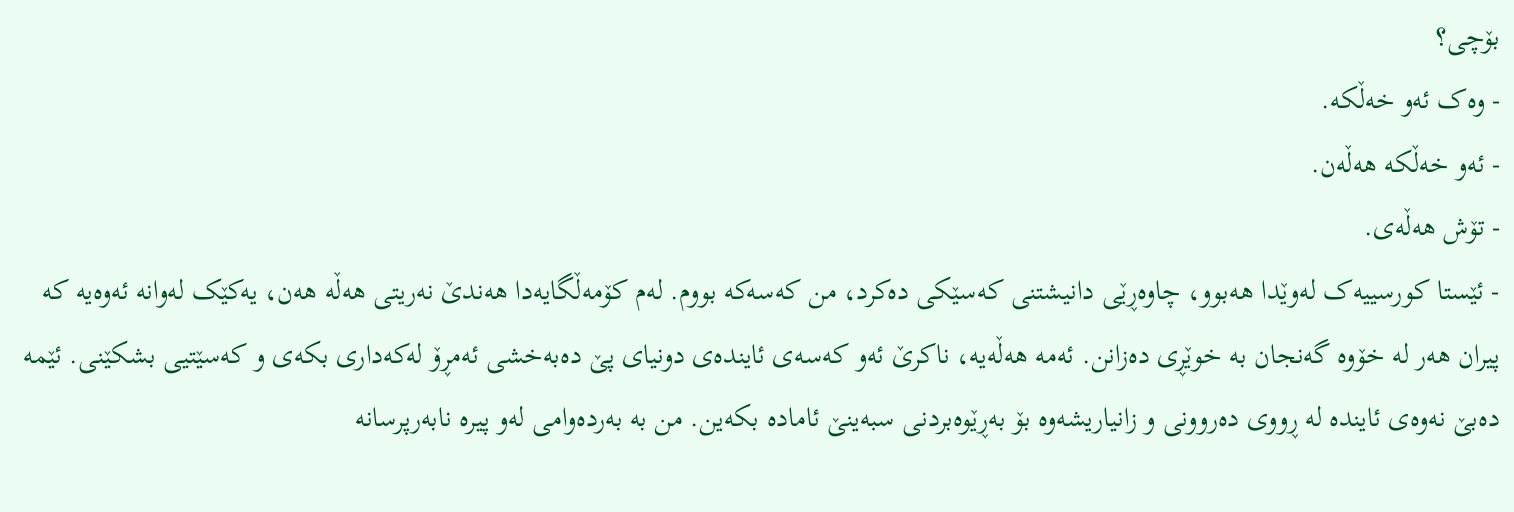بۆچی؟
- وەک ئەو خەڵکە.
- ئەو خەڵکە هەڵەن.
- تۆش هەڵەی.
- ئێستا کورسییەک لەوێدا هەبوو، چاوەڕێی دانیشتنی کەسێکی دەکرد، من کەسەکە بووم. لەم کۆمەڵگایەدا هەندێ نەریتی هەڵە هەن، یەکێک لەوانە ئەوەیە کە پیران هەر لە خۆوە گەنجان بە خوێڕی دەزانن. ئەمە هەڵەیە، ناکرێ ئەو کەسەی ئایندەی دونیای پێ دەبەخشی ئەمڕۆ لەکەداری بکەی و کەسێتیی بشکێنی. ئێمە دەبێ نەوەی ئایندە لە ڕووی دەروونی و زانیاریشەوە بۆ بەڕێوەبردنی سبەینێ ئامادە بکەین. من بە بەردەوامی لەو پیرە نابەرپرسانە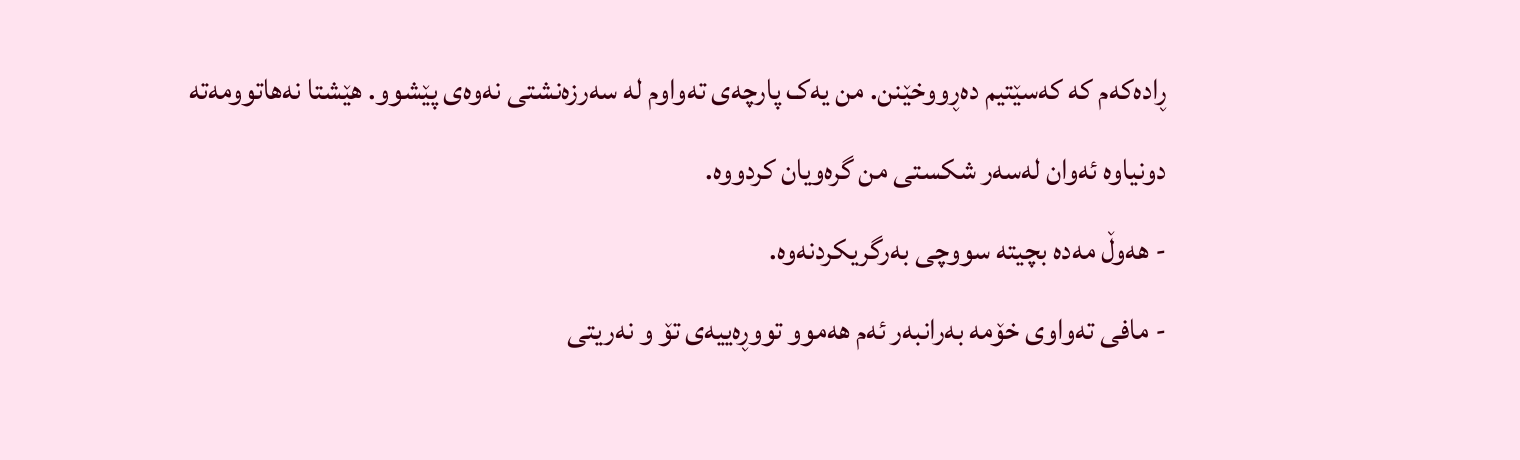ڕادەکەم کە کەسێتیم دەڕووخێنن. من یەک پارچەی تەواوم لە سەرزەنشتی نەوەی پێشوو. هێشتا نەهاتوومەتە دونیاوە ئەوان لەسەر شکستی من گرەویان کردووە.
- هەوڵ مەدە بچیتە سووچی بەرگریکردنەوە.
- مافی تەواوی خۆمە بەرانبەر ئەم هەموو تووڕەییەی تۆ و نەریتی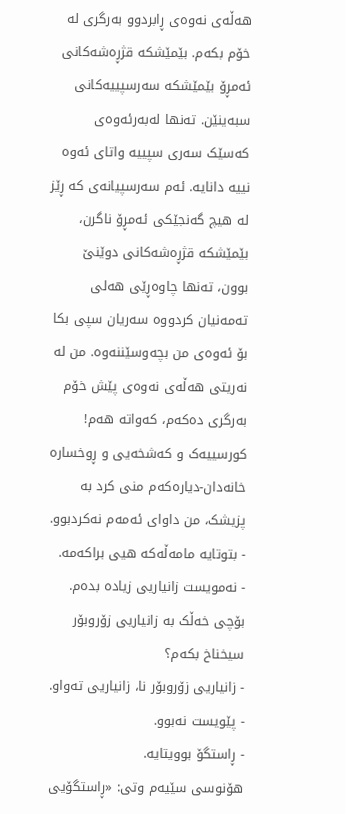هەڵەی نەوەی ڕابردوو بەرگری لە خۆم بکەم. بێمێشکە قژڕەشەکانی ئەمڕۆ بێمێشکە سەرسپییەکانی سبەینێن. تەنها لەبەرئەوەی کەسێک سەری سپییە واتای ئەوە نییە دانایە. ئەم سەرسپیانەی کە ڕێز لە هیچ گەنجێکی ئەمڕۆ ناگرن، بێمێشکە قژڕەشەکانی دوێنێ بوون، تەنها چاوەڕێی هەلی تەمەنیان کردووە سەریان سپی بکا بۆ ئەوەی من بچەوسێننەوە. من لە نەریتی هەڵەی نەوەی پێش خۆم بەرگری دەکەم، کەواتە هەم! کورسییەک و کەشخەیی و ڕوخسارە خانەدان-دیارەکەم منی کرد بە پزیشک، من داوای ئەمەم نەکردبوو.
- بتوتایە مامەڵەکە هیی براکەمە.
- نەمویست زانیاریی زیادە بدەم. بۆچی خەڵک بە زانیاریی زۆروبۆر سیخناخ بکەم؟
- زانیاریی زۆروبۆر نا، زانیاریی تەواو.
- پێویست نەبوو.
- ڕاستگۆ بوویتایە.
هۆنوسی سێیەم وتی: «ڕاستگۆیی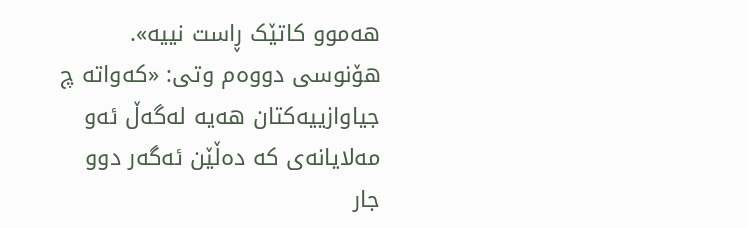هەموو کاتێک ڕاست نییە». هۆنوسی دووەم وتی: «کەواتە چ جیاوازییەکتان هەیە لەگەڵ ئەو مەلایانەی کە دەڵێن ئەگەر دوو جار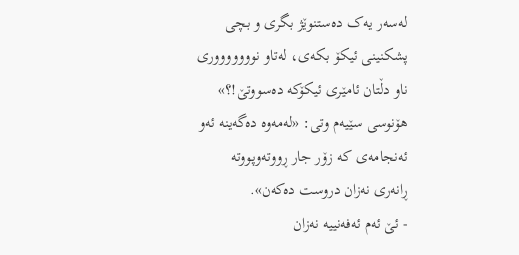لەسەر یەک دەستنوێژ بگری و بچی پشکنینی ئیکۆ بکەی، لەتاو نوووووووری ناو دڵتان ئامێری ئیکۆکە دەسووتێ!؟» هۆنوسی سێیەم وتی: «لەمەوە دەگەینە ئەو ئەنجامەی کە زۆر جار ڕووتەوپووتە ڕانەری نەزان دروست دەکەن».
- ئێ ئەم ئەفەنییە نەزان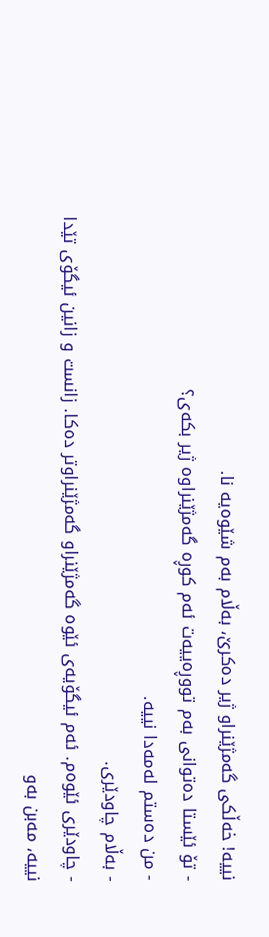نییە! خەڵکی گەمژێنراو ژیر دەکرێ، بەڵام بەم شێوەیە نا.
- تۆ ئێستا دەتوانی بەم تووڕەییەت ئەم کوڕە گەمژێنراوە ژیر بکەی؟
- من دەستم لەمەدا نییە.
- بەڵام چاودێری.
- چاودێری ئێوەم. ئەم ئیگۆیەی ئێوە گەمژێنراو گەمژێنراوتر دەکا. زانست و زانین ئیگۆی تێدا نییە، مەبن بەو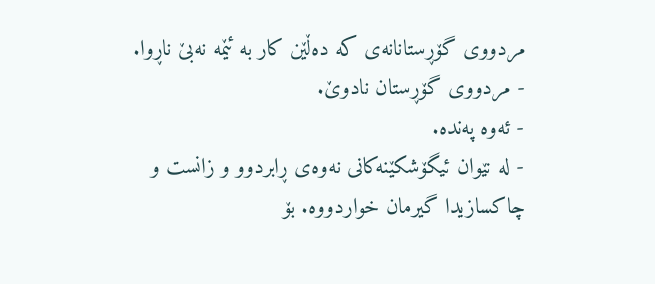مردووی گۆڕستانانەی کە دەڵێن کار بە ئێمە نەبێ ناڕوا.
- مردووی گۆڕستان نادوێ.
- ئەوە پەندە.
- لە نێوان ئیگۆشکێنەکانی نەوەی ڕابردوو و زانست و چاکسازیدا گیرمان خواردووە. بۆ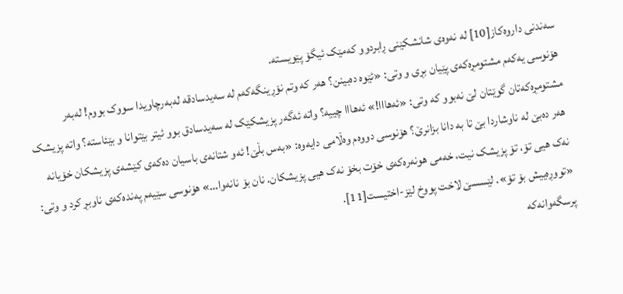سەندنی داروەکاز[10] لە نەوەی شانشکێنی ڕابردوو کەمێک ئیگۆ پێویستە.
هۆنوسی یەکەم مشتومڕەکەی پێیان بڕی و وتی: «ئێوە دەبینن؟ هەر کە وتم نۆڕینگەکەم لە سەیدسادقە لەبەرچاویدا سووک بووم! لەبەر مشتومڕەکەتان گوێتان لێ نەبوو کە وتی: «ئەهااا!» ئەهااا چییە؟ واتە ئەگەر پزیشکێک لە سەیدسادق بوو ئیتر بێتوانا و بێئاستە؟ واتە پزیشک هەر دەبێ لە ناوشاردا بێ تا بە دانا بزانرێ؟ هۆنوسی دووەم وەڵامی دایەوە: «بەس بڵێ! ئەو شتانەی باسیان دەکەی کێشەی پزیشکان خۆیانە نەک هیی تۆ، تۆ پزیشک نیت، خەمی هونەرەکەی خۆت بخۆ نەک هیی پزیشکان. نان بۆ نانەوا…» هۆنوسی سێیەم پەندەکەی ناوبڕ کرد و وتی: «تووڕەییش بۆ تۆ». لێسسێ لاخت پووخ لێز-اختیست[11].
پرسگەوانەکە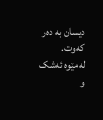دیسان بە دەر کەوت.
لەمێوە ئەشک و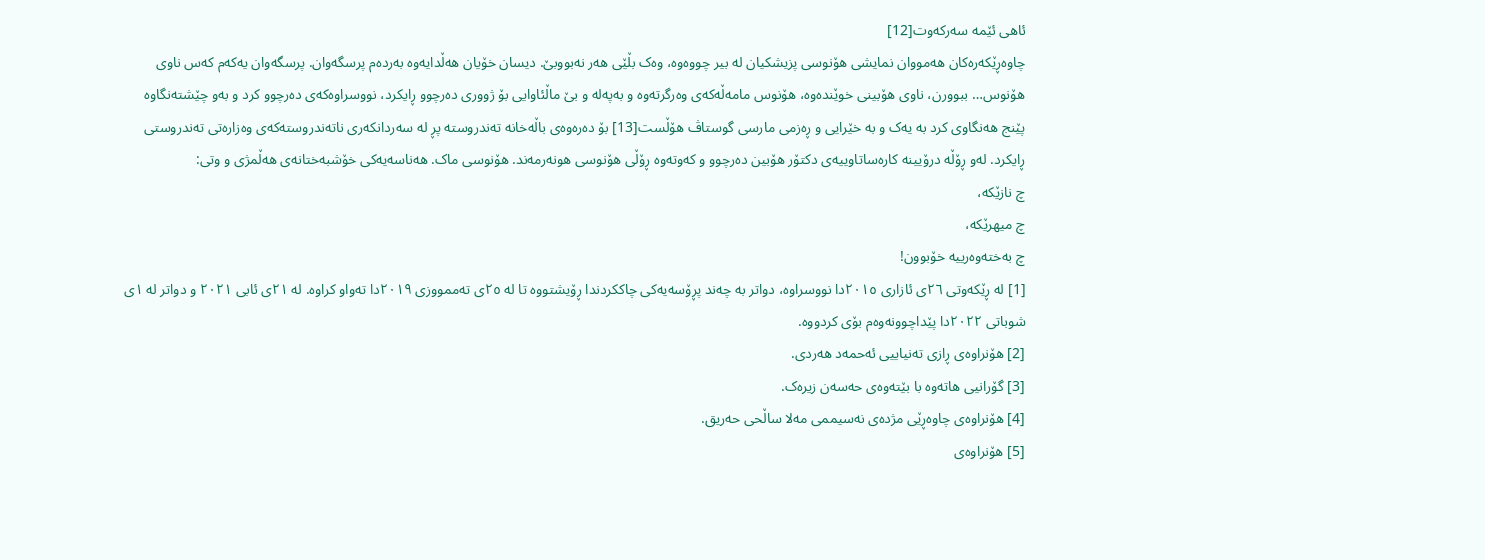ئاهی ئێمە سەرکەوت[12]
چاوەڕێکەرەکان هەمووان نمایشی هۆنوسی پزیشکیان لە بیر چووەوە، وەک بڵێی هەر نەبووبێ. دیسان خۆیان هەڵدایەوە بەردەم پرسگەوان. پرسگەوان یەکەم کەس ناوی هۆنوس… ببوورن، ناوی هۆبینی خوێندەوە، هۆنوس مامەڵەکەی وەرگرتەوە و بەپەلە و بێ ماڵئاوایی بۆ ژووری دەرچوو ڕایکرد، نووسراوەکەی دەرچوو کرد و بەو چێشتەنگاوە پێنج هەنگاوی کرد بە یەک و بە خێرایی و ڕەزمی مارسی گوستاڤ هۆڵست[13] بۆ دەرەوەی باڵەخانە تەندروستە پڕ لە سەردانکەری ناتەندروستەکەی وەزارەتی تەندروستی ڕایکرد. لەو ڕۆڵە درۆیینە کارەساتاوییەی دکتۆر هۆبین دەرچوو و کەوتەوە ڕۆڵی هۆنوسی هونەرمەند. هۆنوسی ماک. هەناسەیەکی خۆشبەختانەی هەڵمژی و وتی:
چ نازێکە،
چ میهرێکە،
چ بەختەوەرییە خۆبوون!
[1] لە ڕێکەوتی ٢٦ی ئازاری ٢٠١٥دا نووسراوە، دواتر بە چەند پڕۆسەیەکی چاککردندا ڕۆیشتووە تا لە ٢٥ی تەممووزی ٢٠١٩دا تەواو کراوە. لە ٢١ی ئابی ٢٠٢١ و دواتر لە ١ی شوباتی ٢٠٢٢دا پێداچوونەوەم بۆی کردووە.
[2] هۆنراوەی ڕازی تەنیاییی ئەحمەد هەردی.
[3] گۆرانیی هاتەوە با بێتەوەی حەسەن زیرەک.
[4] هۆنراوەی چاوەڕێی مژدەی نەسیممی مەلا ساڵحی حەریق.
[5] هۆنراوەی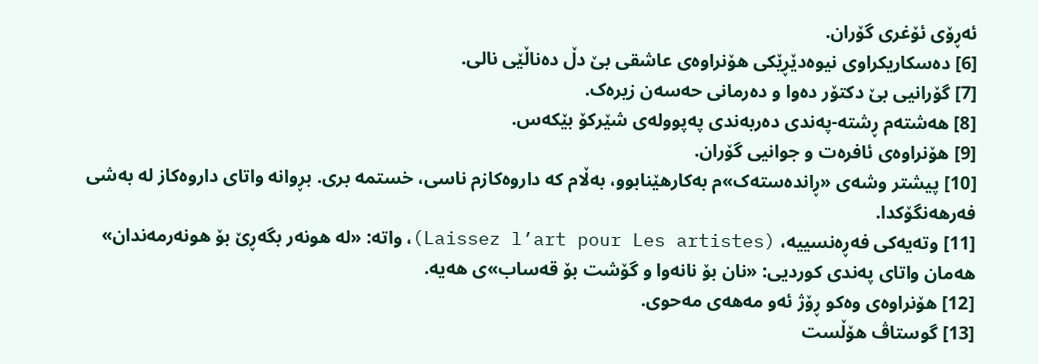ئەڕۆی ئۆغری گۆران.
[6] دەسکاریکراوی نیوەدێڕێکی هۆنراوەی عاشقی بێ دڵ دەناڵێی نالی.
[7] گۆرانیی بێ دکتۆر دەوا و دەرمانی حەسەن زیرەک.
[8] هەشتەم ڕشتە-پەندی دەربەندی پەپوولەی شێرکۆ بێکەس.
[9] هۆنراوەی ئافرەت و جوانیی گۆران.
[10] پیشتر وشەی «ڕاندەستەک»م بەکارهێنابوو، بەڵام کە داروەکازم ناسی، خستمە بری. بڕوانە واتای داروەکاز لە بەشی فەرهەنگۆکدا.
[11] وتەیەکی فەڕەنسییە، (Laissez l’art pour Les artistes)، واتە: «لە هونەر بگەڕێ بۆ هونەرمەندان» هەمان واتای پەندی کوردیی: «نان بۆ نانەوا و گۆشت بۆ قەساب»ی هەیە.
[12] هۆنراوەی وەکو ڕۆژ ئەو مەهەی مەحوی.
[13] گوستاڤ هۆڵست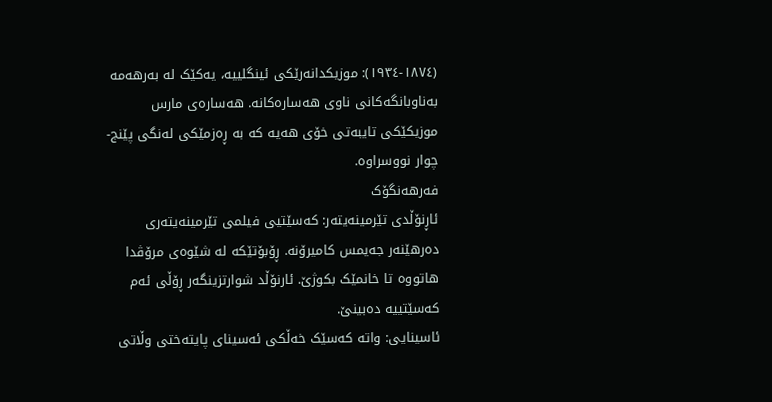(١٨٧٤-١٩٣٤): موزیکدانەرێکی ئینگلییە، یەکێک لە بەرهەمە بەناوبانگەکانی ناوی هەسارەکانە. هەسارەی مارس موزیکێکی تایبەتی خۆی هەیە کە بە ڕەزمێکی لەنگی پێنج-چوار نووسراوە.
فەرهەنگۆک
ئاڕنۆڵدی تێرمینەیتەر: کەسێتیی فیلمی تێرمینەیتەری دەرهێنەر جەیمس کامیرۆنە. ڕۆبۆتێکە لە شێوەی مرۆڤدا هاتووە تا خانمێک بکوژێ. ئارنۆڵد شوارتزینگەر ڕۆڵی ئەم کەسێتییە دەبینێ.
ئاسینایی: واتە کەسێک خەڵکی ئەسینای پایتەختی وڵاتی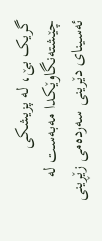گریک بێ، لە پزیشکی چێشتەنگاوێکدا مەبەست لە ئەسینای دێرینی سەردەمی زێڕینی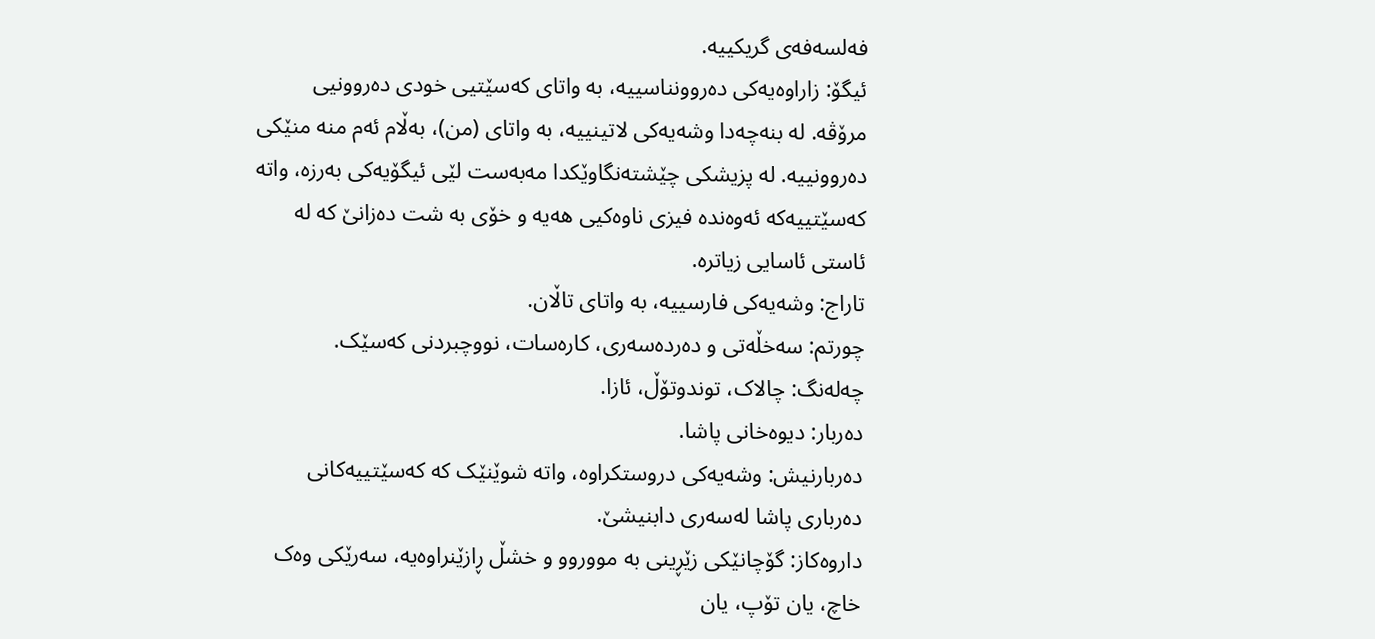فەلسەفەی گریکییە.
ئیگۆ: زاراوەیەکی دەروونناسییە، بە واتای کەسێتیی خودی دەروونیی مرۆڤە. لە بنەچەدا وشەیەکی لاتینییە، بە واتای (من)، بەڵام ئەم منە منێکی دەروونییە. لە پزیشکی چێشتەنگاوێکدا مەبەست لێی ئیگۆیەکی بەرزە، واتە کەسێتییەکە ئەوەندە فیزی ناوەکیی هەیە و خۆی بە شت دەزانێ کە لە ئاستی ئاسایی زیاترە.
تاراج: وشەیەکی فارسییە، بە واتای تاڵان.
چورتم: سەخڵەتی و دەردەسەری، کارەسات، نووچبردنی کەسێک.
چەلەنگ: چالاک، توندوتۆڵ، ئازا.
دەربار: دیوەخانی پاشا.
دەربارنیش: وشەیەکی دروستکراوە، واتە شوێنێک کە کەسێتییەکانی دەرباری پاشا لەسەری دابنیشێ.
داروەکاز: گۆچانێکی زێڕینی بە مووروو و خشڵ ڕازێنراوەیە، سەرێکی وەک خاچ، یان تۆپ، یان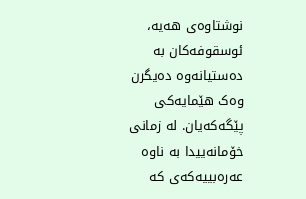نوشتاوەی هەیە، ئوسقوفەکان بە دەستیانەوە دەیگرن وەک هێمایەکی پێگەکەیان. لە زمانی خۆمانەییدا بە ناوە عەرەبییەکەی کە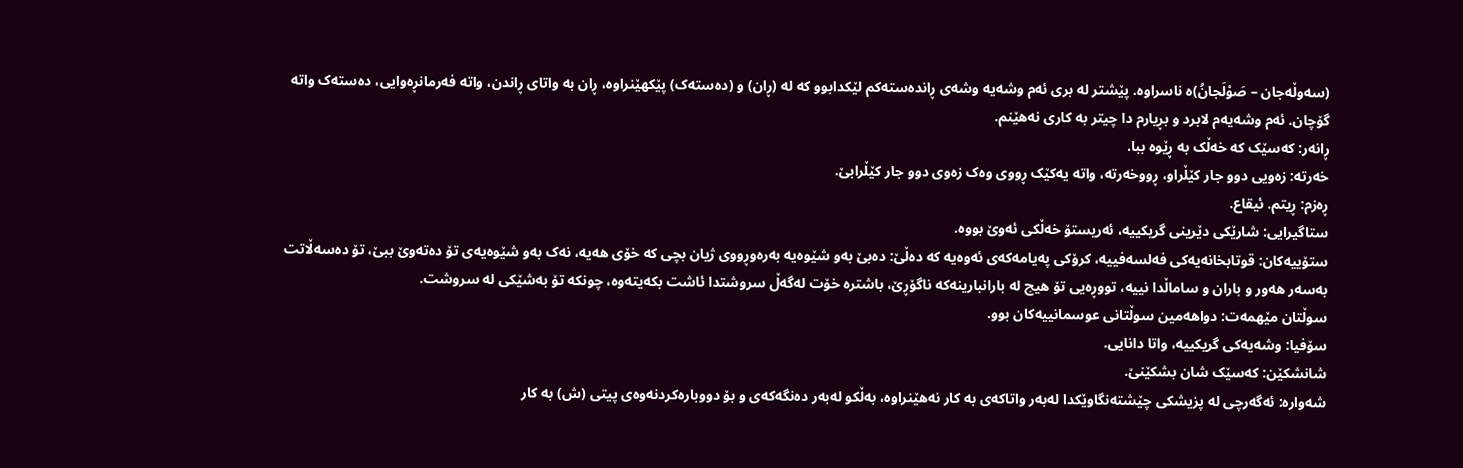(سەوڵەجان – صَوْلَجانُ)ە ناسراوە. پێشتر لە بری ئەم وشەیە وشەی ڕاندەستەکم لێکدابوو کە لە (ڕان) و (دەستەک) پێکهێنراوە، ڕان بە واتای ڕاندن، واتە فەرمانڕەوایی، دەستەک واتە گۆچان. ئەم وشەیەم لابرد و بڕیارم دا چیتر بە کاری نەهێنم.
ڕانەر: کەسێک کە خەڵک بە ڕێوە ببا.
خەرتە: زەویی دوو جار کێڵراو، ڕووخەرتە، واتە یەکێک ڕووی وەک زەوی دوو جار کێڵرابێ.
ڕەزم: ڕیتم. ئیقاع.
ستاگیرایی: شارێکی دێرینی گریکییە، ئەریستۆ خەڵکی ئەوێ بووە.
ستۆییەکان: قوتابخانەیەکی فەلسەفییە، کرۆکی پەیامەکەی ئەوەیە کە دەڵێ: دەبێ بەو شێوەیە بەرەوڕووی ژیان بچی کە خۆی هەیە، نەک بەو شێوەیەی تۆ دەتەوێ ببێ، تۆ دەسەڵاتت بەسەر هەور و باران و ساماڵدا نییە، تووڕەیی تۆ هیچ لە بارانبارینەکە ناگۆڕێ، باشترە خۆت لەگەڵ سروشتدا ئاشت بکەیتەوە، چونکە تۆ بەشێکی لە سروشت.
سوڵتان مێهمەت: دواهەمین سوڵتانی عوسمانییەکان بوو.
سۆفیا: وشەیەکی گریکییە، واتا دانایی.
شانشکێن: کەسێک شان بشکێنێ.
شەوارە: ئەگەرچی لە پزیشکی چێشتەنگاوێکدا لەبەر واتاکەی بە کار نەهێنراوە، بەڵکو لەبەر دەنگەکەی و بۆ دووبارەکردنەوەی پیتی (ش) بە کار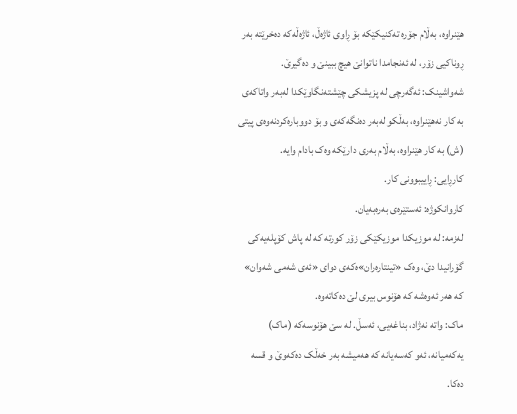هێنراوە، بەڵام جۆرە تەکنیکێکە بۆ ڕاوی ئاژەڵ، ئاژەڵەکە دەخرێتە بەر ڕوناکیی زۆر، لە ئەنجامدا ناتوانێ هیچ ببینێ و دەگیرێ.
شەواشینک: ئەگەرچی لە پزیشکی چێشتەنگاوێکدا لەبەر واتاکەی بە کار نەهێنراوە، بەڵکو لەبەر دەنگەکەی و بۆ دووبارەکردنەوەی پیتی (ش) بە کار هێنراوە، بەڵام بەری دارێکە وەک بادام وایە.
کارڕایی: ڕاییبوونی کار.
کاروانکوژە: ئەستێرەی بەرەبەیان.
لەزمە: لە موزیکدا موزیکێکی زۆر کورتە کە لە پاش کۆپلەیەکی گۆرانیدا دێ، وەک «تینتارەران»ەکەی دوای «ئەی شەمی شەوان» کە هەر ئەوەشە کە هۆنوس بیری لێ دەکاتەوە.
ماک: واتە نەژاد، بناغەیی، ئەسڵ. لە سێ هۆنوسەکە (ماک) یەکەمیانە، ئەو کەسەیانە کە هەمیشە بەر خەڵک دەکەوێ و قسە دەکا.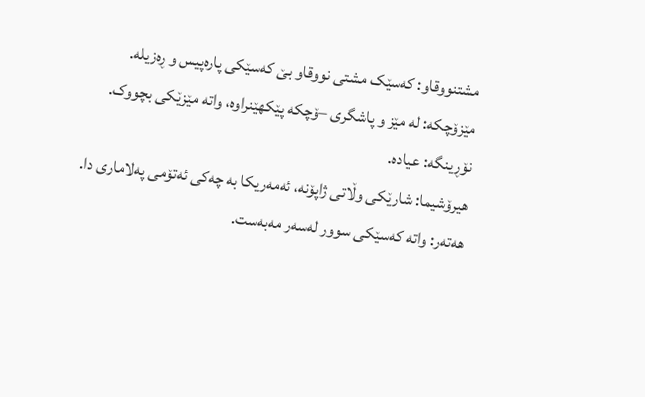مشتنووقاو: کەسێک مشتی نووقاو بێ کەسێکی پارەپیس و ڕەزیلە.
مێزۆچکە: لە مێز و پاشگری –ۆچکە پێکهێنراوە، واتە مێزێکی بچووک.
نۆڕینگە: عیادە.
هیرۆشیما: شارێکی وڵاتی ژاپۆنە، ئەمەریکا بە چەکی ئەتۆمی پەلاماری دا.
هەتەر: واتە کەسێکی سوور لەسەر مەبەست.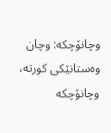وچانۆچکە: وچان وەستانێکی کورتە، وچانۆچکە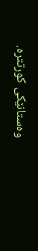وەستانێکی کورتترە.